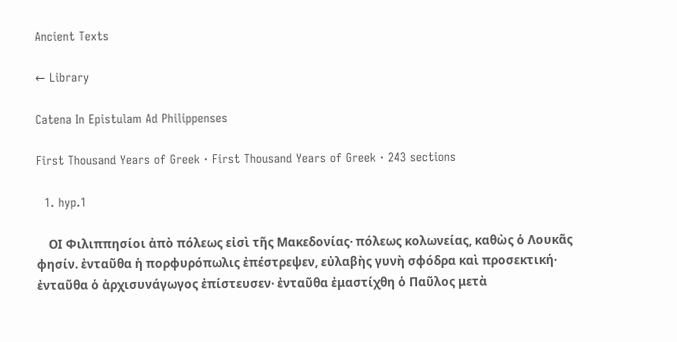Ancient Texts

← Library

Catena In Epistulam Ad Philippenses

First Thousand Years of Greek · First Thousand Years of Greek · 243 sections

  1. hyp.1

    ΟΙ Φιλιππησίοι ἀπὸ πόλεως εἰσὶ τῆς Μακεδονίας· πόλεως κολωνείας, καθὼς ὁ Λουκᾶς φησίν. ἐνταῦθα ἡ πορφυρόπωλις ἐπέστρεψεν, εὐλαβὴς γυνὴ σφόδρα καὶ προσεκτική· ἐνταῦθα ὁ ἀρχισυνάγωγος ἐπίστευσεν· ἐνταῦθα ἐμαστίχθη ὁ Παῦλος μετὰ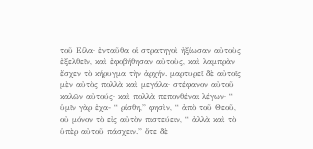τοῦ Είλα· ἐνταῦθα οἱ στρατηγοὶ ἠξίωσαν αὐτοὺς ἐξελθεῖν, καὶ ἐφοβήθησαν αὐτοὺς, καὶ λαμπρὰν ἔσχεν τὸ κήρυγμα τὴν ἀρχήν. μαρτυρεῖ δὲ αὐτοῖς μὲν αὐτὸς πολλὰ καὶ μεγάλα· στέφανον αὐτοῦ καλῶν αὐτούς· καὶ πολλὰ πεπονθέναι λέγων· “ ὑμῖν γὰρ ἐχα- “ ρίσθη,” φησὶν, “ ἀπὸ τοῦ Θεοῦ, οὐ μόνον τὸ εἰς αὐτὸν πιστεύειν, “ ἀλλὰ καὶ τὸ ὑπὲρ αὐτοῦ πάσχειν.” ὅτε δὲ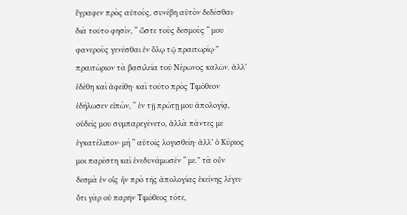ἔγραφεν πρὸς αὐτοὺς, συνέβη αὐτὸν δεδέσθαι· διὰ τοῦτο φησὶν, “ ὥστε τοὺς δεσμοὺς “ μου φανεροὺς γενέσθαι ἐν ὅλῳ τῷ πραιτωρίῳ·” πραιτώριον τὰ βασιλεία τοῦ Νέρωνος καλῶν. ἀλλ’ ἐδέθη καὶ ἀφείθη· καὶ τοῦτο πρὸς Τιμόθεον ἐδήλωσεν εἰπὼν, “ ἐν τῇ πρώτῃ μου ἀπολογίᾳ, οὐδείς μου συμπαρεγένετο, ἀλλὰ πάντες με ἐγκατέλιπον· μὴ “ αὐτοῖς λογισθείη· ἀλλ’ ὁ Κύριος μοι παρέστη καὶ ἐνεδυνάμωσέν “ με.” τὰ οὖν δεσμὰ ἐν οἷς ἦν πρὸ τῆς ἀπολογίας ἐκείνης λέγει· ὅτι γὰρ οὐ παρῆν Τιμόθεος τότε,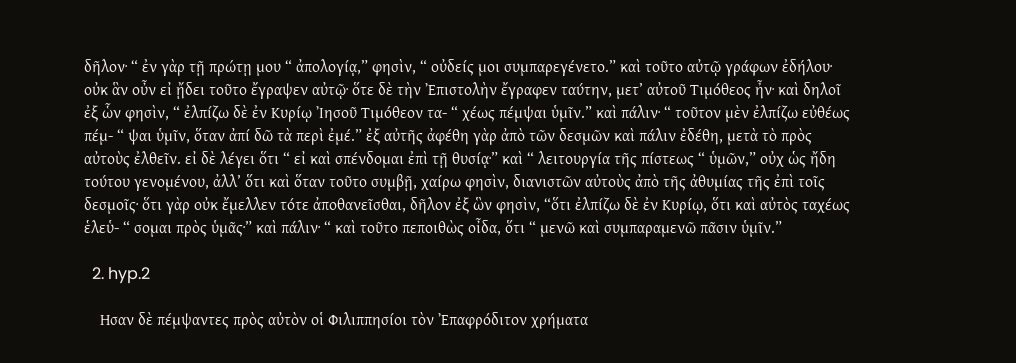δῆλον· “ ἐν γὰρ τῇ πρώτῃ μου “ ἀπολογίᾳ,” φησὶν, “ οὐδείς μοι συμπαρεγένετο.” καὶ τοῦτο αὐτῷ γράφων ἐδήλου· οὐκ ἃν οὖν εἰ ᾔδει τοῦτο ἔγραψεν αὐτῷ· ὅτε δὲ τὴν Ἐπιστολὴν ἔγραφεν ταύτην, μετ’ αὐτοῦ Τιμόθεος ἦν· καὶ δηλοῖ ἐξ ὧν φησὶν, “ ἐλπίζω δὲ ἐν Κυρίῳ Ἰησοῦ Τιμόθεον τα- “ χέως πέμψαι ὑμῖν.” καὶ πάλιν· “ τοῦτον μὲν ἐλπίζω εὐθέως πέμ- “ ψαι ὑμῖν, ὅταν ἀπί δῶ τὰ περὶ ἐμέ.” ἐξ αὐτῆς ἀφέθη γὰρ ἀπὸ τῶν δεσμῶν καὶ πάλιν ἐδέθη, μετὰ τὸ πρὸς αὐτοὺς ἐλθεῖν. εἰ δὲ λέγει ὅτι “ εἰ καὶ σπένδομαι ἐπὶ τῇ θυσίᾳ·” καὶ “ λειτουργία τῆς πίστεως “ ὑμῶν,” οὐχ ὡς ἤδη τούτου γενομένου, ἀλλ’ ὅτι καὶ ὅταν τοῦτο συμβῇ, χαίρω φησὶν, διανιστῶν αὐτοὺς ἀπὸ τῆς ἀθυμίας τῆς ἐπὶ τοῖς δεσμοῖς· ὅτι γὰρ οὐκ ἔμελλεν τότε ἀποθανεῖσθαι, δῆλον ἐξ ὣν φησὶν, “ὅτι ἐλπίζω δὲ ἐν Κυρίῳ, ὅτι καὶ αὐτὸς ταχέως ἑλεὑ- “ σομαι πρὸς ὑμᾶς·” καὶ πάλιν· “ καὶ τοῦτο πεποιθὼς οἶδα, ὅτι “ μενῶ καὶ συμπαραμενῶ πᾶσιν ὑμῖν.”

  2. hyp.2

    Ησαν δὲ πέμψαντες πρὸς αὐτὸν οἱ Φιλιππησίοι τὸν Ἐπαφρόδιτον χρήματα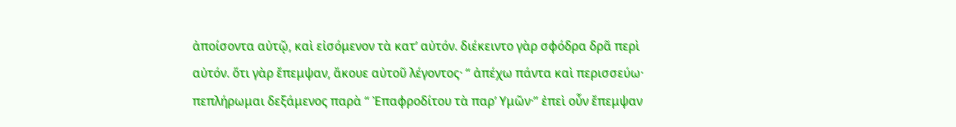ἀποίσοντα αὐτῷ, καὶ εἰσόμενον τὰ κατ’ αὐτόν. διέκειντο γὰρ σφόδρα δρᾶ περὶ αὐτόν. ὅτι γὰρ ἔπεμψαν, ἄκουε αὐτοῦ λέγοντος· “ ἀπέχω πάντα καὶ περισσεύω· πεπλήρωμαι δεξάμενος παρὰ “ Ἐπαφροδίτου τὰ παρ’ Υμῶν·” ἐπεὶ οὖν ἔπεμψαν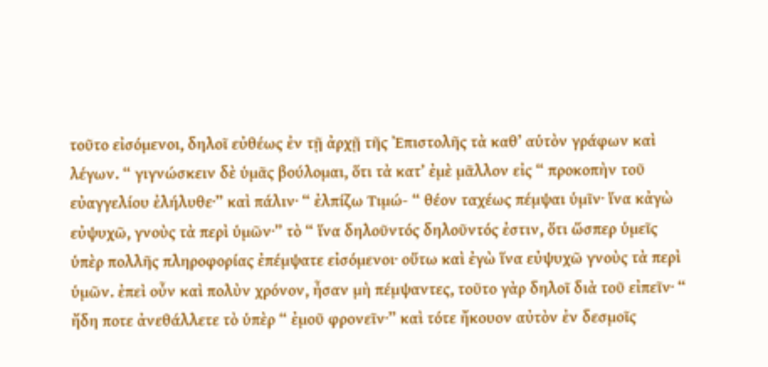τοῦτο εἰσόμενοι, δηλοῖ εὐθέως ἐν τῇ ἀρχῇ τῆς Ἐπιστολῆς τὰ καθ’ αὑτὸν γράφων καὶ λέγων. “ γιγνώσκειν δὲ ὑμᾶς βούλομαι, ὅτι τὰ κατ’ ἐμὲ μᾶλλον εἰς “ προκοπὴν τοῦ εὐαγγελίου ἐλήλυθε·” καὶ πάλιν· “ ἐλπίζω Τιμώ- “ θέον ταχέως πέμψαι ὑμῖν· ἵνα κἀγὼ εὐψυχῶ, γνοὺς τὰ περὶ ὑμῶν·” τὸ “ ἵνα δηλοῦντός δηλοῦντός ἐστιν, ὅτι ὥσπερ ὑμεῖς ὑπὲρ πολλῆς πληροφορίας ἐπέμψατε εἰσόμενοι· οὕτω καὶ ἐγὼ ἵνα εὐψυχῶ γνοὺς τὰ περὶ ὑμῶν. ἐπεὶ οὖν καὶ πολὺν χρόνον, ἦσαν μὴ πέμψαντες, τοῦτο γὰρ δηλοῖ διὰ τοῦ εἰπεῖν· “ ἤδη ποτε ἀνεθάλλετε τὸ ὑπὲρ “ ἐμοῦ φρονεῖν·” καὶ τότε ἤκουον αὐτὸν ἐν δεσμοῖς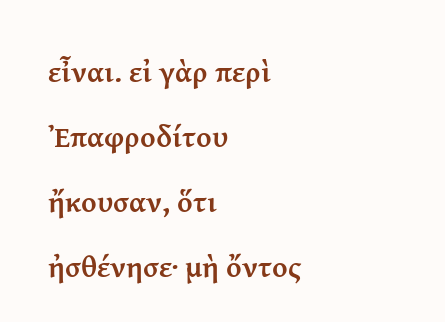εἶναι. εἰ γὰρ περὶ Ἐπαφροδίτου ἤκουσαν, ὅτι ἠσθένησε· μὴ ὄντος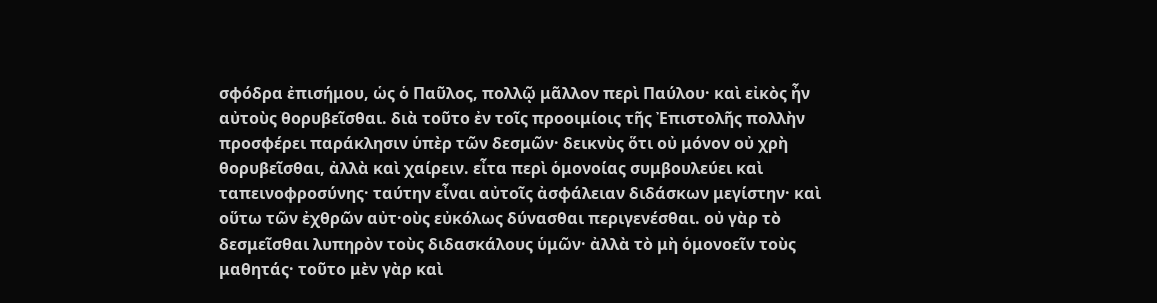σφόδρα ἐπισήμου, ὡς ὁ Παῦλος, πολλῷ μᾶλλον περὶ Παύλου· καὶ εἰκὸς ἦν αὐτοὺς θορυβεῖσθαι. διὰ τοῦτο ἐν τοῖς προοιμίοις τῆς Ἐπιστολῆς πολλὴν προσφέρει παράκλησιν ὑπὲρ τῶν δεσμῶν· δεικνὺς ὅτι οὐ μόνον οὐ χρὴ θορυβεῖσθαι, ἀλλὰ καὶ χαίρειν. εἶτα περὶ ὁμονοίας συμβουλεύει καὶ ταπεινοφροσύνης· ταύτην εἶναι αὐτοῖς ἀσφάλειαν διδάσκων μεγίστην· καὶ οὕτω τῶν ἐχθρῶν αὐτ·οὺς εὐκόλως δύνασθαι περιγενέσθαι. οὐ γὰρ τὸ δεσμεῖσθαι λυπηρὸν τοὺς διδασκάλους ὑμῶν· ἀλλὰ τὸ μὴ ὁμονοεῖν τοὺς μαθητάς· τοῦτο μὲν γὰρ καὶ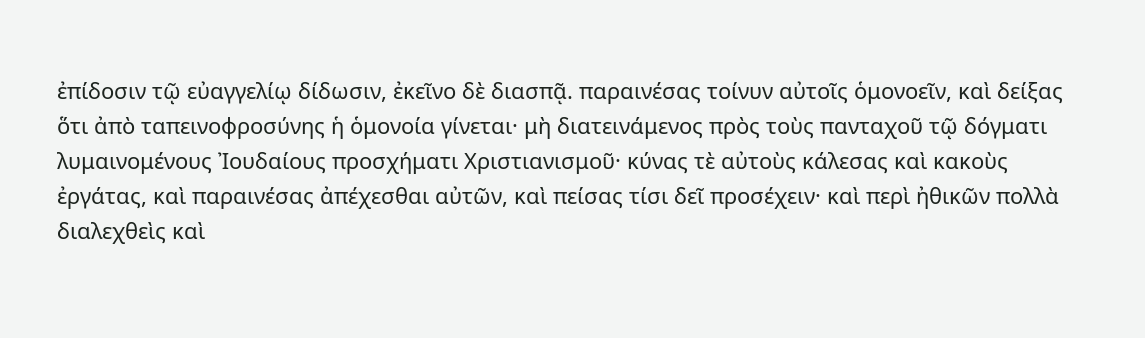ἐπίδοσιν τῷ εὐαγγελίῳ δίδωσιν, ἐκεῖνο δὲ διασπᾷ. παραινέσας τοίνυν αὐτοῖς ὁμονοεῖν, καὶ δείξας ὅτι ἀπὸ ταπεινοφροσύνης ἡ ὁμονοία γίνεται· μὴ διατεινάμενος πρὸς τοὺς πανταχοῦ τῷ δόγματι λυμαινομένους Ἰουδαίους προσχήματι Χριστιανισμοῦ· κύνας τὲ αὐτοὺς κάλεσας καὶ κακοὺς ἐργάτας, καὶ παραινέσας ἀπέχεσθαι αὐτῶν, καὶ πείσας τίσι δεῖ προσέχειν· καὶ περὶ ἠθικῶν πολλὰ διαλεχθεὶς καὶ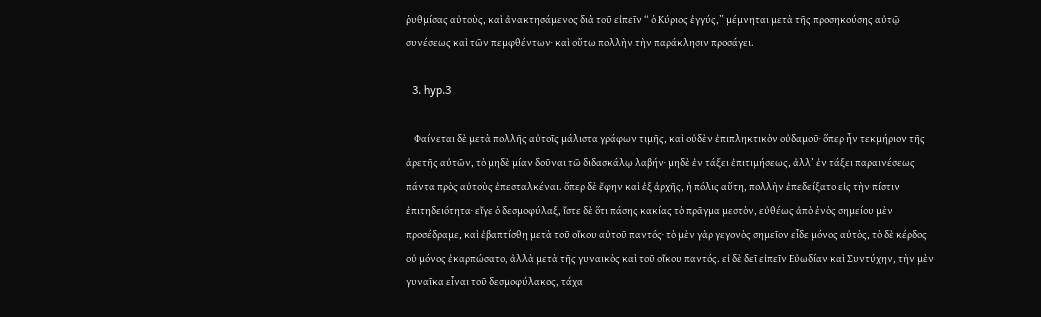ῥυθμίσας αὐτοὺς, καὶ ἀνακτησάμενος διὰ τοῦ εἰπεῖν “ ὁ Κύριος ἐγγύς,” μέμνηται μετὰ τῆς προσηκούσης αὐτῷ συνέσεως καὶ τῶν πεμφθέντων· καὶ οὕτω πολλὴν τὴν παράκλησιν προσάγει.

  3. hyp.3

    Φαίνεται δὲ μετὰ πολλῆς αὐτοῖς μάλιστα γράφων τιμῆς, καὶ οὐδὲν ἐπιπληκτικὸν οὐδαμοῦ· ὅπερ ἦν τεκμήριον τῆς ἀρετῆς αὐτῶν, τὸ μηδὲ μίαν δοῦναι τῶ διδασκάλῳ λαβήν· μηδὲ ἐν τάξει ἐπιτιμήσεως, ἀλλ’ ἐν τάξει παραινέσεως πάντα πρὸς αὐτοὺς ἐπεσταλκέναι. ὅπερ δὲ ἔφην καὶ ἐξ ἀρχῆς, ἡ πόλις αὕτη, πολλὴν ἐπεδείξατο εἰς τὴν πίστιν ἐπιτηδειότητα· εἴγε ὁ δεσμοφύλαξ, ἴστε δὲ ὅτι πάσης κακίας τὸ πρᾶγμα μεστὸν, εὐθέως ἀπὸ ἑνὸς σημείου μὲν προσέδραμε, καὶ ἐβαπτίσθη μετὰ τοῦ οἴκου αὐτοῦ παντός· τὸ μὲν γὰρ γεγονὸς σημεῖον εἶδε μόνος αὐτὸς, τὸ δὲ κέρδος οὐ μόνος ἐκαρπώσατο, ἀλλὰ μετὰ τῆς γυναικὸς καὶ τοῦ οἴκου παντός. εἰ δὲ δεῖ εἰπεῖν Εὐωδίαν καὶ Συντύχην, τὴν μὲν γυναῖκα εἶναι τοῦ δεσμοφύλακος, τάχα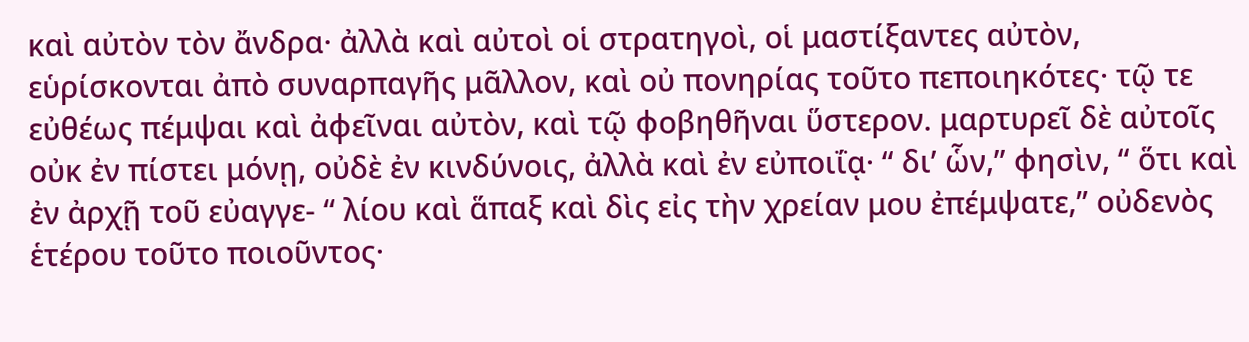καὶ αὐτὸν τὸν ἄνδρα· ἀλλὰ καὶ αὐτοὶ οἱ στρατηγοὶ, οἱ μαστίξαντες αὐτὸν, εὑρίσκονται ἀπὸ συναρπαγῆς μᾶλλον, καὶ οὐ πονηρίας τοῦτο πεποιηκότες· τῷ τε εὐθέως πέμψαι καὶ ἀφεῖναι αὐτὸν, καὶ τῷ φοβηθῆναι ὕστερον. μαρτυρεῖ δὲ αὐτοῖς οὐκ ἐν πίστει μόνῃ, οὐδὲ ἐν κινδύνοις, ἀλλὰ καὶ ἐν εὐποιΐᾳ· “ δι’ ὧν,” φησὶν, “ ὅτι καὶ ἐν ἀρχῇ τοῦ εὐαγγε- “ λίου καὶ ἅπαξ καὶ δὶς εἰς τὴν χρείαν μου ἐπέμψατε,” οὐδενὸς ἑτέρου τοῦτο ποιοῦντος·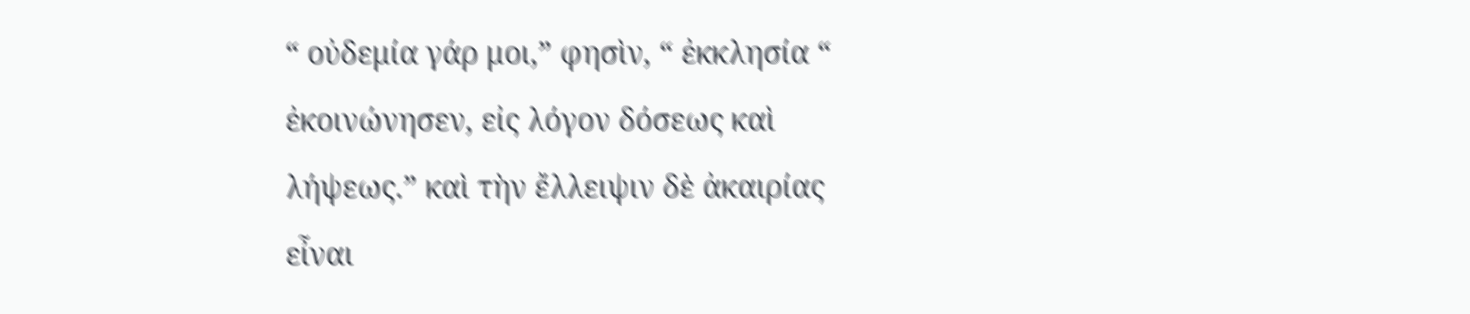“ οὐδεμία γάρ μοι,” φησὶν, “ ἐκκλησία “ ἐκοινώνησεν, εἰς λόγον δόσεως καὶ λήψεως.” καὶ τὴν ἔλλειψιν δὲ ἀκαιρίας εἶναι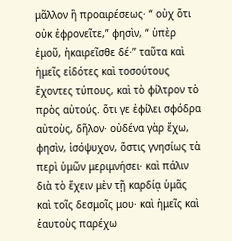μᾶλλον ἣ προαιρέσεως· “ οὐχ ὅτι οὐκ ἐφρονεῖτε,” φησὶν, “ ὑπὲρ ἐμοῦ, ἠκαιρεῖσθε δέ·’’ ταῦτα καὶ ἡμεῖς εἰδότες καὶ τοσούτους ἔχοντες τύπους, καὶ τὸ φίλτρον τὸ πρὸς αὐτούς. ὅτι γε ἐφίλει σφόδρα αὐτοὺς, δῆλον· οὐδένα γὰρ ἔχω, φησὶν, ἰσόψυχον, ὅστις γνησίως τὰ περὶ ὑμῶν μεριμνήσει· καὶ πάλιν διὰ τὸ ἔχειν μὲν τῇ καρδίᾳ ὑμᾶς καὶ τοῖς δεσμοῖς μου· καὶ ἡμεῖς καὶ ἑαυτοὺς παρέχω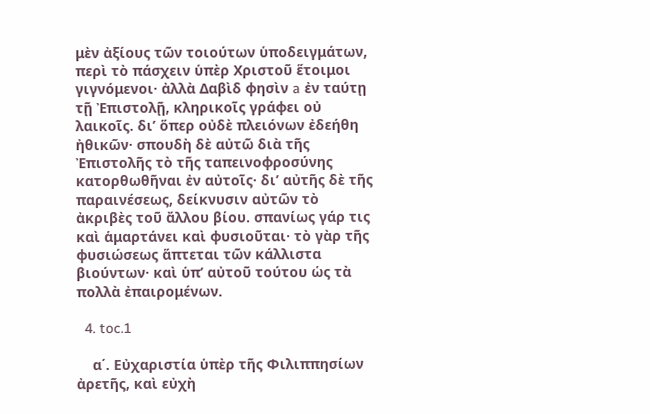μὲν ἀξίους τῶν τοιούτων ὑποδειγμάτων, περὶ τὸ πάσχειν ὑπὲρ Χριστοῦ ἕτοιμοι γιγνόμενοι· ἀλλὰ Δαβὶδ φησὶν a ἐν ταύτῃ τῇ Ἐπιστολῇ, κληρικοῖς γράφει οὐ λαικοῖς. δι’ ὅπερ οὐδὲ πλειόνων ἐδεήθη ἠθικῶν· σπουδὴ δὲ αὐτῶ διὰ τῆς Ἐπιστολῆς τὸ τῆς ταπεινοφροσύνης κατορθωθῆναι ἐν αὐτοῖς· δι’ αὐτῆς δὲ τῆς παραινέσεως, δείκνυσιν αὐτῶν τὸ ἀκριβὲς τοῦ ἄλλου βίου. σπανίως γάρ τις καὶ ἁμαρτάνει καὶ φυσιοῦται· τὸ γὰρ τῆς φυσιώσεως ἅπτεται τῶν κάλλιστα βιούντων· καὶ ὑπ’ αὐτοῦ τούτου ὡς τὰ πολλὰ ἐπαιρομένων.

  4. toc.1

    α΄. Εὐχαριστία ὑπὲρ τῆς Φιλιππησίων ἀρετῆς, καὶ εὐχὴ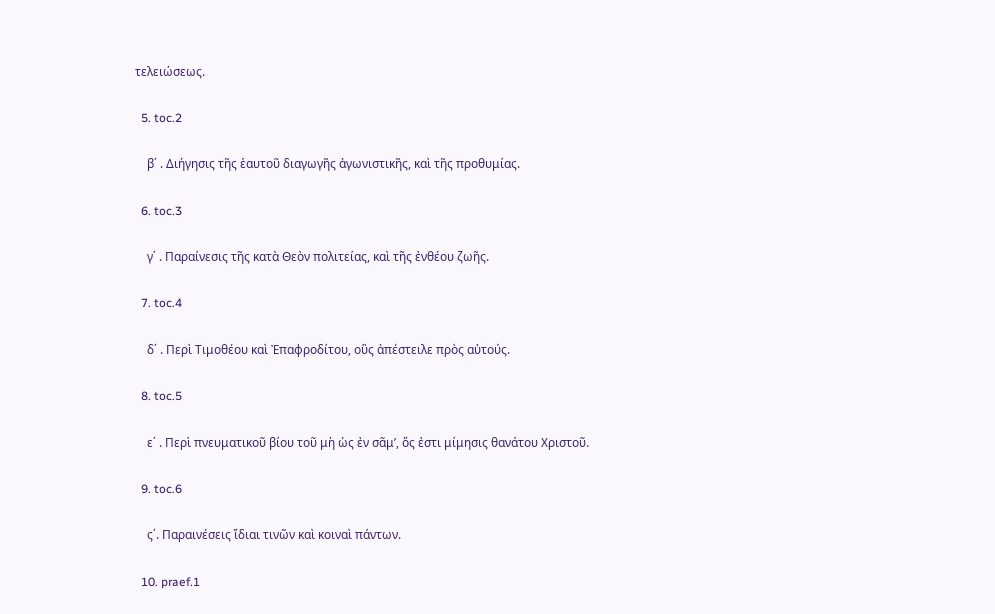τελειώσεως.

  5. toc.2

    β΄ . Διήγησις τῆς ἑαυτοῦ διαγωγῆς ἀγωνιστικῆς, καὶ τῆς προθυμίας.

  6. toc.3

    γ΄ . Παραίνεσις τῆς κατὰ Θεὸν πολιτείας, καὶ τῆς ἐνθέου ζωῆς.

  7. toc.4

    δ΄ . Περὶ Τιμοθέου καὶ Ἐπαφροδίτου, οὓς ἀπέστειλε πρὸς αὐτούς.

  8. toc.5

    ε΄ . Περὶ πνευματικοῦ βίου τοῦ μὴ ὡς ἐν σᾶμ’, ὅς ἐστι μίμησις θανάτου Χριστοῦ.

  9. toc.6

    ς΄. Παραινέσεις ἴδιαι τινῶν καὶ κοιναὶ πάντων.

  10. praef.1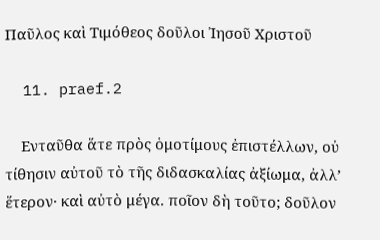Παῦλος καὶ Τιμόθεος δοῦλοι Ἰησοῦ Χριστοῦ

  11. praef.2

    Ενταῦθα ἅτε πρὸς ὁμοτίμους ἐπιστέλλων, οὐ τίθησιν αὐτοῦ τὸ τῆς διδασκαλίας ἀξίωμα, ἀλλ’ ἕτερον· καὶ αὐτὸ μέγα. ποῖον δὴ τοῦτο; δοῦλον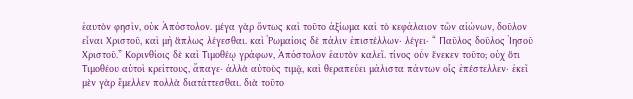ἑαυτὸν φησὶν, οὐκ Ἀπόστολον. μέγα γὰρ ὄντως καὶ τοῦτο ἀξίωμα καὶ τὸ κεφάλαιον τῶν αἰώνων, δοῦλον εἶναι Χριστοῦ, καὶ μὴ ἅπλως λέγεσθαι. καὶ Ῥωμαίοις δὲ πάλιν ἐπιστέλλων· λέγει· “ Παῦλος δοῦλος Ἰησοῦ Χριστοῦ.” Κορινθίοις δὲ καὶ Τιμοθέῳ γράφων, Ἀπόστολον ἑαυτὸν καλεῖ. τίνος οὖν ἕνεκεν τοῦτο; οὐχ ὅτι Τιμοθέου αὐτοὶ κρείττους, ἄπαγε· ἀλλὰ αὐτοὺς τιμᾷ, καὶ θεραπεύει μάλιστα πάντων οἷς ἐπέστελλεν· ἐκεῖ μὲν γὰρ ἔμελλεν πολλὰ διατάττεσθαι. διὰ τοῦτο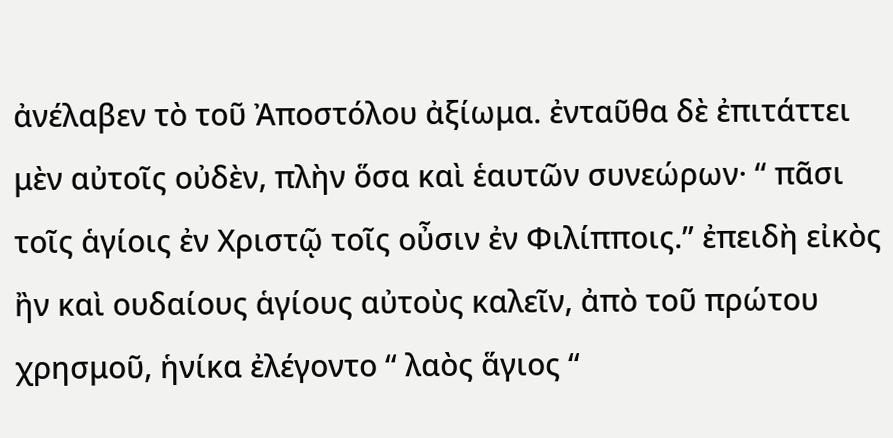ἀνέλαβεν τὸ τοῦ Ἀποστόλου ἀξίωμα. ἐνταῦθα δὲ ἐπιτάττει μὲν αὐτοῖς οὐδὲν, πλὴν ὅσα καὶ ἑαυτῶν συνεώρων· “ πᾶσι τοῖς ἁγίοις ἐν Χριστῷ τοῖς οὖσιν ἐν Φιλίπποις.” ἐπειδὴ εἰκὸς ἢν καὶ ουδαίους ἁγίους αὐτοὺς καλεῖν, ἀπὸ τοῦ πρώτου χρησμοῦ, ἡνίκα ἐλέγοντο “ λαὸς ἅγιος “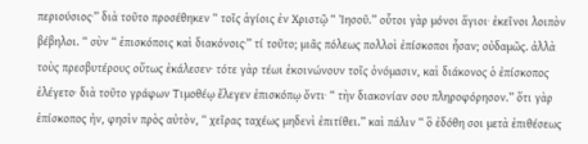περιούσιος·” διὰ τοῦτο προσέθηκεν “ τοῖς ἁγίοις ἐν Χριστῷ “ Ἰησοῦ.” οὗτοι γὰρ μόνοι ἅγιοι· ἐκεῖνοι λοιπὸν βέβηλοι. “ σὺν “ ἐπισκόποις καὶ διακόνοις·” τί τοῦτο; μιᾶς πόλεως πολλοὶ ἐπίσκοποι ἦσαν; οὐδαμῶς. ἀλλὰ τοὺς πρεσβυτέρους οὕτως ἐκάλεσεν· τότε γὰρ τέωι ἐκοινώνουν τοῖς ὀνόμασιν, καὶ διάκονος ὁ ἐπίσκοπος ἐλέγετο· διὰ τοῦτο γράφων Τιμοθέῳ ἔλεγεν ἐπισκόπῳ ὄντι· “ τὴν διακονίαν σου πληροφόρησον.” ὅτι γὰρ ἐπίσκοπος ἠν, φησὶν πρὸς αὐτὸν, “ χεῖρας ταχέως μηδενὶ ἐπιτίθει.” καὶ πάλιν “ ὃ ἐδόθη σοι μετὰ ἐπιθέσεως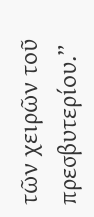τῶν χειρῶν τοῦ πρεσβυτερίου.”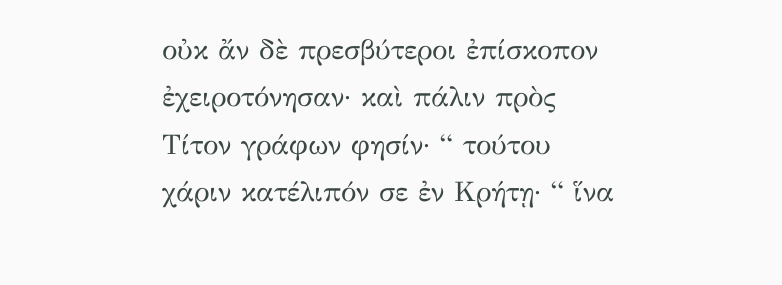οὐκ ἄν δὲ πρεσβύτεροι ἐπίσκοπον ἐχειροτόνησαν· καὶ πάλιν πρὸς Τίτον γράφων φησίν· “ τούτου χάριν κατέλιπόν σε ἐν Κρήτῃ· “ ἵνα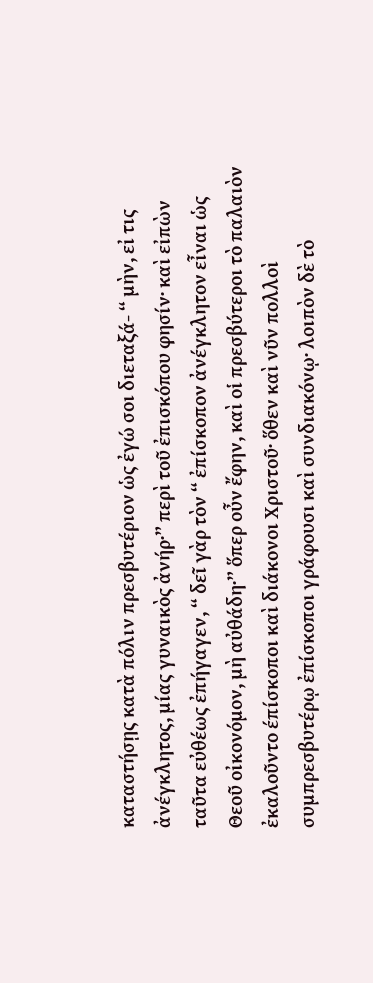καταστήσῃς κατὰ πόλιν πρεσβυτέριον ὡς ἐγώ σοι διεταξά- “ μὴν, εἰ τις ἀνέγκλητος, μίας γυναικὸς ἀνήρ·” περὶ τοῦ ἐπισκόπου φησίν· καὶ εἰπὼν ταῦτα εὐθέως ἐπήγαγεν, “ δεῖ γὰρ τὸν “ ἐπίσκοπον ἀνέγκλητον εἶναι ὡς Θεοῦ οἰκονόμον, μὴ αὐθάδη·” ὅπερ οὖν ἔφην, καὶ οἱ πρεσβύτεροι τὸ παλαιὸν ἐκαλοῦντο έπίσκοποι καὶ διάκονοι Χριστοῦ· ὅθεν καὶ νῦν πολλοὶ συμπρεσβυτέρῳ ἐπίσκοποι γράφουσι καὶ συνδιακόνῳ· λοιπὸν δὲ τὸ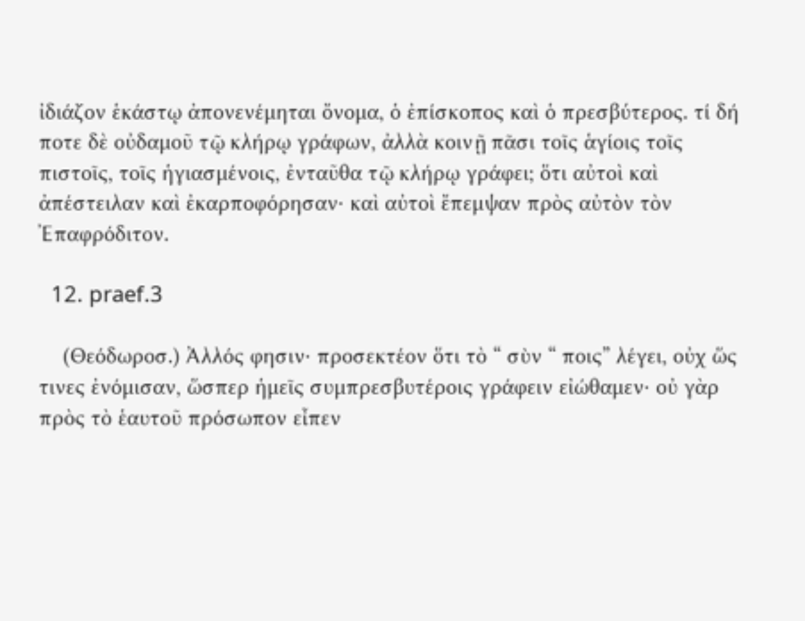ἰδιάζον ἑκάστῳ ἀπονενέμηται ὄνομα, ὁ ἐπίσκοπος καὶ ὁ πρεσβύτερος. τί δή ποτε δὲ οὐδαμοῦ τῷ κλήρῳ γράφων, ἀλλὰ κοινῇ πᾶσι τοῖς ἁγίοις τοῖς πιστοῖς, τοῖς ἡγιασμένοις, ἐνταῦθα τῷ κλήρῳ γράφει; ὅτι αὐτοὶ καὶ ἀπέστειλαν καὶ ἐκαρποφόρησαν· καὶ αὐτοὶ ἔπεμψαν πρὸς αὐτὸν τὸν Ἐπαφρόδιτον.

  12. praef.3

    (Θεόδωροσ.) Ἀλλός φησιν· προσεκτέον ὅτι τὸ “ σὺν “ ποις” λέγει, οὐχ ὥς τινες ἐνόμισαν, ὥσπερ ἡμεῖς συμπρεσβυτέροις γράφειν εἰώθαμεν· οὐ γὰρ πρὸς τὸ ἑαυτοῦ πρόσωπον εἶπεν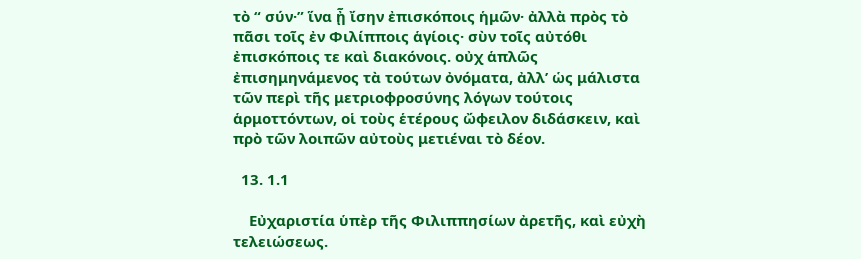τὸ “ σύν·” ἵνα ᾖ ἴσην ἐπισκόποις ἡμῶν· ἀλλὰ πρὸς τὸ πᾶσι τοῖς ἐν Φιλίπποις ἁγίοις· σὺν τοῖς αὐτόθι ἐπισκόποις τε καὶ διακόνοις. οὐχ ἁπλῶς ἐπισημηνάμενος τὰ τούτων ὀνόματα, ἀλλ’ ὡς μάλιστα τῶν περὶ τῆς μετριοφροσύνης λόγων τούτοις ἁρμοττόντων, οἱ τοὺς ἑτέρους ὤφειλον διδάσκειν, καὶ πρὸ τῶν λοιπῶν αὐτοὺς μετιέναι τὸ δέον.

  13. 1.1

    Εὐχαριστία ὑπὲρ τῆς Φιλιππησίων ἀρετῆς, καὶ εὐχὴ τελειώσεως.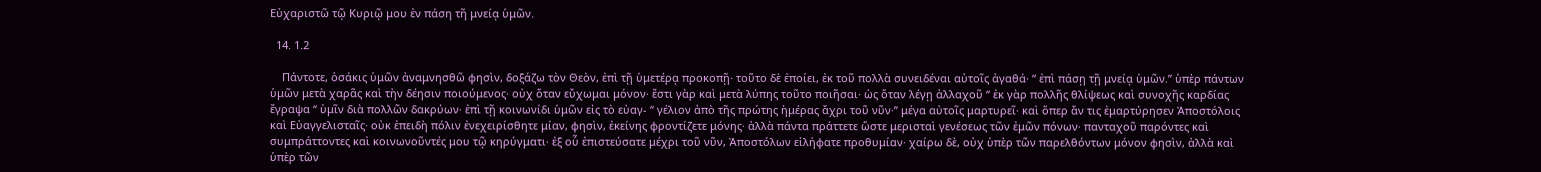Εὐχαριστῶ τῷ Κυριῷ μου ἐν πάση τῆ μνείᾳ ὑμῶν.

  14. 1.2

    Πάντοτε, ὁσάκις ὑμῶν ἀναμνησθῶ φησὶν, δοξάζω τὸν Θεὸν, ἐπὶ τῇ ὑμετέρᾳ προκοπῇ· τοῦτο δὲ ἐποίει, ἐκ τοῦ πολλὰ συνειδέναι αὐτοῖς ἀγαθά· “ ἐπὶ πάσῃ τῇ μνείᾳ ὑμῶν.” ὑπὲρ πάντων ὑμῶν μετὰ χαρᾶς καὶ τὴν δέησιν ποιούμενος· οὐχ ὅταν εὔχωμαι μόνον· ἔστι γὰρ καὶ μετὰ λύπης τοῦτο ποιῆσαι· ὡς ὅταν λέγῃ ἀλλαχοῦ “ ἐκ γὰρ πολλῆς θλίψεως καὶ συνοχῆς καρδίας ἔγραψα “ ὑμῖν διὰ πολλῶν δακρύων· ἐπὶ τῇ κοινωνίδι ὑμῶν εἰς τὸ εὐαγ- “ γέλιον ἀπὸ τῆς πρώτης ἡμέρας ἄχρι τοῦ νῦν·” μέγα αὐτοῖς μαρτυρεῖ· καὶ ὅπερ ἄν τις ἐμαρτύρησεν Ἀποστόλοις καὶ Εὐαγγελισταῖς· οὐκ ἐπειδὴ πόλιν ἐνεχειρίσθητε μίαν, φησὶν, ἐκείνης φροντίζετε μόνης· ἀλλὰ πάντα πράττετε ὥστε μερισταὶ γενέσεως τῶν ἐμῶν πόνων· πανταχοῦ παρόντες καὶ συμπράττοντες καὶ κοινωνοῦντές μου τῷ κηρύγματι· ἐξ οὗ ἐπιστεύσατε μέχρι τοῦ νῦν, Ἀποστόλων εἰλήφατε προθυμίαν· χαίρω δὲ, οὐχ ὑπὲρ τῶν παρελθόντων μόνον φησὶν, ἀλλὰ καὶ ὑπὲρ τῶν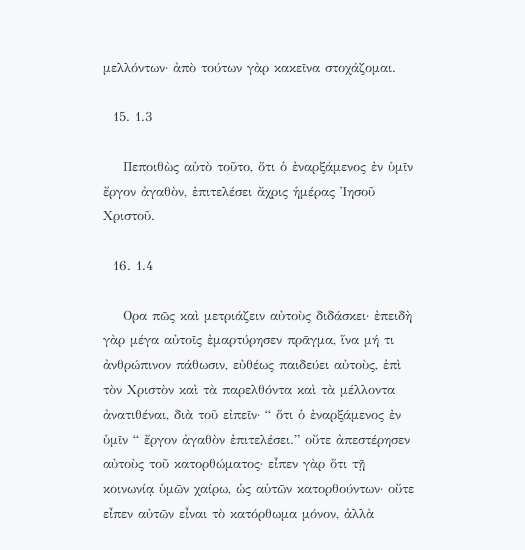μελλόντων· ἀπὸ τούτων γὰρ κακεῖνα στοχάζομαι.

  15. 1.3

    Πεποιθὼς αὐτὸ τοῦτο, ὅτι ὁ ἐναρξάμενος ἐν ὑμῖν ἔργον ἀγαθὸν, ἐπιτελέσει ἄχρις ἡμέρας Ἰησοῦ Χριστοῦ.

  16. 1.4

    Ορα πῶς καὶ μετριάζειν αὐτοὺς διδάσκει· ἐπειδὴ γὰρ μέγα αὐτοῖς ἐμαρτύρησεν πρᾶγμα, ἵνα μή τι ἀνθρώπινον πάθωσιν, εὐθέως παιδεύει αὐτοὺς, ἐπὶ τὸν Χριστὸν καὶ τὰ παρελθόντα καὶ τὰ μέλλοντα ἀνατιθέναι, διὰ τοῦ εἰπεῖν· “ ὅτι ὁ ἐναρξάμενος ἐν ὑμῖν “ ἔργον ἀγαθὸν ἐπιτελέσει.” οὔτε ἀπεστέρησεν αὐτοὺς τοῦ κατορθώματος· εἶπεν γὰρ ὅτι τῇ κοινωνίᾳ ὑμῶν χαίρω, ὡς αὐτῶν κατορθούντων· οὔτε εἶπεν αὐτῶν εἶναι τὸ κατόρθωμα μόνον, ἀλλὰ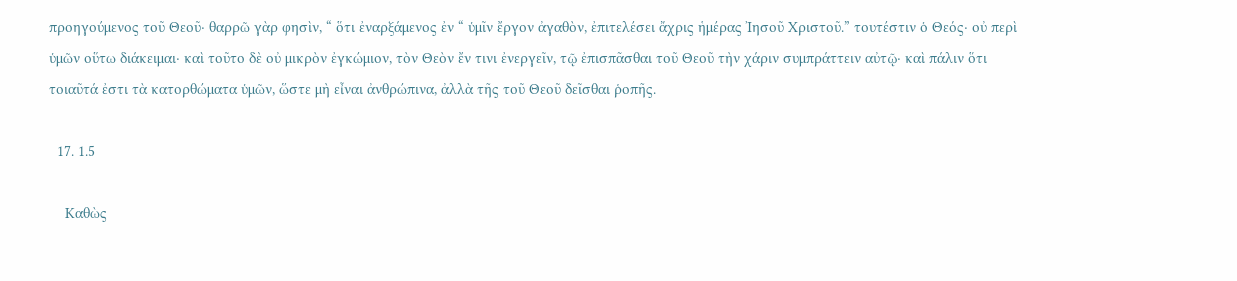προηγούμενος τοῦ Θεοῦ· θαρρῶ γὰρ φησὶν, “ ὅτι ἐναρξάμενος ἐν “ ὑμῖν ἔργον ἀγαθὸν, ἐπιτελέσει ἄχρις ἡμέρας Ἰησοῦ Χριστοῦ.” τουτέστιν ὁ Θεός· οὐ περὶ ὑμῶν οὕτω διάκειμαι· καὶ τοῦτο δὲ οὐ μικρὸν ἐγκώμιον, τὸν Θεὸν ἔν τινι ἐνεργεῖν, τῷ ἐπισπᾶσθαι τοῦ Θεοῦ τὴν χάριν συμπράττειν αὐτῷ· καὶ πάλιν ὅτι τοιαῦτά ἐστι τὰ κατορθώματα ὑμῶν, ὥστε μὴ εἶναι ἀνθρώπινα, ἀλλὰ τῆς τοῦ Θεοῦ δεῖσθαι ῥοπῆς.

  17. 1.5

    Καθὼς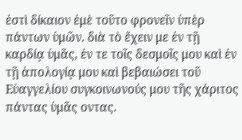ἐστὶ δίκαιον ἐμὲ τοῦτο φρονεῖν ὑπὲρ πάντων ὑμῶν. διὰ τὸ ἔχειν με ἐν τῇ καρδίᾳ ὑμᾶς, ἐν τε τοῖς δεσμοῖς μου καὶ ἐν τῇ ἀπολογίᾳ μου καὶ βεβαιώσει τοῦ Εὐαγγελίου συγκοινωνούς μου τῆς χάριτος πάντας ὑμᾶς οντας.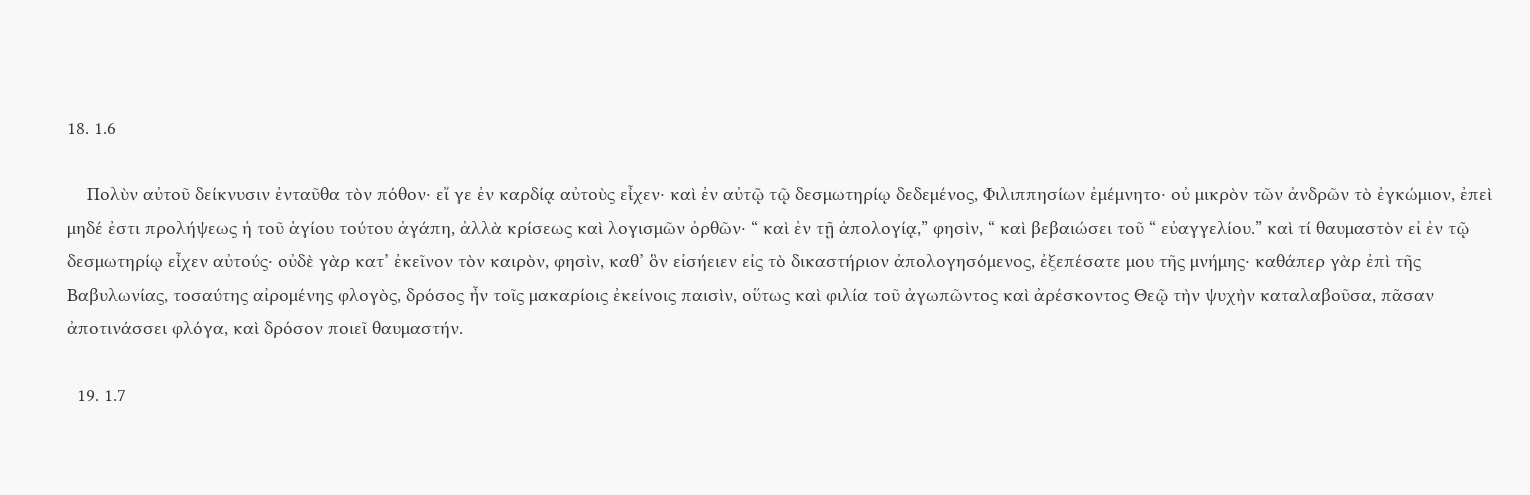18. 1.6

    Πολὺν αὐτοῦ δείκνυσιν ἐνταῦθα τὸν πόθον· εἴ γε ἐν καρδίᾳ αὐτοὺς εἶχεν· καὶ ἐν αὐτῷ τῷ δεσμωτηρίῳ δεδεμένος, Φιλιππησίων ἐμέμνητο· οὐ μικρὸν τῶν ἀνδρῶν τὸ ἐγκώμιον, ἐπεὶ μηδέ ἐστι προλήψεως ἡ τοῦ ἁγίου τούτου ἀγάπη, ἀλλὰ κρίσεως καὶ λογισμῶν ὀρθῶν· “ καὶ ἐν τῇ ἀπολογίᾳ,” φησὶν, “ καὶ βεβαιώσει τοῦ “ εὐαγγελίου.” καὶ τί θαυμαστὸν εἰ ἐν τῷ δεσμωτηρίῳ εἶχεν αὐτούς· οὐδὲ γὰρ κατ’ ἐκεῖνον τὸν καιρὸν, φησὶν, καθ’ ὃν εἰσήειεν εἰς τὸ δικαστήριον ἀπολογησόμενος, ἐξεπέσατε μου τῆς μνήμης· καθάπερ γὰρ ἐπὶ τῆς Βαβυλωνίας, τοσαύτης αἰρομένης φλογὸς, δρόσος ἦν τοῖς μακαρίοις ἐκείνοις παισὶν, οὕτως καὶ φιλία τοῦ ἀγωπῶντος καὶ ἀρέσκοντος Θεῷ τὴν ψυχὴν καταλαβοῦσα, πᾶσαν ἀποτινάσσει φλόγα, καὶ δρόσον ποιεῖ θαυμαστήν.

  19. 1.7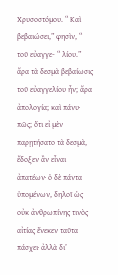Χρυσοστόμου. “ Καὶ βεβαιώσει,” φησὶν, “ τοῦ εὐαγγε- “ λίου.” ἄρα τὰ δεσμὰ βεβαίωσις τοῦ εὐαγγελίου ἦν; ἄρα ἀπολογία; καὶ πάνυ· πῶς; ὅτι εἰ μὲν παρῃτήσατο τὰ δεσμὰ, ἔδοξεν ἂν εἶναι ἀπατέων· ὁ δὲ πάντα ὑπομένων, δηλοῖ ὡς οὐκ ἀνθρωπίνης τινὸς αἰτίας ἕνεκεν ταῦτα πάσχει· ἀλλὰ δι’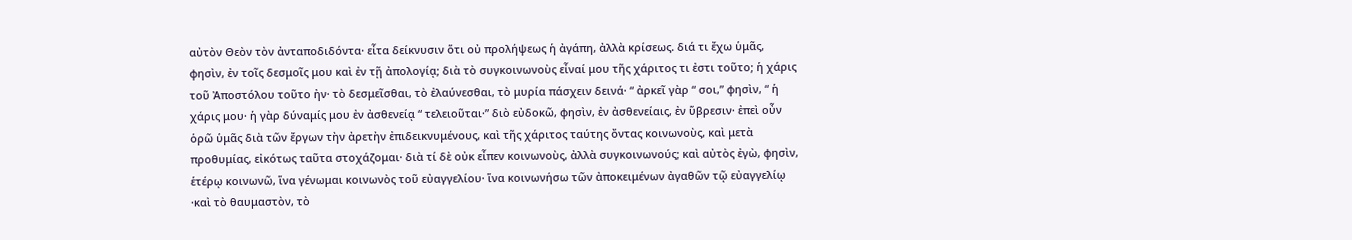αὐτὸν Θεὸν τὸν ἀνταποδιδόντα· εἶτα δείκνυσιν ὅτι οὐ προλήψεως ἡ ἀγάπη, ἀλλὰ κρίσεως. διά τι ἔχω ὑμᾶς, φησὶν, ἐν τοῖς δεσμοῖς μου καὶ ἐν τῇ ἀπολογίᾳ; διὰ τὸ συγκοινωνοὺς εἶναί μου τῆς χάριτος τι ἐστι τοῦτο; ἡ χάρις τοῦ Ἀποστόλου τοῦτο ἠν· τὸ δεσμεῖσθαι, τὸ ἐλαύνεσθαι, τὸ μυρία πάσχειν δεινά· “ ἀρκεῖ γὰρ “ σοι,” φησὶν, “ ἡ χάρις μου· ἡ γὰρ δύναμίς μου ἐν ἀσθενείᾳ “ τελειοῦται·” διὸ εὐδοκῶ, φησὶν, ἐν ἀσθενείαις, ἐν ὕβρεσιν· ἐπεὶ οὖν ὁρῶ ὑμᾶς διὰ τῶν ἔργων τὴν ἀρετὴν ἐπιδεικνυμένους, καὶ τῆς χάριτος ταύτης ὄντας κοινωνοὺς, καὶ μετὰ προθυμίας, εἰκότως ταῦτα στοχάζομαι· διὰ τί δὲ οὐκ εἶπεν κοινωνοὺς, ἀλλὰ συγκοινωνούς; καὶ αὐτὸς ἐγὼ, φησὶν, ἑτέρῳ κοινωνῶ, ἵνα γένωμαι κοινωνὸς τοῦ εὐαγγελίου· ἵνα κοινωνήσω τῶν ἀποκειμένων ἀγαθῶν τῷ εὐαγγελίῳ ·καὶ τὸ θαυμαστὸν, τὸ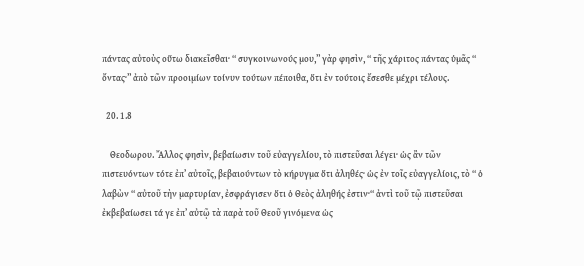πάντας αὐτοὺς οὕτω διακεῖσθαι· “ συγκοινωνούς μου,” γὰρ φησὶν, “ τῆς χάριτος πάντας ὑμᾶς “ ὄντας·” ἀπὸ τῶν προοιμίων τοίνυν τούτων πέποιθα, ὅτι ἐν τούτοις ἔσεσθε μέχρι τέλους.

  20. 1.8

    Θεοδωρου. Ἄλλος φησὶν, βεβαίωσιν τοῦ εὐαγγελίου, τὸ πιστεῦσαι λέγει· ὡς ἂν τῶν πιστευόντων τότε ἐπ’ αὐτοῖς, βεβαιούντων τὸ κήρυγμα ὅτι ἀληθές· ὡς ἐν τοῖς εὐαγγελίοις, τὸ “ ὁ λαβὼν “ αὐτοῦ τὴν μαρτυρίαν, ἐσφράγισεν ὅτι ὁ Θεὸς ἀληθής ἐστιν·“ ἀντὶ τοῦ τῷ πιστεῦσαι ἐκβεβαίωσει τά γε ἐπ’ αὐτῷ τὰ παρὰ τοῦ Θεοῦ γινόμενα ὡς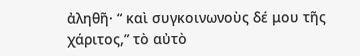ἀληθῆ· “ καὶ συγκοινωνοὺς δέ μου τῆς χάριτος,” τὸ αὐτὸ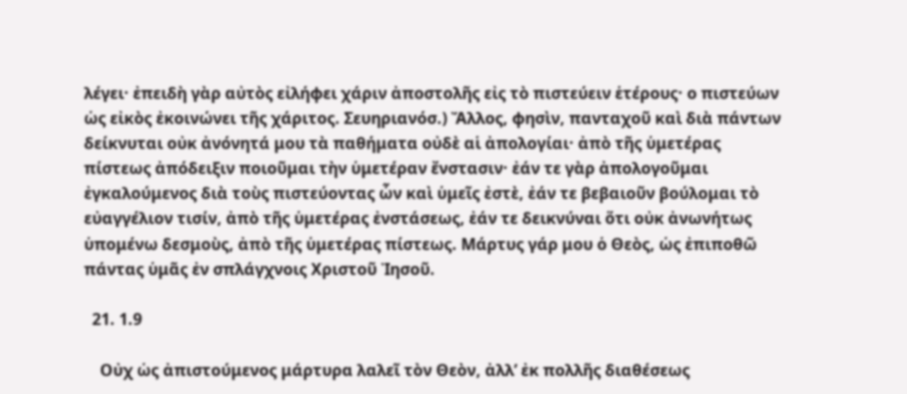λέγει· ἐπειδὴ γὰρ αὐτὸς εἰλήφει χάριν ἀποστολῆς εἰς τὸ πιστεύειν ἑτέρους· ο πιστεύων ὡς εἰκὸς ἐκοινώνει τῆς χάριτος. Σευηριανόσ.) Ἄλλος, φησὶν, πανταχοῦ καὶ διὰ πάντων δείκνυται οὐκ ἀνόνητά μου τὰ παθήματα οὐδὲ αἱ ἀπολογίαι· ἀπὸ τῆς ὑμετέρας πίστεως ἀπόδειξιν ποιοῦμαι τὴν ὑμετέραν ἔνστασιν· ἐάν τε γὰρ ἀπολογοῦμαι ἐγκαλούμενος διὰ τοὺς πιστεύοντας ὧν καὶ ὑμεῖς ἐστὲ, ἐάν τε βεβαιοῦν βούλομαι τὸ εὐαγγέλιον τισίν, ἀπὸ τῆς ὑμετέρας ἐνστάσεως, ἐάν τε δεικνύναι ὅτι οὐκ ἀνωνήτως ὑπομένω δεσμοὺς, ἀπὸ τῆς ὑμετέρας πίστεως. Μάρτυς γάρ μου ὁ Θεὸς, ὡς ἐπιποθῶ πάντας ὑμᾶς ἐν σπλάγχνοις Χριστοῦ Ἰησοῦ.

  21. 1.9

    Οὐχ ὡς ἀπιστούμενος μάρτυρα λαλεῖ τὸν Θεὸν, ἀλλ’ ἐκ πολλῆς διαθέσεως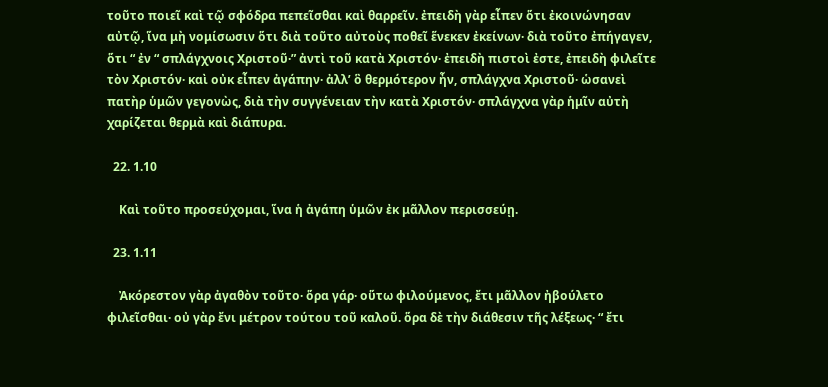τοῦτο ποιεῖ καὶ τῷ σφόδρα πεπεῖσθαι καὶ θαρρεῖν. ἐπειδὴ γὰρ εἶπεν ὅτι ἐκοινώνησαν αὐτῷ, ἵνα μὴ νομίσωσιν ὅτι διὰ τοῦτο αὐτοὺς ποθεῖ ἕνεκεν ἐκείνων· διὰ τοῦτο ἐπήγαγεν, ὅτι “ ἐν “ σπλάγχνοις Χριστοῦ·” ἀντὶ τοῦ κατὰ Χριστόν· ἐπειδὴ πιστοὶ ἐστε, ἐπειδὴ φιλεῖτε τὸν Χριστόν· καὶ οὐκ εἶπεν ἀγάπην· ἀλλ’ ὃ θερμότερον ἦν, σπλάγχνα Χριστοῦ· ὡσανεὶ πατὴρ ὑμῶν γεγονὼς, διὰ τὴν συγγένειαν τὴν κατὰ Χριστόν· σπλάγχνα γὰρ ἡμῖν αὐτὴ χαρίζεται θερμὰ καὶ διάπυρα.

  22. 1.10

    Καὶ τοῦτο προσεύχομαι, ἵνα ἡ ἀγάπη ὑμῶν ἐκ μᾶλλον περισσεύῃ.

  23. 1.11

    Ἀκόρεστον γὰρ ἀγαθὸν τοῦτο· ὅρα γάρ· οὕτω φιλούμενος, ἔτι μᾶλλον ἠβούλετο φιλεῖσθαι· οὐ γὰρ ἔνι μέτρον τούτου τοῦ καλοῦ. ὅρα δὲ τὴν διάθεσιν τῆς λέξεως· “ ἔτι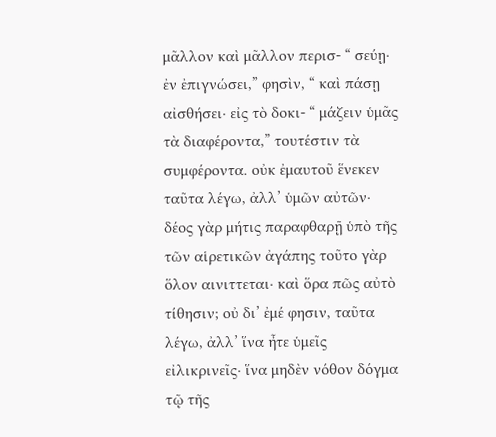μᾶλλον καὶ μᾶλλον περισ- “ σεύῃ· ἐν ἐπιγνώσει,” φησὶν, “ καὶ πάσῃ αἰσθήσει· εἰς τὸ δοκι- “ μάζειν ὑμᾶς τὰ διαφέροντα,” τουτέστιν τὰ συμφέροντα. οὐκ ἐμαυτοῦ ἕνεκεν ταῦτα λέγω, ἀλλ’ ὑμῶν αὐτῶν· δέος γὰρ μήτις παραφθαρῇ ὑπὸ τῆς τῶν αἱρετικῶν ἀγάπης τοῦτο γὰρ ὅλον αινιττεται· καὶ ὅρα πῶς αὐτὸ τίθησιν; οὐ δι’ ἐμέ φησιν, ταῦτα λέγω, ἀλλ’ ἵνα ἦτε ὑμεῖς εἰλικρινεῖς· ἵνα μηδὲν νόθον δόγμα τῷ τῆς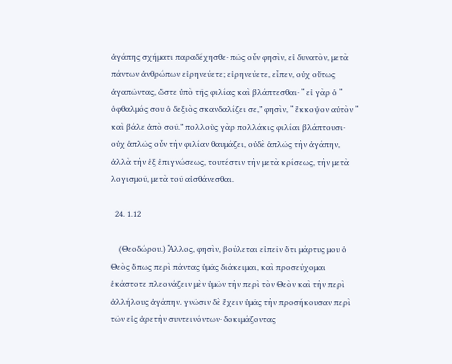ἀγάπης σχήματι παραδέχησθε· πῶς οὖν φησὶν, εἰ δυνατὸν, μετὰ πάντων ἀνθρώπων εἰρηνεύετε; εἰρηνεύετε, εἶπεν, οὐχ οὕτως ἀγαπῶντας, ὥστε ὑπὸ τῆς φιλίας καὶ βλάπτεσθαι· “ εἰ γὰρ ὁ “ ὀφθαλμός σου ὁ δεξιὸς σκανδαλίζει σε,” φησὶν, “ ἔκκοψον αὐτὸν “ καὶ βάλε ἀπὸ σοῦ.” πολλοὺς γὰρ πολλάκις φιλίαι βλάπτουσι· οὐχ ἁπλῶς οὖν τὴν φιλίαν θαυμάζει, οὐδὲ ἁπλῶς τὴν ἀγάπην, ἀλλὰ τὴν ἐξ ἐπιγνώσεως, τουτέστιν τὴν μετὰ κρίσεως, τὴν μετὰ λογισμοῦ, μετὰ τοῦ αἰσθάνεσθαι.

  24. 1.12

    (Θεοδώρου.) Ἄλλος, φησὶν, βούλεται εἰπεῖν ὅτι μάρτυς μου ὁ Θεὸς ὅπως περὶ πάντας ὑμᾶς διάκειμαι, καὶ προσεύχομαι ἑκάστοτε πλεονάζειν μὲν ὑμῶν τὴν περὶ τὸν Θεὸν καὶ τὴν περὶ ἀλλήλους ἀγάπην. γνῶσιν δὲ ἔχειν ὑμᾶς τὴν προσήκουσαν περὶ τῶν εἰς ἀρετὴν συντεινόντων· δοκιμάζοντας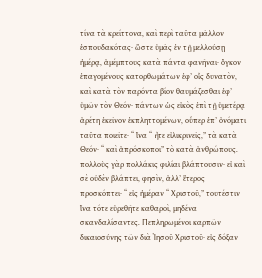τίνα τὰ κρείττονα, καὶ περὶ ταῦτα μᾶλλον ἐσπουδακότας· ὥστε ὑμᾶς ἐν τῇ μελλούσῃ ἡμέρᾳ, ἀμέμπτους κατὰ πάντα φανῆναι· ὄγκον ἐπαγομένους κατορθωμάτων ἐφ’ οἷς δυνατὸν, καὶ κατὰ τὸν παρόντα βίον θαυμάζεσθαι ἐφ’ ὑμῶν τὸν Θεόν· πάντων ὡς εἰκὸς ἐπὶ τῇ ὑμετέρᾳ ἀρέτη ἐκεῖνον ἐκπληττομένων, οὗπερ ἐπ’ ὀνόματι ταῦτα ποιεῖτε· “ ἵνα “ ἦτε εἰλικρινεῖς,” τὰ κατὰ Θεόν· “ καὶ ἀπρόσκοποι” τὸ κατὰ ἀνθρώπους. πολλοὺς γὰρ πολλάκις φιλίαι βλάπτουσιν· εἰ καὶ σὲ οὐδὲν βλάπτει, φησὶν, ἀλλ’ ἕτερος προσκόπτει· “ εἰς ἡμέραν “ Χριστοῦ,” τουτέστιν ἵνα τότε εὑρεθῆτε καθαροὶ, μηδένα σκανδαλίσαντες. Πεπληρωμένοι καρπῶν δικαιοσύνης τῶν διὰ Ἰησοῦ Χριστοῦ· εἰς δόξαν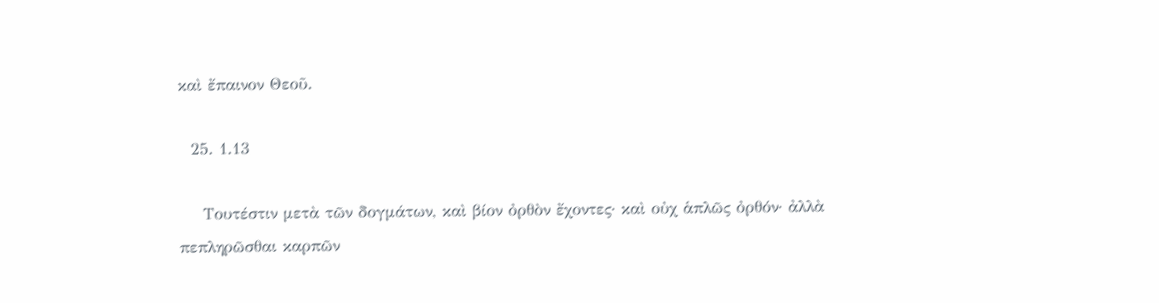καὶ ἔπαινον Θεοῦ.

  25. 1.13

    Τουτέστιν μετὰ τῶν δογμάτων, καὶ βίον ὀρθὸν ἔχοντες· καὶ οὐχ ἁπλῶς ὀρθόν· ἀλλὰ πεπληρῶσθαι καρπῶν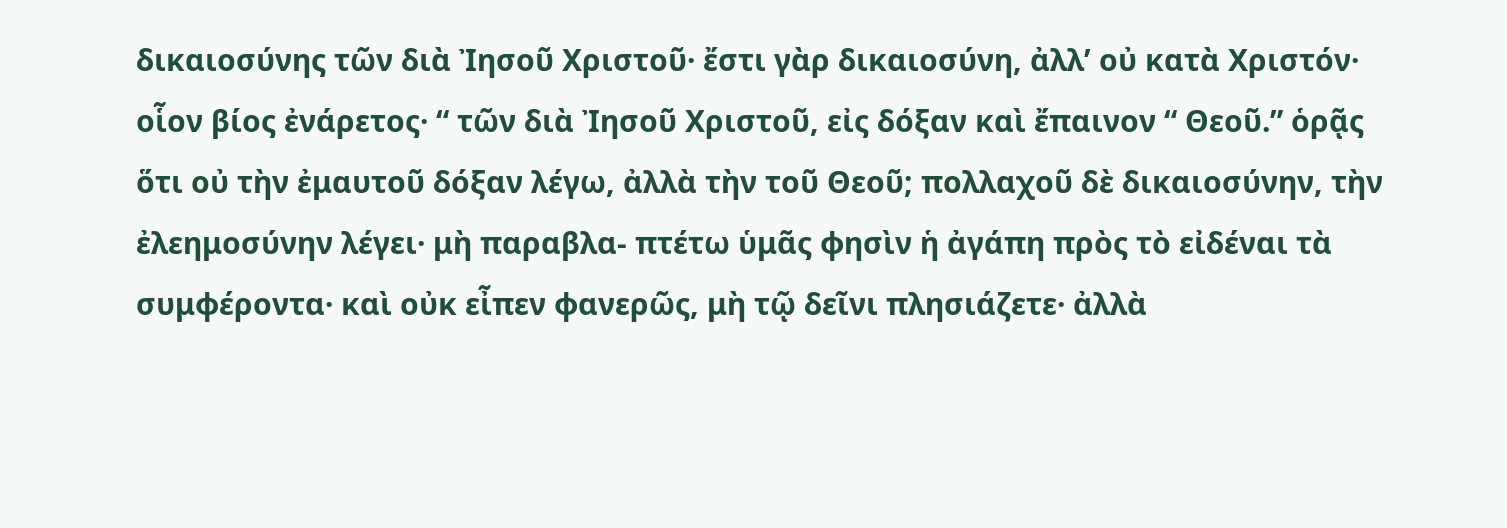δικαιοσύνης τῶν διὰ Ἰησοῦ Χριστοῦ· ἔστι γὰρ δικαιοσύνη, ἀλλ’ οὐ κατὰ Χριστόν· οἷον βίος ἐνάρετος· “ τῶν διὰ Ἰησοῦ Χριστοῦ, εἰς δόξαν καὶ ἔπαινον “ Θεοῦ.” ὁρᾷς ὅτι οὐ τὴν ἐμαυτοῦ δόξαν λέγω, ἀλλὰ τὴν τοῦ Θεοῦ; πολλαχοῦ δὲ δικαιοσύνην, τὴν ἐλεημοσύνην λέγει· μὴ παραβλα- πτέτω ὑμᾶς φησὶν ἡ ἀγάπη πρὸς τὸ εἰδέναι τὰ συμφέροντα· καὶ οὐκ εἶπεν φανερῶς, μὴ τῷ δεῖνι πλησιάζετε· ἀλλὰ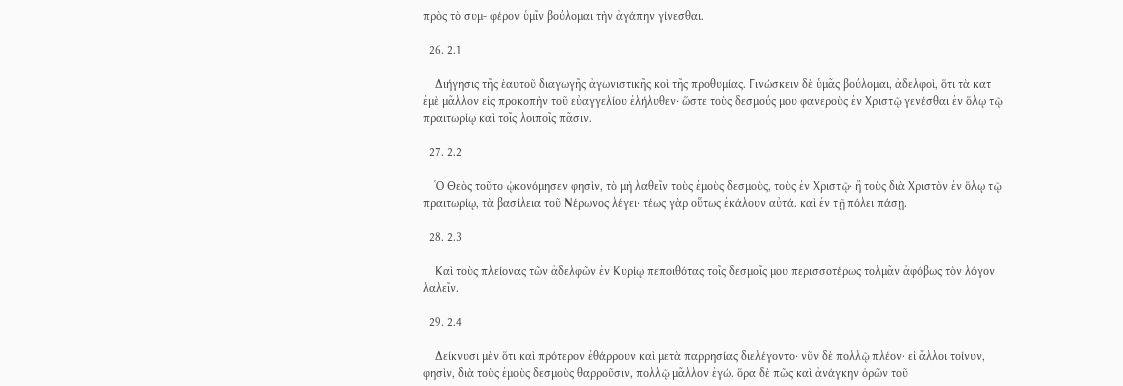πρὸς τὸ συμ- φέρον ὑμῖν βούλομαι τὴν ἀγάπην γίνεσθαι.

  26. 2.1

    Διήγησις τῆς ἑαυτοῦ διαγωγῆς ἀγωνιστικῆς κοὶ τῆς προθυμίας. Γινώσκειν δὲ ὑμᾶς βούλομαι, ἀδελφοὶ, ὅτι τὰ κατ ἐμὲ μᾶλλον εἰς προκοπὴν τοῦ εὐαγγελίου ἐλήλυθεν· ὥστε τοὺς δεσμούς μου φανεροὺς ἐν Χριστῷ γενέσθαι ἐν ὅλῳ τῷ πραιτωρίῳ καὶ τοῖς λοιποῖς πᾶσιν.

  27. 2.2

    Ὁ Θεὸς τοῦτο ᾠκονόμησεν φησὶν, τὸ μὴ λαθεῖν τοὺς ἐμοὺς δεσμοὺς, τοὺς ἐν Χριστῷ· ἢ τοὺς διὰ Χριστὸν ἐν ὅλῳ τῷ πραιτωρίῳ, τὰ βασίλεια τοῦ Νέρωνος λέγει· τέως γὰρ οὕτως ἐκάλουν αὐτά. καὶ ἐν τῇ πόλει πάσῃ.

  28. 2.3

    Καὶ τοὺς πλείονας τῶν ἀδελφῶν ἐν Κυρίῳ πεποιθότας τοῖς δεσμοῖς μου περισσοτέρως τολμᾶν ἀφόβως τὸν λόγον λαλεῖν.

  29. 2.4

    Δείκνυσι μὲν ὅτι καὶ πρότερον ἐθάρρουν καὶ μετὰ παρρησίας διελέγοντο· νῦν δὲ πολλῷ πλέον· εἰ ἄλλοι τοίνυν, φησὶν, διὰ τοὺς ἐμοὺς δεσμοὺς θαρροῦσιν, πολλῷ μᾶλλον ἐγώ. ὅρα δὲ πῶς καὶ ἀνάγκην ὀρῶν τοῦ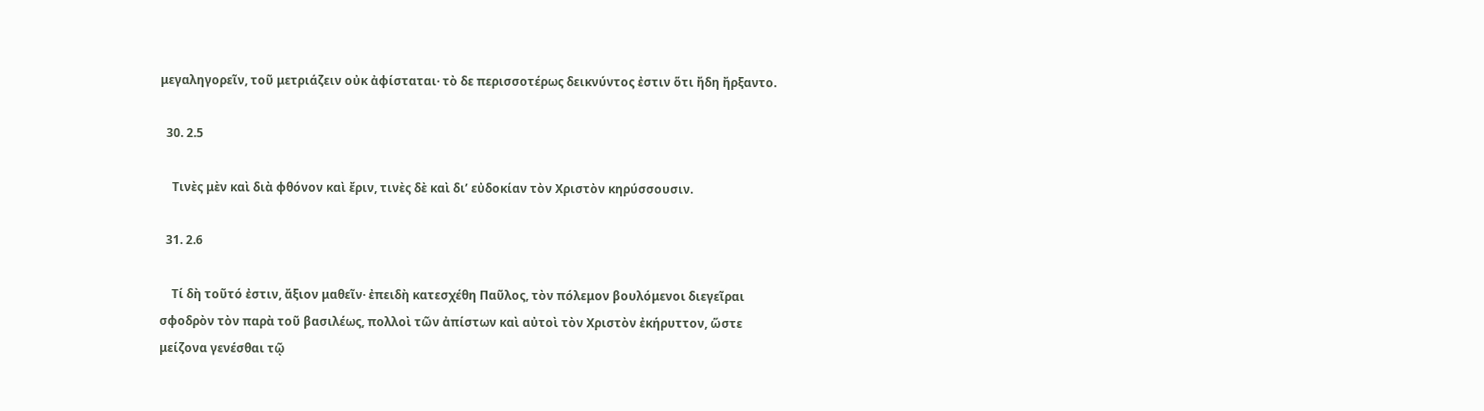μεγαληγορεῖν, τοῦ μετριάζειν οὐκ ἀφίσταται· τὸ δε περισσοτέρως δεικνύντος ἐστιν ὅτι ἤδη ἤρξαντο.

  30. 2.5

    Τινὲς μὲν καὶ διὰ φθόνον καὶ ἔριν, τινὲς δὲ καὶ δι’ εὐδοκίαν τὸν Χριστὸν κηρύσσουσιν.

  31. 2.6

    Τί δὴ τοῦτό ἐστιν, ἄξιον μαθεῖν· ἐπειδὴ κατεσχέθη Παῦλος, τὸν πόλεμον βουλόμενοι διεγεῖραι σφοδρὸν τὸν παρὰ τοῦ βασιλέως, πολλοὶ τῶν ἀπίστων καὶ αὐτοὶ τὸν Χριστὸν ἐκήρυττον, ὥστε μείζονα γενέσθαι τῷ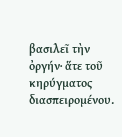βασιλεῖ τὴν ὀργήν· ἅτε τοῦ κηρύγματος διασπειρομένου.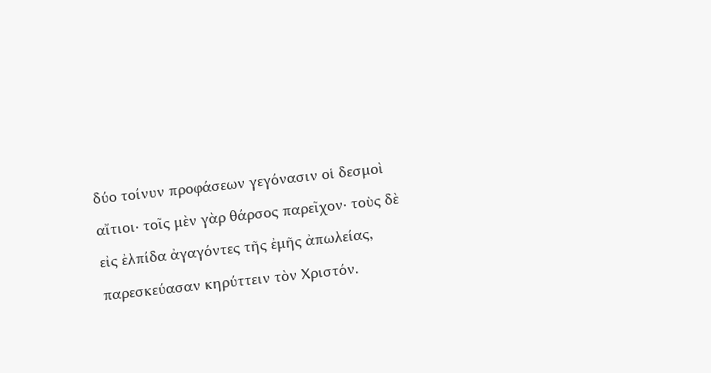δύο τοίνυν προφάσεων γεγόνασιν οἱ δεσμοὶ αἴτιοι· τοῖς μὲν γὰρ θάρσος παρεῖχον· τοὺς δὲ εἰς ἐλπίδα ἀγαγόντες τῆς ἐμῆς ἀπωλείας, παρεσκεύασαν κηρύττειν τὸν Χριστόν.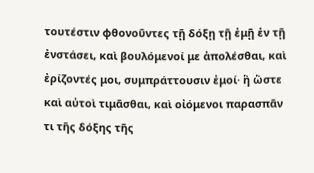τουτέστιν φθονοῦντες τῇ δόξῃ τῇ ἐμῇ ἐν τῇ ἐνστάσει, καὶ βουλόμενοί με ἀπολέσθαι, καὶ ἐρίζοντές μοι, συμπράττουσιν ἐμοί· ἣ ὥστε καὶ αὐτοὶ τιμᾶσθαι, καὶ οἰόμενοι παρασπᾶν τι τῆς δόξης τῆς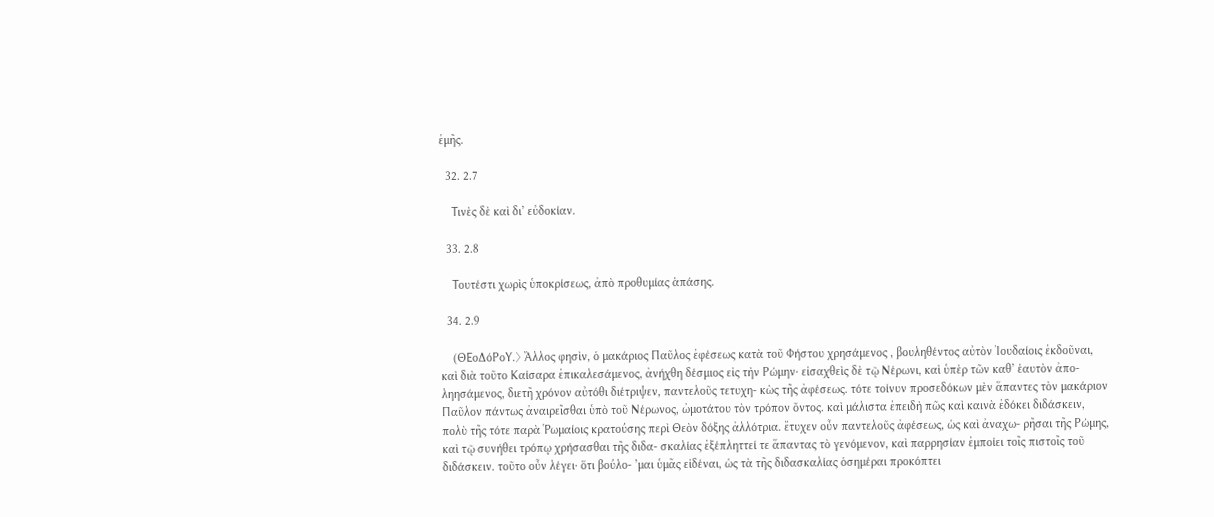ἐμῆς.

  32. 2.7

    Τινὲς δὲ καὶ δι’ εὐδοκίαν.

  33. 2.8

    Τουτέστι χωρὶς ὑποκρίσεως, ἀπὸ προθυμίας ἁπάσης.

  34. 2.9

    (ΘΕοΔόΡοΥ.〉 Ἄλλος φησὶν, ὁ μακάριος Παῦλος ἐφέσεως κατὰ τοῦ Φήστου χρησάμενος , βουληθέντος αὐτὸν Ἰουδαίοις ἐκδοῦναι, καὶ διὰ τοῦτο Καίσαρα ἐπικαλεσάμενος, ἀνήχθη δέσμιος εἰς τὴν Ρώμην· εἰσαχθεὶς δὲ τῷ Νέρωνι, καὶ ὑπὲρ τῶν καθ’ ἑαυτὸν ἀπο- ληησάμενος, διετῆ χρόνον αὐτόθι διέτριψεν, παντελοῦς τετυχη- κὼς τῆς ἀφέσεως. τότε τοίνυν προσεδόκων μὲν ἅπαντες τὸν μακάριον Παῦλον πάντως ἀναιρεῖσθαι ὑπὸ τοῦ Νέρωνος, ὠμοτάτου τὸν τρόπον ὄντος. καὶ μάλιστα ἐπειδὴ πῶς καὶ καινὰ ἐδόκει διδάσκειν, πολὺ τῆς τότε παρὰ Ῥωμαίοις κρατούσης περὶ Θεὸν δόξης ἀλλότρια. ἔτυχεν οὖν παντελοῦς ἀφέσεως, ὡς καὶ ἀναχω- ρῆσαι τῆς Ρώμης, καὶ τῷ συνήθει τρόπῳ χρήσασθαι τῆς διδα- σκαλίας ἐξέπληττεί τε ἅπαντας τὸ γενόμενον, καὶ παρρησίαν ἐμποίει τοῖς πιστοῖς τοῦ διδάσκειν. τοῦτο οὖν λέγει· ὅτι βούλο- ’μαι ὑμᾶς εἰδέναι, ὡς τὰ τῆς διδασκαλίας ὁσημέραι προκόπτει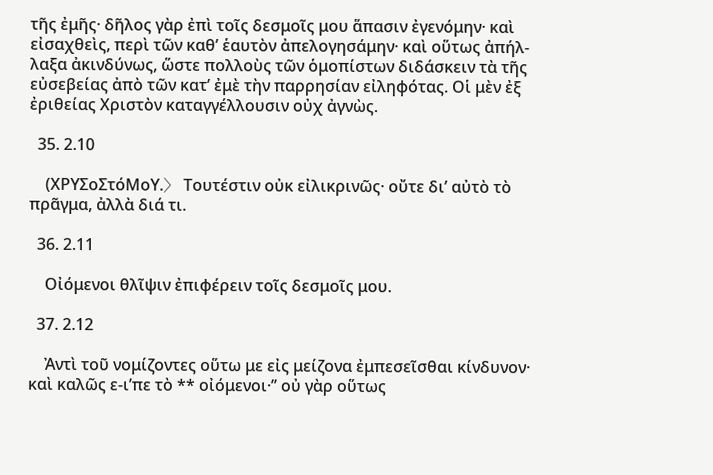τῆς ἐμῆς· δῆλος γὰρ ἐπὶ τοῖς δεσμοῖς μου ἅπασιν ἐγενόμην· καὶ εἰσαχθεὶς, περὶ τῶν καθ’ ἑαυτὸν ἀπελογησάμην· καὶ οὕτως ἀπήλ- λαξα ἀκινδύνως, ὥστε πολλοὺς τῶν ὁμοπίστων διδάσκειν τὰ τῆς εὐσεβείας ἀπὸ τῶν κατ’ ἐμὲ τὴν παρρησίαν εἰληφότας. Οἱ μὲν ἐξ ἐριθείας Χριστὸν καταγγέλλουσιν οὐχ ἀγνὼς.

  35. 2.10

    (ΧΡΥΣοΣτόMοΥ.〉 Tουτέστιν οὐκ εἰλικρινῶς· οὔτε δι’ αὐτὸ τὸ πρᾶγμα, ἀλλὰ διά τι.

  36. 2.11

    Οἰόμενοι θλῖψιν ἐπιφέρειν τοῖς δεσμοῖς μου.

  37. 2.12

    Ἀντὶ τοῦ νομίζοντες οὕτω με εἰς μείζονα ἐμπεσεῖσθαι κίνδυνον· καὶ καλῶς ε-ι’πε τὸ ** οἰόμενοι·’’ οὐ γὰρ οὕτως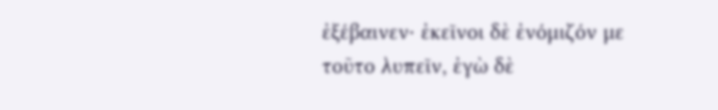ἐξέβαινεν· ἐκεῖνοι δὲ ἐνόμιζόν με τοῦτο λυπεῖν, ἐγὼ δὲ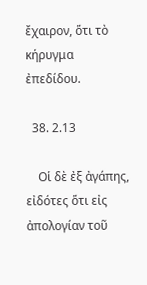ἔχαιρον, ὅτι τὸ κήρυγμα ἐπεδίδου.

  38. 2.13

    Οἱ δὲ ἐξ ἀγάπης, εἰδότες ὅτι εἰς ἀπολογίαν τοῦ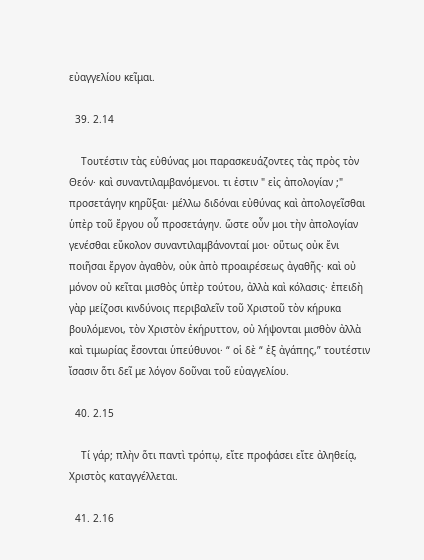εὐαγγελίου κεῖμαι.

  39. 2.14

    Tουτέστιν τὰς εὐθύνας μοι παρασκευάζοντες τὰς πρὸς τὸν Θεόν· καὶ συναντιλαμβανόμενοι. τι ἐστιν " εἰς ἀπολογίαν ;" προσετάγην κηρῦξαι· μέλλω διδόναι εὐθύνας καὶ ἀπολογεῖσθαι ὑπὲρ τοῦ ἔργου οὗ προσετάγην. ὥστε οὖν μοι τὴν ἀπολογίαν γενέσθαι εὔκολον συναντιλαμβάνονταί μοι· οὕτως οὐκ ἔνι ποιῆσαι ἔργον ἀγαθὸν, οὐκ ἀπὸ προαιρέσεως ἀγαθῆς· καὶ οὐ μόνον οὐ κεῖται μισθὸς ὑπὲρ τούτου, ἀλλὰ καὶ κόλασις· ἐπειδὴ γὰρ μείζοσι κινδύνοις περιβαλεῖν τοῦ Χριστοῦ τὸν κήρυκα βουλόμενοι, τὸν Χριστὸν ἐκήρυττον, οὐ λήψονται μισθὸν ἀλλὰ καὶ τιμωρίας ἔσονται ὑπεύθυνοι· “ οἱ δὲ “ ἐξ ἀγάπης,” τουτέστιν ἴσασιν ὅτι δεῖ με λόγον δοῦναι τοῦ εὐαγγελίου.

  40. 2.15

    Τί γάρ; πλὴν ὅτι παντὶ τρόπῳ, εἴτε προφάσει εἴτε ἀληθείᾳ, Χριστὸς καταγγέλλεται.

  41. 2.16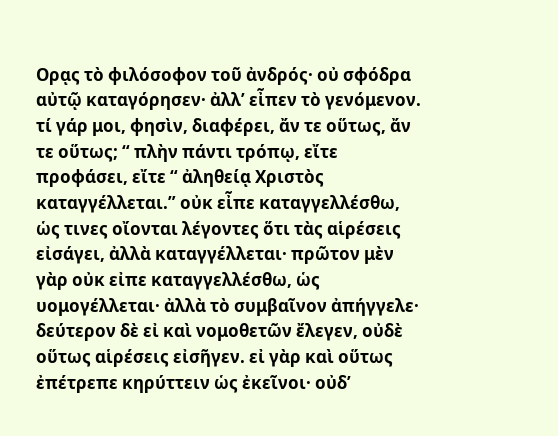Ορᾳς τὸ φιλόσοφον τοῦ ἀνδρός· οὐ σφόδρα αὐτῷ καταγόρησεν· ἀλλ’ εἶπεν τὸ γενόμενον. τί γάρ μοι, φησὶν, διαφέρει, ἄν τε οὕτως, ἄν τε οὕτως; “ πλὴν πάντι τρόπῳ, εἴτε προφάσει, εἴτε “ ἀληθείᾳ Χριστὸς καταγγέλλεται.” οὐκ εἶπε καταγγελλέσθω, ὡς τινες οἴονται λέγοντες ὅτι τὰς αἱρέσεις εἰσάγει, ἀλλὰ καταγγέλλεται· πρῶτον μὲν γὰρ οὐκ εἰπε καταγγελλέσθω, ὡς υομογέλλεται· ἀλλὰ τὸ συμβαῖνον ἀπήγγελε· δεύτερον δὲ εἰ καὶ νομοθετῶν ἔλεγεν, οὐδὲ οὕτως αἱρέσεις εἰσῆγεν. εἰ γὰρ καὶ οὕτως ἐπέτρεπε κηρύττειν ὡς ἐκεῖνοι· οὐδ’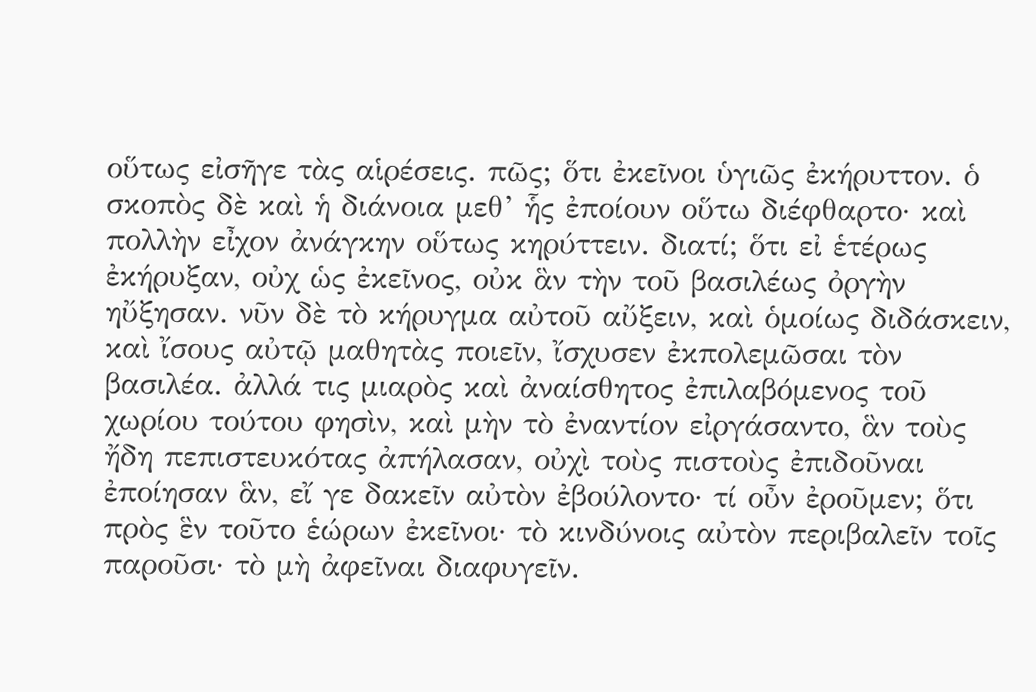οὕτως εἰσῆγε τὰς αἱρέσεις. πῶς; ὅτι ἐκεῖνοι ὑγιῶς ἐκήρυττον. ὁ σκοπὸς δὲ καὶ ἡ διάνοια μεθ’ ἧς ἐποίουν οὕτω διέφθαρτο· καὶ πολλὴν εἶχον ἀνάγκην οὕτως κηρύττειν. διατί; ὅτι εἰ ἑτέρως ἐκήρυξαν, οὐχ ὡς ἐκεῖνος, οὐκ ἃν τὴν τοῦ βασιλέως ὀργὴν ηὔξησαν. νῦν δὲ τὸ κήρυγμα αὐτοῦ αὔξειν, καὶ ὁμοίως διδάσκειν, καὶ ἴσους αὐτῷ μαθητὰς ποιεῖν, ἴσχυσεν ἐκπολεμῶσαι τὸν βασιλέα. ἀλλά τις μιαρὸς καὶ ἀναίσθητος ἐπιλαβόμενος τοῦ χωρίου τούτου φησὶν, καὶ μὴν τὸ ἐναντίον εἰργάσαντο, ἃν τοὺς ἤδη πεπιστευκότας ἀπήλασαν, οὐχὶ τοὺς πιστοὺς ἐπιδοῦναι ἐποίησαν ἃν, εἴ γε δακεῖν αὐτὸν ἐβούλοντο· τί οὖν ἐροῦμεν; ὅτι πρὸς ἓν τοῦτο ἑώρων ἐκεῖνοι· τὸ κινδύνοις αὐτὸν περιβαλεῖν τοῖς παροῦσι· τὸ μὴ ἀφεῖναι διαφυγεῖν.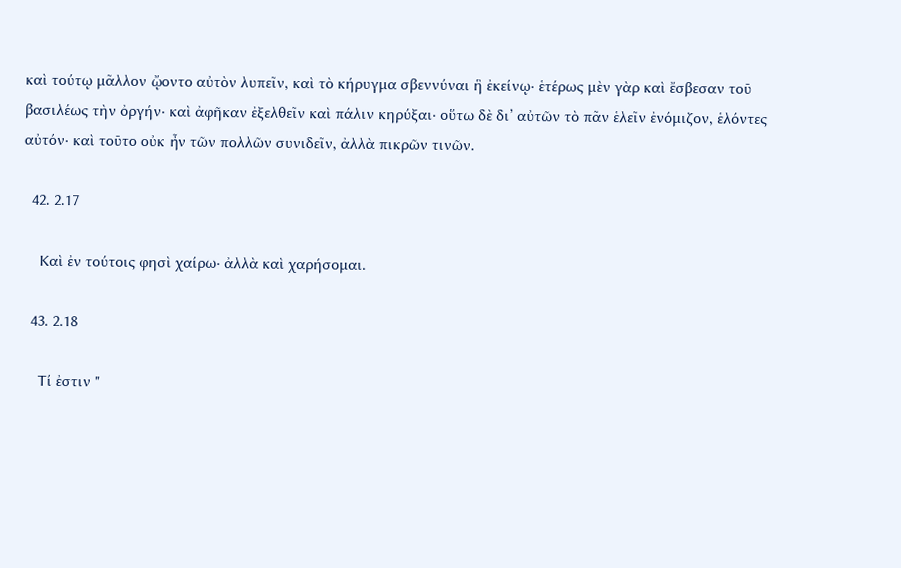καὶ τούτῳ μᾶλλον ᾤοντο αὐτὸν λυπεῖν, καὶ τὸ κήρυγμα σβεννύναι ἣ ἐκείνῳ· ἑτέρως μὲν γὰρ καὶ ἔσβεσαν τοῦ βασιλέως τὴν ὀργήν· καὶ ἀφῆκαν ἐξελθεῖν καὶ πάλιν κηρύξαι· οὕτω δὲ δι’ αὐτῶν τὸ πᾶν ἑλεῖν ἐνόμιζον, ἑλόντες αὐτόν· καὶ τοῦτο οὐκ ἦν τῶν πολλῶν συνιδεῖν, ἀλλὰ πικρῶν τινῶν.

  42. 2.17

    Καὶ ἐν τούτοις φησὶ χαίρω· ἀλλὰ καὶ χαρήσομαι.

  43. 2.18

    Tί ἐστιν "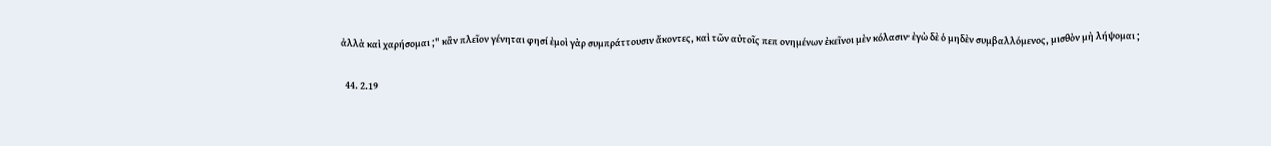ἀλλὰ καὶ χαρήσομαι ;" κἂν πλεῖον γένηται φησί ἐμοὶ γὰρ συμπράττουσιν ἄκοντες, καὶ τῶν αὐτοῖς πεπ ονημένων ἐκεῖνοι μὲν κόλασιν· ἐγὼ δὲ ὁ μηδὲν συμβαλλόμενος, μισθὸν μὴ λήψομαι ;

  44. 2.19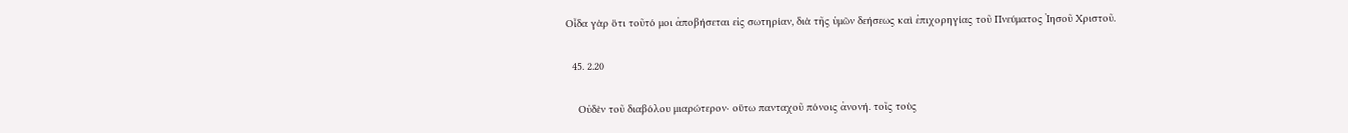Οἶδα γὰρ ὅτι τοῦτό μοι ἀποβήσεται εἰς σωτηρίαν, διὰ τῆς ὑμῶν δεήσεως καὶ ἐπιχορηγίας τοῦ Πνεύματος Ἰησοῦ Χριστοῦ.

  45. 2.20

    Οὐδὲν τοῦ διαβόλου μιαρώτερον· οὕτω πανταχοῦ πόνοις ἀνονή. τοῖς τοὺς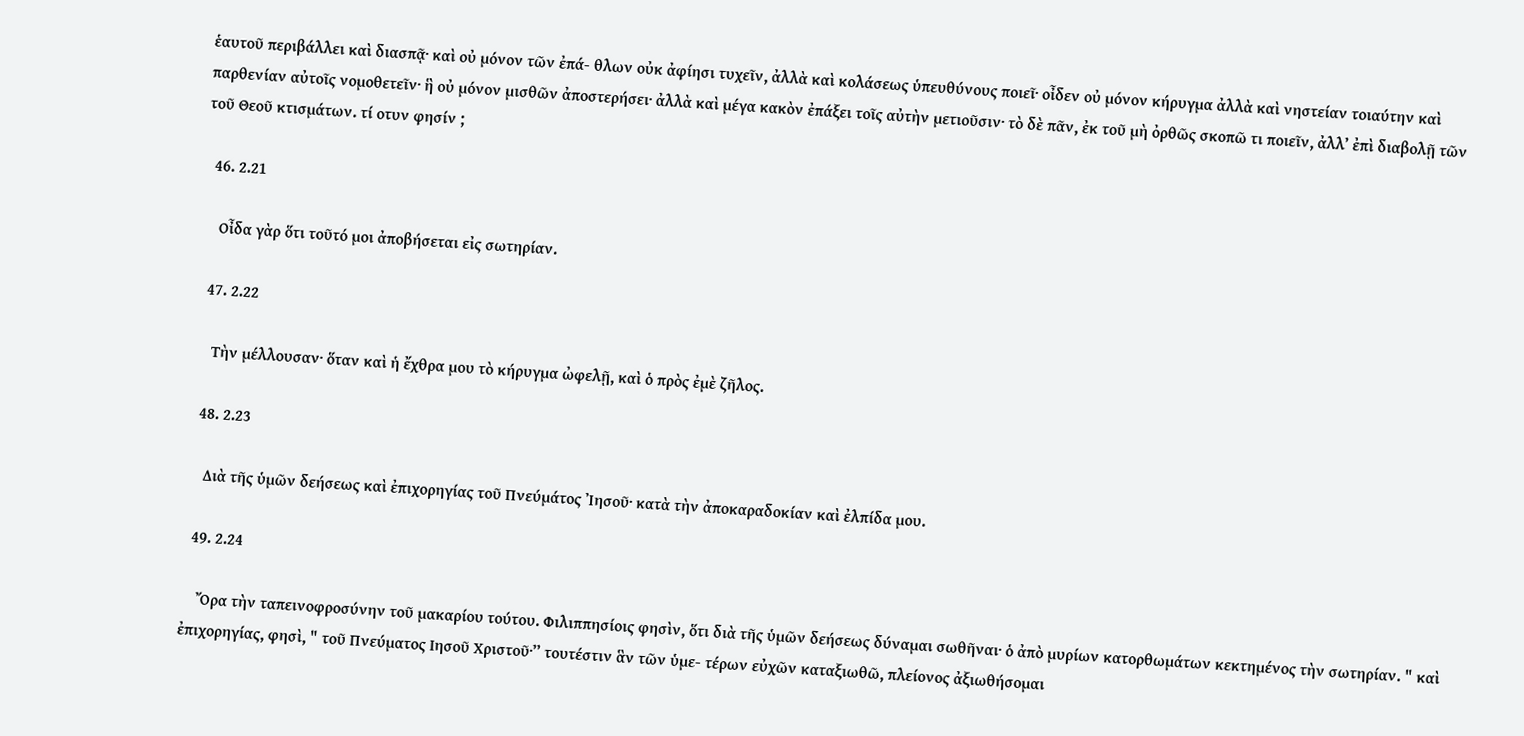ἑαυτοῦ περιβάλλει καὶ διασπᾷ· καὶ οὐ μόνον τῶν ἐπά- θλων οὐκ ἀφίησι τυχεῖν, ἀλλὰ καὶ κολάσεως ὑπευθύνους ποιεῖ· οἶδεν οὐ μόνον κήρυγμα ἀλλὰ καὶ νηστείαν τοιαύτην καὶ παρθενίαν αὐτοῖς νομοθετεῖν· ἣ οὐ μόνον μισθῶν ἀποστερήσει· ἀλλὰ καὶ μέγα κακὸν ἐπάξει τοῖς αὐτὴν μετιοῦσιν· τὸ δὲ πᾶν, ἐκ τοῦ μὴ ὀρθῶς σκοπῶ τι ποιεῖν, ἀλλ’ ἐπὶ διαβολῇ τῶν τοῦ Θεοῦ κτισμάτων. τί οτυν φησίν ;

  46. 2.21

    Οἶδα γὰρ ὅτι τοῦτό μοι ἀποβήσεται εἰς σωτηρίαν.

  47. 2.22

    Τὴν μέλλουσαν· ὅταν καὶ ἡ ἔχθρα μου τὸ κήρυγμα ὠφελῇ, καὶ ὁ πρὸς ἐμὲ ζῆλος.

  48. 2.23

    Διὰ τῆς ὑμῶν δεήσεως καὶ ἐπιχορηγίας τοῦ Πνεύμάτος Ἰησοῦ· κατὰ τὴν ἀποκαραδοκίαν καὶ ἐλπίδα μου.

  49. 2.24

    Ὄρα τὴν ταπεινοφροσύνην τοῦ μακαρίου τούτου. Φιλιππησίοις φησὶν, ὅτι διὰ τῆς ὑμῶν δεήσεως δύναμαι σωθῆναι· ὁ ἀπὸ μυρίων κατορθωμάτων κεκτημένος τὴν σωτηρίαν. " καὶ ἐπιχορηγίας, φησὶ, " τοῦ Πνεύματος Iησοῦ Χριστοῦ·’’ τουτέστιν ἃν τῶν ὑμε- τέρων εὐχῶν καταξιωθῶ, πλείονος ἀξιωθήσομαι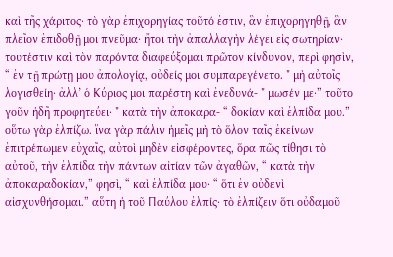καὶ τῆς χάριτος· τὸ γὰρ ἐπιχορηγίας τοῦτό ἐστιν, ἃν ἐπιχορηγηθῇ, ἃν πλεῖον ἐπιδοθῇ μοι πνεῦμα· ἤτοι τὴν ἀπαλλαγὴν λέγει εἰς σωτηρίαν· τουτέστιν καὶ τὸν παρόντα διαφεύξομαι πρῶτον κίνδυνον, περὶ φησὶν, “ ἐν τῇ πρώτῃ μου ἀπολογίᾳ, οὐδείς μοι συμπαρεγένετο. " μὴ αὐτοῖς λογισθείη· ἀλλ’ ὁ Κύριος μοι παρέστη καὶ ἐνεδυνά- " μωσέν με·” τοῦτο γοῦν ἡδῆ προφητεύει· " κατὰ τὴν ἀποκαρα- “ δοκίαν καὶ ἐλπίδα μου.” οὕτω γὰρ ἐλπίζω. ἵνα γὰρ πάλιν ἡμεῖς μὴ τὸ ὅλον ταῖς ἐκείνων ἐπιτρέπωμεν εὐχαῖς, αὐτοὶ μηδὲν εἰσφέροντες, ὅρα πῶς τίθησι τὸ αὐτοῦ, τὴν ἐλπίδα τὴν πάντων αἰτίαν τῶν ἀγαθῶν, “ κατὰ τὴν ἀποκαραδοκίαν,” φησὶ, “ καὶ ἐλπίδα μου· “ ὅτι ἐν οὐδενὶ αἰσχυνθήσομαι.” αὕτη ἡ τοῦ Παύλου ἐλπίς· τὸ ἐλπίζειν ὅτι οὐδαμοῦ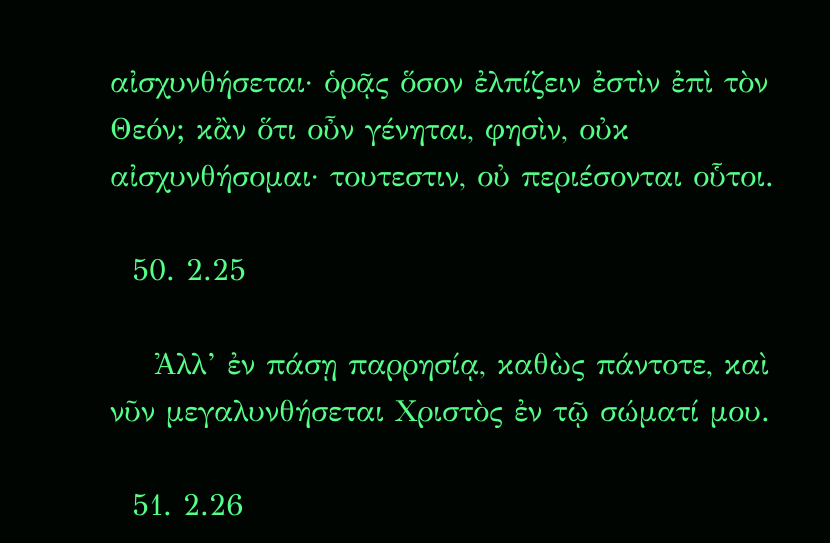αἰσχυνθήσεται· ὁρᾷς ὅσον ἐλπίζειν ἐστὶν ἐπὶ τὸν Θεόν; κἂν ὅτι οὖν γένηται, φησὶν, οὐκ αἰσχυνθήσομαι· τουτεστιν, οὐ περιέσονται οὗτοι.

  50. 2.25

    Ἀλλ’ ἐν πάσῃ παρρησίᾳ, καθὼς πάντοτε, καὶ νῦν μεγαλυνθήσεται Χριστὸς ἐν τῷ σώματί μου.

  51. 2.26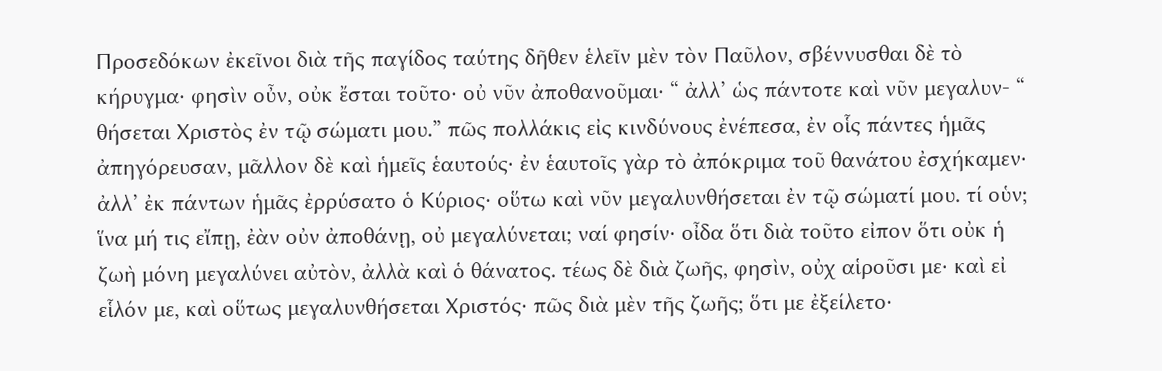Προσεδόκων ἐκεῖνοι διὰ τῆς παγίδος ταύτης δῆθεν ἑλεῖν μὲν τὸν Παῦλον, σβέννυσθαι δὲ τὸ κήρυγμα· φησὶν οὖν, οὐκ ἔσται τοῦτο· οὐ νῦν ἀποθανοῦμαι· “ ἀλλ’ ὡς πάντοτε καὶ νῦν μεγαλυν- “ θήσεται Χριστὸς ἐν τῷ σώματι μου.” πῶς πολλάκις εἰς κινδύνους ἐνέπεσα, ἐν οἷς πάντες ἡμᾶς ἀπηγόρευσαν, μᾶλλον δὲ καὶ ἡμεῖς ἑαυτούς· ἐν ἑαυτοῖς γὰρ τὸ ἀπόκριμα τοῦ θανάτου ἐσχήκαμεν· ἀλλ’ ἐκ πάντων ἡμᾶς ἐρρύσατο ὁ Κύριος· οὕτω καὶ νῦν μεγαλυνθήσεται ἐν τῷ σώματί μου. τί οὑν; ἵνα μή τις εἴπῃ, ἐὰν οὐν ἀποθάνῃ, οὐ μεγαλύνεται; ναί φησίν· οἶδα ὅτι διὰ τοῦτο εἰπον ὅτι οὐκ ἡ ζωὴ μόνη μεγαλύνει αὐτὸν, ἀλλὰ καὶ ὁ θάνατος. τέως δὲ διὰ ζωῆς, φησὶν, οὐχ αἱροῦσι με· καὶ εἰ εἷλόν με, καὶ οὕτως μεγαλυνθήσεται Χριστός· πῶς διὰ μὲν τῆς ζωῆς; ὅτι με ἐξείλετο·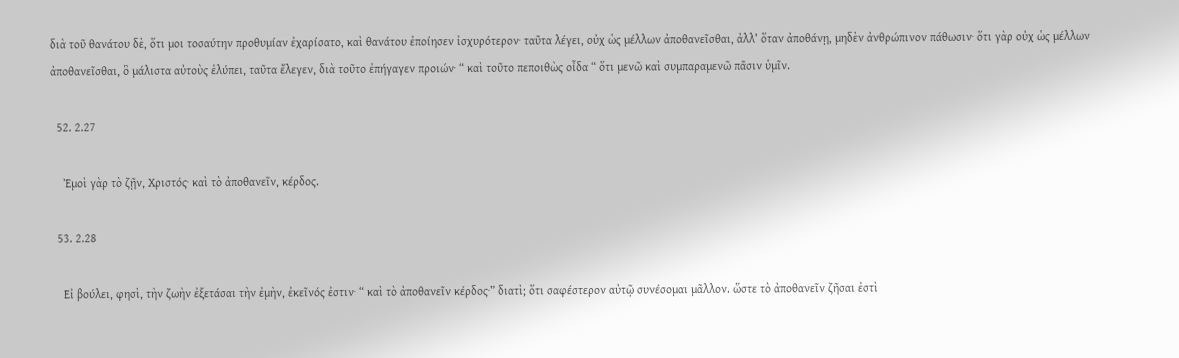διὰ τοῦ θανάτου δὲ, ὅτι μοι τοσαύτην προθυμίαν ἐχαρίσατο, καὶ θανάτου ἐποίησεν ἰσχυρότερον· ταῦτα λέγει, οὐχ ὡς μέλλων ἀποθανεῖσθαι, ἀλλ’ ὅταν ἀποθάνῃ, μηδὲν ἀνθρώπινον πάθωσιν· ὅτι γὰρ οὐχ ὡς μέλλων ἀποθανεῖσθαι, ὃ μάλιστα αὐτοὺς ἐλύπει, ταῦτα ἔλεγεν, διὰ τοῦτο ἐπήγαγεν προιών· “ καὶ τοῦτο πεποιθὼς οἶδα “ ὅτι μενῶ καὶ συμπαραμενῶ πᾶσιν ὑμῖν.

  52. 2.27

    Ἐμοὶ γὰρ τὸ ζῇν, Χριστός· καὶ τὸ ἀποθανεῖν, κέρδος.

  53. 2.28

    Εἰ βούλει, φησὶ, τὴν ζωὴν ἐξετάσαι τὴν ἐμὴν, ἐκεῖνός ἐστιν· “ καὶ τὸ ἀποθανεῖν κέρδος·” διατὶ; ὅτι σαφέστερον αὐτῷ συνέσομαι μᾶλλον. ὥστε τὸ ἀποθανεῖν ζῆσαι ἐστὶ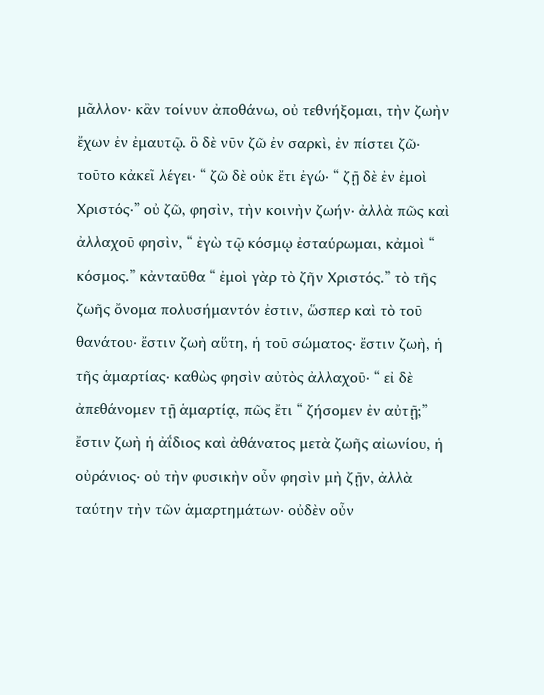μᾶλλον· κἂν τοίνυν ἀποθάνω, οὐ τεθνήξομαι, τὴν ζωὴν ἔχων ἐν ἐμαυτῷ. ὃ δὲ νῦν ζῶ ἐν σαρκὶ, ἐν πίστει ζῶ· τοῦτο κἀκεῖ λέγει· “ ζῶ δὲ οὐκ ἔτι ἐγώ· “ ζῇ δὲ ἐν ἐμοὶ Χριστός·” οὐ ζῶ, φησὶν, τὴν κοινὴν ζωήν· ἀλλὰ πῶς καὶ ἀλλαχοῦ φησὶν, “ ἐγὼ τῷ κόσμῳ ἐσταύρωμαι, κἀμοὶ “ κόσμος.” κἀνταῦθα “ ἐμοὶ γὰρ τὸ ζῆν Χριστός.” τὸ τῆς ζωῆς ὄνομα πολυσήμαντόν ἐστιν, ὥσπερ καὶ τὸ τοῦ θανάτου· ἔστιν ζωὴ αὕτη, ἡ τοῦ σώματος· ἔστιν ζωὴ, ἡ τῆς ἁμαρτίας· καθὼς φησὶν αὐτὸς ἀλλαχοῦ· “ εἰ δὲ ἀπεθάνομεν τῇ ἁμαρτίᾳ, πῶς ἔτι “ ζήσομεν ἐν αὐτῇ;” ἔστιν ζωὴ ἡ ἀΐδιος καὶ ἀθάνατος μετὰ ζωῆς αἰωνίου, ἡ οὐράνιος· οὐ τὴν φυσικὴν οὖν φησὶν μὴ ζῇν, ἀλλὰ ταύτην τὴν τῶν ἁμαρτημάτων· οὐδὲν οὖν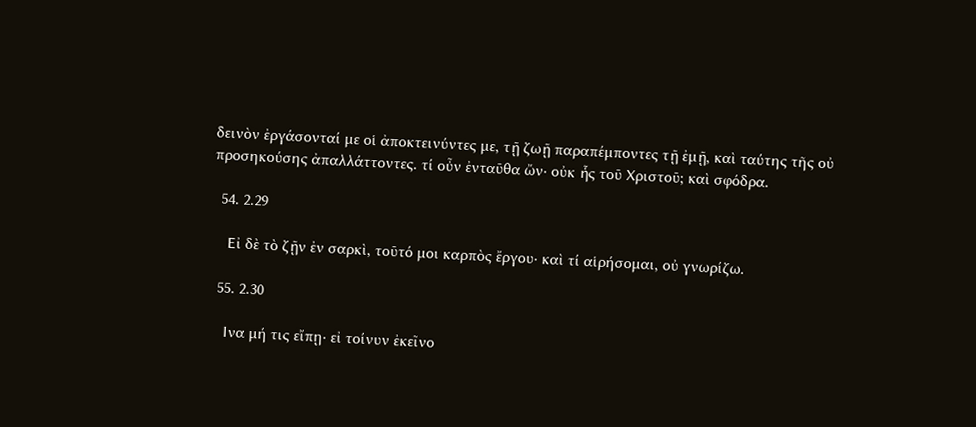δεινὸν ἐργάσονταί με οἱ ἀποκτεινύντες με, τῇ ζωῇ παραπέμποντες τῇ ἐμῇ, καὶ ταύτης τῆς οὐ προσηκούσης ἀπαλλάττοντες. τί οὖν ἐνταῦθα ὤν· οὐκ ἧς τοῦ Χριστοῦ; καὶ σφόδρα.

  54. 2.29

    Εἰ δὲ τὸ ζῇν ἐν σαρκὶ, τοῦτό μοι καρπὸς ἔργου· καὶ τί αἱρήσομαι, οὐ γνωρίζω.

  55. 2.30

    Ινα μή τις εἴπῃ· εἰ τοίνυν ἐκεῖνο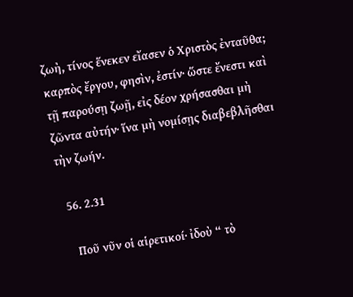ζωὴ, τίνος ἕνεκεν εἴασεν ὁ Χριστὸς ἐνταῦθα; καρπὸς ἔργου, φησὶν, ἐστίν· ὥστε ἔνεστι καὶ τῇ παρούσῃ ζωῇ, εἰς δέον χρήσασθαι μὴ ζῶντα αὐτήν· ἵνα μὴ νομίσῃς διαβεβλῆσθαι τὴν ζωήν.

  56. 2.31

    Ποῦ νῦν οἱ αἱρετικοί· ἰδοὺ “ τὸ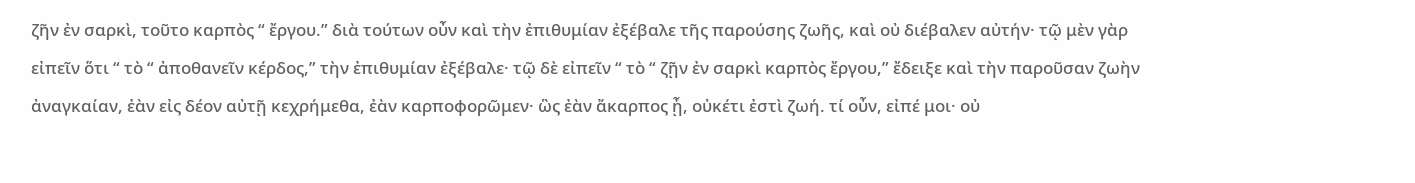ζῆν ἐν σαρκὶ, τοῦτο καρπὸς “ ἔργου.” διὰ τούτων οὖν καὶ τὴν ἐπιθυμίαν ἐξέβαλε τῆς παρούσης ζωῆς, καὶ οὐ διέβαλεν αὐτήν· τῷ μὲν γὰρ εἰπεῖν ὅτι “ τὸ “ ἀποθανεῖν κέρδος,” τὴν ἐπιθυμίαν ἐξέβαλε· τῷ δὲ εἰπεῖν “ τὸ “ ζῇν ἐν σαρκὶ καρπὸς ἔργου,” ἔδειξε καὶ τὴν παροῦσαν ζωὴν ἀναγκαίαν, ἐὰν εἰς δέον αὐτῇ κεχρήμεθα, ἐὰν καρποφορῶμεν· ὣς ἐὰν ἄκαρπος ᾖ, οὐκέτι ἐστὶ ζωή. τί οὖν, εἰπέ μοι· οὐ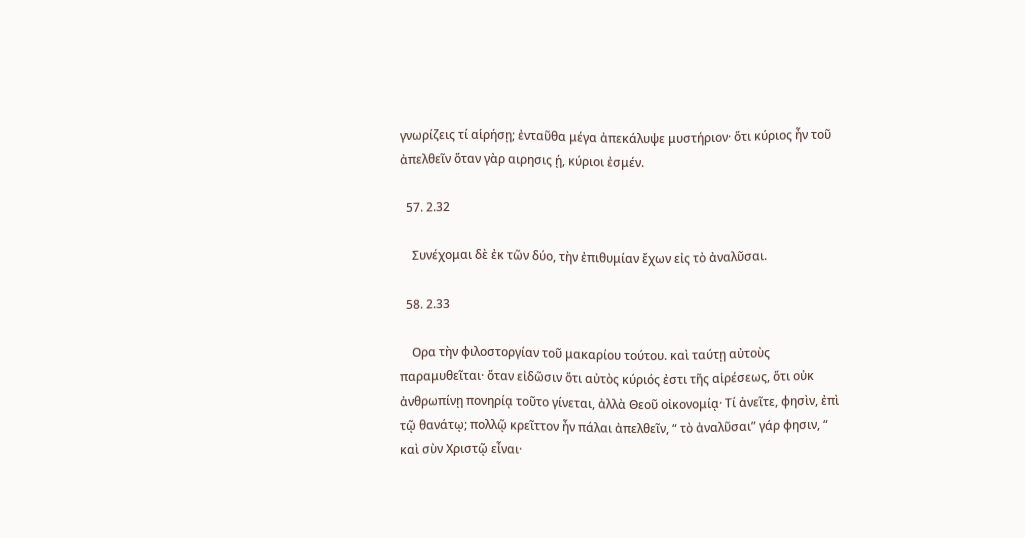γνωρίζεις τί αἱρήσῃ; ἐνταῦθα μέγα ἀπεκάλυψε μυστήριον· ὅτι κύριος ἦν τοῦ ἀπελθεῖν ὅταν γὰρ αιρησις ῄ, κύριοι ἐσμέν.

  57. 2.32

    Συνέχομαι δὲ ἐκ τῶν δύο, τὴν ἐπιθυμίαν ἔχων εἰς τὸ ἀναλῦσαι.

  58. 2.33

    Ορα τὴν φιλοστοργίαν τοῦ μακαρίου τούτου. καὶ ταύτῃ αὐτοὺς παραμυθεῖται· ὅταν εἰδῶσιν ὅτι αὐτὸς κύριός ἐστι τῆς αἱρέσεως, ὅτι οὐκ ἀνθρωπίνῃ πονηρίᾳ τοῦτο γίνεται, ἀλλὰ Θεοῦ οἰκονομίᾳ· Τί ἀνεῖτε, φησὶν, ἐπὶ τῷ θανάτῳ; πολλῷ κρεῖττον ἦν πάλαι ἀπελθεῖν, “ τὸ ἀναλῦσαι” γάρ φησιν, “ καὶ σὺν Χριστῷ εἶναι·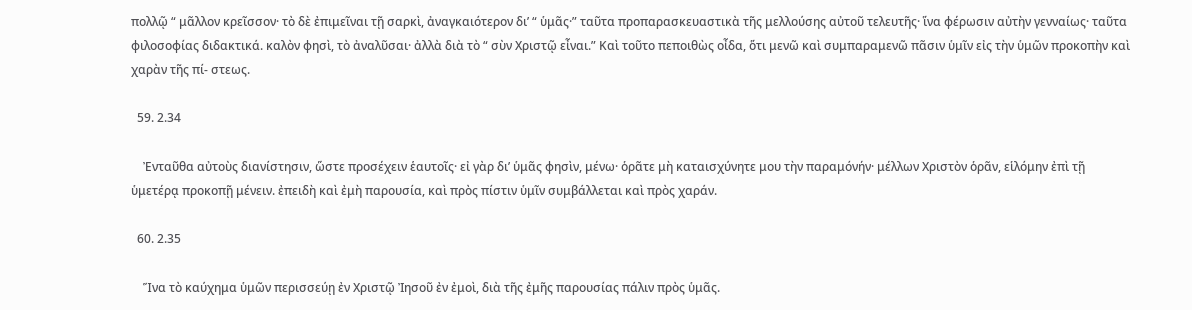πολλῷ “ μᾶλλον κρεῖσσον· τὸ δὲ ἐπιμεῖναι τῇ σαρκὶ, ἀναγκαιότερον δι’ “ ὑμᾶς·” ταῦτα προπαρασκευαστικὰ τῆς μελλούσης αὐτοῦ τελευτῆς· ἵνα φέρωσιν αὐτὴν γενναίως· ταῦτα φιλοσοφίας διδακτικά. καλὸν φησὶ, τὸ ἀναλῦσαι· ἀλλὰ διὰ τὸ “ σὺν Χριστῷ εἶναι.” Καὶ τοῦτο πεποιθὼς οἶδα, ὅτι μενῶ καὶ συμπαραμενῶ πᾶσιν ὑμῖν εἰς τὴν ὑμῶν προκοπὴν καὶ χαρὰν τῆς πί- στεως.

  59. 2.34

    Ἐνταῦθα αὐτοὺς διανίστησιν, ὥστε προσέχειν ἑαυτοῖς· εἰ γὰρ δι’ ὑμᾶς φησὶν, μένω· ὁρᾶτε μὴ καταισχύνητε μου τὴν παραμόνήν· μέλλων Χριστὸν ὁρᾶν, εἱλόμην ἐπὶ τῇ ὑμετέρᾳ προκοπῇ μένειν. ἐπειδὴ καὶ ἐμὴ παρουσία, καὶ πρὸς πίστιν ὑμῖν συμβάλλεται καὶ πρὸς χαράν.

  60. 2.35

    Ἵνα τὸ καύχημα ὑμῶν περισσεύῃ ἐν Χριστῷ Ἰησοῦ ἐν ἐμοὶ, διὰ τῆς ἐμῆς παρουσίας πάλιν πρὸς ὑμᾶς.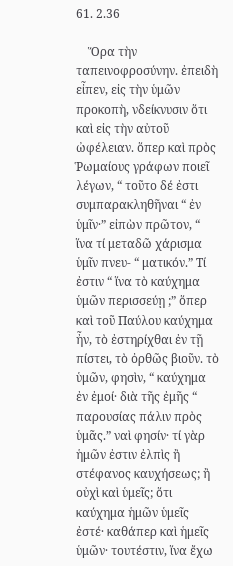61. 2.36

    Ὅρα τὴν ταπεινοφροσύνην. ἐπειδὴ εἶπεν, εἰς τὴν ὑμῶν προκοπὴ, νδείκνυσιν ὅτι καὶ εἰς τὴν αὐτοῦ ὠφέλειαν. ὅπερ καὶ πρὸς Ῥωμαίους γράφων ποιεῖ λέγων, “ τοῦτο δέ ἐστι συμπαρακληθῆναι “ ἐν ὑμῖν·” εἰπὼν πρῶτον, “ ἵνα τί μεταδῶ χάρισμα ὑμῖν πνευ- “ ματικόν.” Τί ἐστιν “ ἵνα τὸ καύχημα ὑμῶν περισσεύῃ ;” ὅπερ καὶ τοῦ Παύλου καύχημα ἦν, τὸ ἐστηρίχθαι ἐν τῇ πίστει, τὸ ὀρθῶς βιοῦν. τὸ ὑμῶν, φησὶν, “ καύχημα ἐν ἐμοί· διὰ τῆς ἐμῆς “ παρουσίας πάλιν πρὸς ὑμᾶς.” ναὶ φησίν· τί γὰρ ἡμῶν ἐστιν ἐλπὶς ἢ στέφανος καυχήσεως; ἢ οὐχὶ καὶ ὑμεῖς; ὅτι καύχημα ἡμῶν ὑμεῖς ἐστέ· καθάπερ καὶ ἡμεῖς ὑμῶν· τουτέστιν, ἵνα ἔχω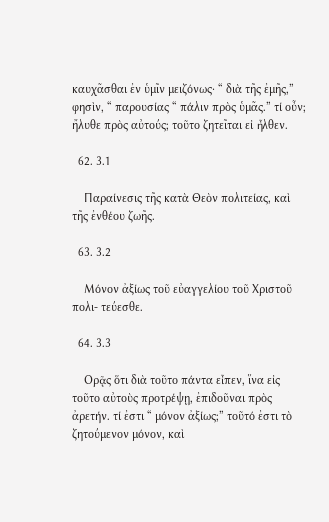καυχᾶσθαι ἐν ὑμῖν μειζόνως· “ διὰ τῆς ἐμῆς,” φησὶν, “ παρουσίας “ πάλιν πρὸς ὑμᾶς.” τί οὖν; ἤλυθε πρὸς αὐτούς; τοῦτο ζητεῖται εἰ ἦλθεν.

  62. 3.1

    Παραίνεσις τῆς κατὰ Θεὸν πολιτείας, καὶ τῆς ἐνθέου ζωῆς.

  63. 3.2

    Μόνον ἀξίως τοῦ εὐαγγελίου τοῦ Χριστοῦ πολι- τεύεσθε.

  64. 3.3

    Ορᾷς ὅτι διὰ τοῦτο πάντα εἶπεν, ἵνα εἰς τοῦτο αὐτοὺς προτρέψῃ, ἐπιδοῦναι πρὸς ἀρετήν. τί ἐστι “ μόνον ἀξίως;” τοῦτό ἐστι τὸ ζητούμενον μόνον, καὶ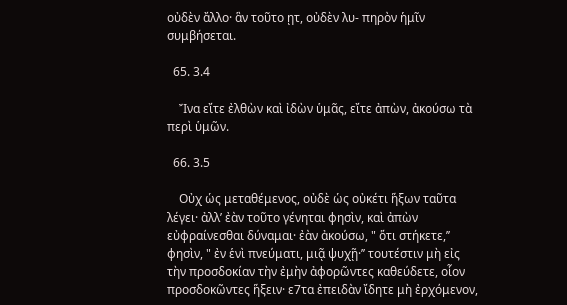οὐδὲν ἄλλο· ἃν τοῦτο ῃτ, οὐδὲν λυ- πηρὸν ἡμῖν συμβήσεται.

  65. 3.4

    Ἴνα εἴτε ἐλθὼν καὶ ἰδὼν ὑμᾶς, εἴτε ἀπὼν, ἀκούσω τὰ περὶ ὑμῶν.

  66. 3.5

    Οὐχ ὡς μεταθέμενος, οὐδὲ ὡς οὐκέτι ἥξων ταῦτα λέγει· ἀλλ’ ἐὰν τοῦτο γένηται φησὶν, καὶ ἀπὼν εὐφραίνεσθαι δύναμαι· ἐὰν ἀκούσω, " ὅτι στήκετε,’’ φησὶν, " ἐν ἑνὶ πνεύματι, μιᾷ ψυχῇ·’’ τουτέστιν μὴ εἰς τὴν προσδοκίαν τὴν ἐμὴν ἀφορῶντες καθεύδετε, οἷον προσδοκῶντες ἥξειν· ε7τα ἐπειδὰν ἴδητε μὴ ἐρχόμενον,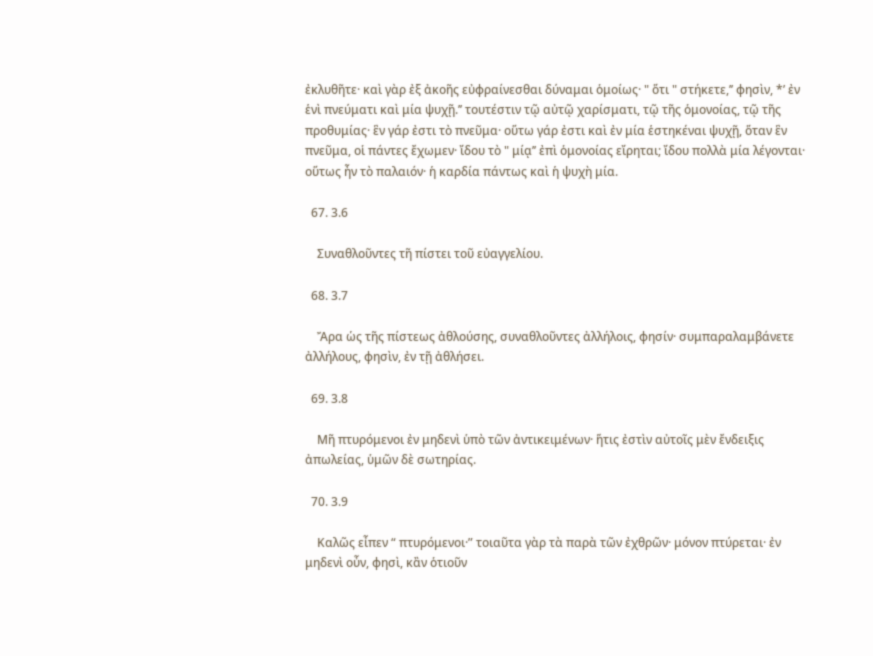ἐκλυθῆτε· καὶ γὰρ ἐξ ἀκοῆς εὐφραίνεσθαι δύναμαι ὁμοίως· " ὅτι " στήκετε,’’ φησὶν, *’ ἐν ἑνὶ πνεύματι καὶ μία ψυχῇ.’’ τουτέστιν τῷ αὐτῷ χαρίσματι, τῷ τῆς ὁμονοίας, τῷ τῆς προθυμίας· ἓν γάρ ἐστι τὸ πνεῦμα· οὕτω γάρ ἐστι καὶ ἐν μία ἑστηκέναι ψυχῇ, ὅταν ἓν πνεῦμα, οἱ πάντες ἔχωμεν· ἴδου τὸ " μίᾳ’’ ἐπὶ ὁμονοίας εἴρηται; ἴδου πολλὰ μία λέγονται· οὕτως ἦν τὸ παλαιόν· ἡ καρδία πάντως καὶ ἡ ψυχὴ μία.

  67. 3.6

    Συναθλοῦντες τῆ πίστει τοῦ εὐαγγελίου.

  68. 3.7

    Ἄρα ὡς τῆς πίστεως ἀθλούσης, συναθλοῦντες ἀλλήλοις, φησίν· συμπαραλαμβάνετε ἀλλήλους, φησὶν, ἐν τῇ ἀθλήσει.

  69. 3.8

    Μῆ πτυρόμενοι ἐν μηδενὶ ὑπὸ τῶν ἀντικειμένων· ἥτις ἐστὶν αὐτοῖς μὲν ἔνδειξις ἀπωλείας, ὑμῶν δὲ σωτηρίας.

  70. 3.9

    Καλῶς εἶπεν “ πτυρόμενοι·” τοιαῦτα γὰρ τὰ παρὰ τῶν ἐχθρῶν· μόνον πτύρεται· ἐν μηδενὶ οὖν, φησὶ, κἂν ὁτιοῦν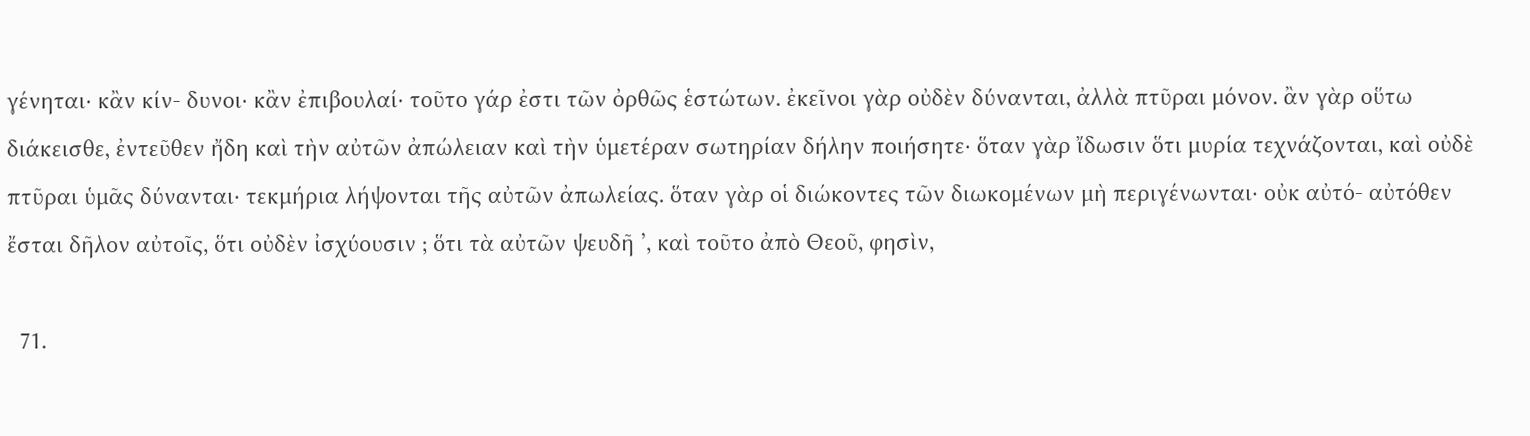γένηται· κἂν κίν- δυνοι· κἂν ἐπιβουλαί· τοῦτο γάρ ἐστι τῶν ὀρθῶς ἑστώτων. ἐκεῖνοι γὰρ οὐδὲν δύνανται, ἀλλὰ πτῦραι μόνον. ἂν γὰρ οὕτω διάκεισθε, ἐντεῦθεν ἤδη καὶ τὴν αὐτῶν ἀπώλειαν καὶ τὴν ὑμετέραν σωτηρίαν δήλην ποιήσητε· ὅταν γὰρ ἴδωσιν ὅτι μυρία τεχνάζονται, καὶ οὐδὲ πτῦραι ὑμᾶς δύνανται· τεκμήρια λήψονται τῆς αὐτῶν ἀπωλείας. ὅταν γὰρ οἱ διώκοντες τῶν διωκομένων μὴ περιγένωνται· οὐκ αὐτό- αὐτόθεν ἔσται δῆλον αὐτοῖς, ὅτι οὐδὲν ἰσχύουσιν ; ὅτι τὰ αὐτῶν ψευδῆ ’, καὶ τοῦτο ἀπὸ Θεοῦ, φησὶν,

  71.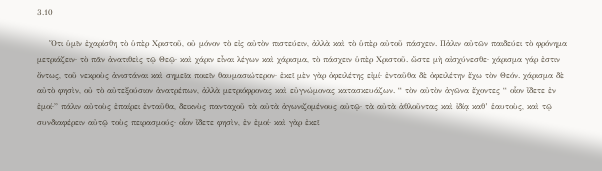3.10

    Ὅτι ὑμῖν ἐχαρίσθη τὸ ὑπὲρ Χριστοῦ, οὐ μόνον τὸ εἰς αὐτὸν πιστεύειν, ἀλλὰ καὶ τὸ ὑπὲρ αὐτοῦ πάσχειν. Πἀλιν αὐτῶν παιδεύει τὸ φρόνημα μετριάζειν· τὸ πᾶν ἀνατιθεὶς τῷ Θεῷ· καὶ χάριν εἶναι λέγων καὶ χάρισμα, τὸ πάσχειν ὑπὲρ Χριστοῦ. ὥστε μὴ αἰσχύνεσθε· χάρισμα γάρ ἐστιν ὄντως, τοῦ νεκροὺς ἀνιστάναι καὶ σημεῖα ποιεῖν θαυμασιώτερον· ἐκεῖ μὲν γὰρ ὀφειλέτης εἰμί· ἐνταῦθα δὲ ὀφειλέτην ἔχω τὸν Θεόν. χάρισμα δὲ αὐτὸ φησὶν, οὐ τὸ αὐτεξούσιον ἀνατρέπων, ἀλλὰ μετριόφρονας καὶ εὐγνώμονας κατασκευάζων. “ τὸν αὐτὸν ἀγῶνα ἔχοντες “ οἷον ἴδετε ἐν ἐμοί·” πάλιν αὐτοὺς ἐπαίρει ἐνταῦθα, δεικνὺς πανταχοῦ τὰ αὐτὰ ἀγωνιζομένους αὐτῷ· τὰ αὐτὰ ἀθλοῦντας καὶ ἰδίᾳ καθ’ ἑαυτοὺς, καὶ τῷ συνδιαφέρειν αὐτῷ τοὺς πειρασμούς· οἷον ἴδετε φησὶν, ἐν ἐμοί· καὶ γὰρ ἐκεῖ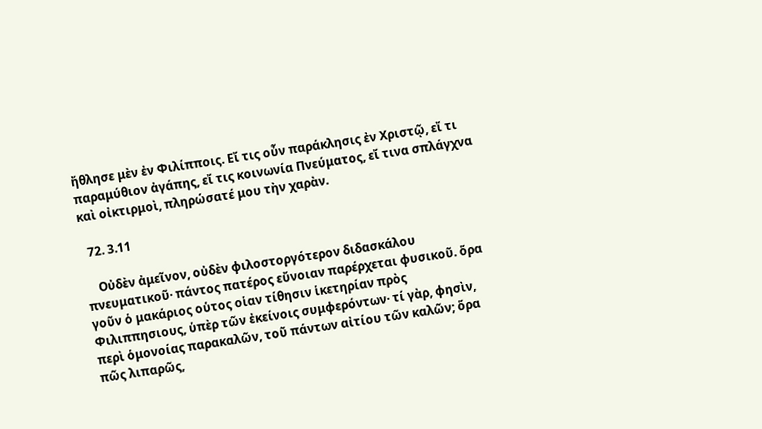ἤθλησε μὲν ἐν Φιλίπποις. Εἴ τις οὖν παράκλησις ἐν Χριστῷ, εἴ τι παραμύθιον ἀγάπης, εἴ τις κοινωνία Πνεύματος, εἴ τινα σπλάγχνα καὶ οἰκτιρμοὶ, πληρώσατέ μου τὴν χαρὰν.

  72. 3.11

    Οὐδὲν ἀμεῖνον, οὐδὲν φιλοστοργότερον διδασκάλου πνευματικοῦ· πάντος πατέρος εὔνοιαν παρέρχεται φυσικοῦ. ὅρα γοῦν ὁ μακάριος οὑτος οἱαν τίθησιν ἱκετηρίαν πρὸς Φιλιππησιους, ὑπὲρ τῶν ἐκείνοις συμφερόντων· τί γὰρ, φησὶν, περὶ ὁμονοίας παρακαλῶν, τοῦ πάντων αἰτίου τῶν καλῶν; ὅρα πῶς λιπαρῶς,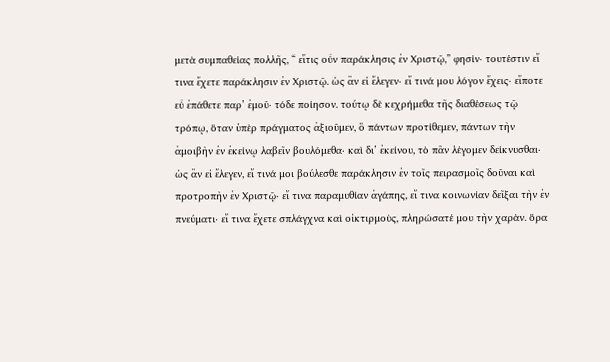μετὰ συμπαθείας πολλῆς, “ εἴτις οὖν παράκλησις ἐν Χριστῷ,” φησίν· τουτέστιν εἴ τινα ἔχετε παράκλησιν ἐν Χριστῷ. ὡς ἂν εἰ ἔλεγεν· εἴ τινά μου λόγον ἔχεις· εἴποτε εὖ ἐπάθετε παρ’ ἐμοῦ· τόδε ποίησον. τούτῳ δὲ κεχρήμεθα τῆς διαθέσεως τῷ τρόπῳ, ὅταν ὑπὲρ πράγματος ἀξιοῦμεν, ὃ πάντων προτίθεμεν, πάντων τὴν ἀμοιβὴν ἐν ἐκείνῳ λαβεῖν βουλόμεθα· καὶ δι’ ἐκείνου, τὸ πᾶν λέγομεν δείκνυσθαι· ὡς ἂν εἰ ἔλεγεν, εἴ τινά μοι βούλεσθε παράκλησιν ἐν τοῖς πειρασμοῖς δοῦναι καὶ προτροπὴν ἐν Χριστῷ· εἴ τινα παραμυθίαν ἀγάπης, εἴ τινα κοινωνίαν δεῖξαι τὴν ἐν πνεύματι· εἴ τινα ἔχετε σπλάγχνα καὶ οἰκτιρμοὺς, πληρώσατέ μου τὴν χαρὰν. ὅρα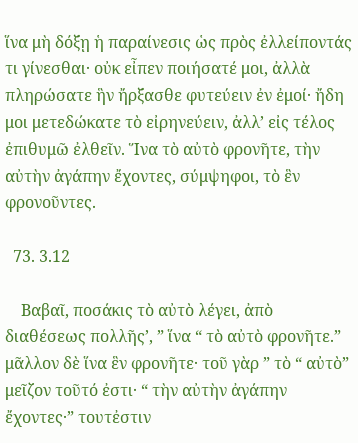ἵνα μὴ δόξῃ ἡ παραίνεσις ὡς πρὸς ἐλλείποντάς τι γίνεσθαι· οὐκ εἶπεν ποιήσατέ μοι, ἀλλὰ πληρώσατε ἣν ἤρξασθε φυτεύειν ἐν ἐμοί· ἤδη μοι μετεδώκατε τὸ εἰρηνεύειν, ἀλλ’ εἰς τέλος ἐπιθυμῶ ἐλθεῖν. Ἵνα τὸ αὐτὸ φρονῆτε, τὴν αὐτὴν ἀγάπην ἔχοντες, σύμψηφοι, τὸ ἓν φρονοῦντες.

  73. 3.12

    Βαβαῖ, ποσάκις τὸ αὐτὸ λέγει, ἀπὸ διαθέσεως πολλῆς’, ” ἵνα “ τὸ αὐτὸ φρονῆτε.” μᾶλλον δὲ ἵνα ἓν φρονῆτε· τοῦ γὰρ ” τὸ “ αὐτὸ” μεῖζον τοῦτό ἐστι· “ τὴν αὐτὴν ἀγάπην ἔχοντες·” τουτἐστιν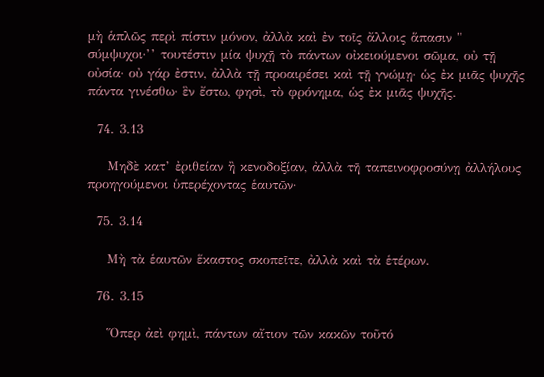μὴ ἁπλῶς περὶ πίστιν μόνον, ἀλλὰ καὶ ἐν τοῖς ἄλλοις ἅπασιν " σύμψυχοι·’’ τουτέστιν μία ψυχῇ τὸ πάντων οἰκειούμενοι σῶμα, οὐ τῇ οὐσία· οὐ γάρ ἐστιν, ἀλλὰ τῇ προαιρέσει καὶ τῇ γνώμῃ· ὡς ἐκ μιᾶς ψυχῆς πάντα γινέσθω· ἓν ἔστω, φησὶ, τὸ φρόνημα, ὡς ἐκ μιᾶς ψυχῆς.

  74. 3.13

    Μηδὲ κατ’ ἐριθείαν ἢ κενοδοξίαν, ἀλλὰ τῆ ταπεινοφροσύνῃ ἀλλήλους προηγούμενοι ὑπερέχοντας ἑαυτῶν·

  75. 3.14

    Μὴ τὰ ἑαυτῶν ἕκαστος σκοπεῖτε, ἀλλὰ καὶ τὰ ἑτέρων.

  76. 3.15

    Ὅπερ ἀεὶ φημὶ, πάντων αἴτιον τῶν κακῶν τοῦτό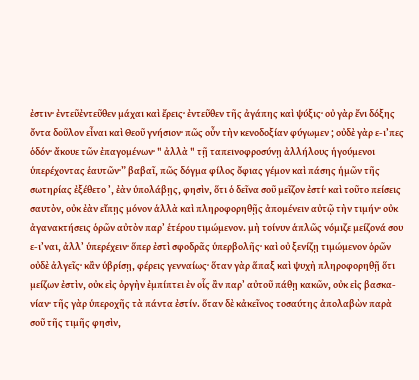ἐστιν· ἐντεῦἐντεῦθεν μάχαι καὶ ἔρεις· ἐντεῦθεν τῆς ἀγάπης καὶ ψύξις· οὐ γὰρ ἔνι δόξης ὄντα δοῦλον εἶναι καὶ Θεοῦ γνήσιον· πῶς οὖν τὴν κενοδοξίαν φύγωμεν ; οὐδὲ γὰρ ε-ι’πες ὁδόν· ἄκουε τῶν ἐπαγομένων· " ἀλλὰ " τῇ ταπεινοφροσύνῃ ἀλλήλους ἡγούμενοι ὑπερέχοντας ἑαυτῶν·” βαβαῖ, πῶς δόγμα φίλος ὄφιας γέμον καὶ πάσης ἡμῶν τῆς σωτηρίας ἐξέθετο ’, ἐὰν ὑπολάβῃς, φησὶν, ὅτι ὁ δεῖνα σοῦ μεῖζον ἐστί· καὶ τοῦτο πείσεις σαυτὸν, οὐκ ἐὰν εἴπῃς μόνον ἁλλὰ καὶ πληροφορηθῇς ἀπομένειν αὐτῷ τὴν τιμήν· οὐκ ἀγανακτήσεις ὁρῶν αὐτὸν παρ’ ἑτέρου τιμώμενον. μὴ τοίνυν ἁπλῶς νόμιζε μείζονά σου ε-ι’ναι, ἀλλ’ ὑπερέχειν· ὅπερ ἐστὶ σφοδρᾶς ὑπερβολῆς· καὶ οὐ ξενίζῃ τιμώμενον ὁρῶν οὐδὲ ἀλγεῖς· κἂν ὑβρίσῃ, φέρεις γενναίως· ὅταν γὰρ ἅπαξ καὶ ψυχὴ πληροφορηθῇ ὅτι μείζων ἐστὶν, οὐκ εἰς ὀργὴν ἐμπίπτει ἐν οἷς ἂν παρ’ αὐτοῦ πάθῃ κακῶν, οὐκ εἰς βασκα- νίαν· τῆς γὰρ ὑπεροχῆς τὰ πάντα ἐστίν. ὅταν δὲ κἀκεῖνος τοσαύτης ἀπολαβὼν παρὰ σοῦ τῆς τιμῆς φησὶν,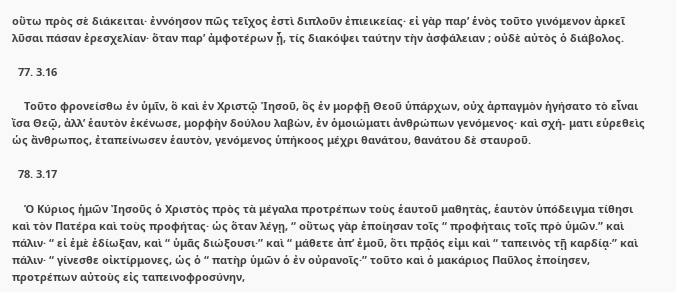οὕτω πρὸς σὲ διάκειται· ἐννόησον πῶς τεῖχος ἐστὶ διπλοῦν ἐπιεικείας· εἰ γὰρ παρ’ ἑνὸς τοῦτο γινόμενον ἀρκεῖ λῦσαι πάσαν ἐρεσχελίαν· ὅταν παρ’ ἀμφοτέρων ᾖ, τίς διακόψει ταύτην τὴν ἀσφάλειαν ; οὐδὲ αὐτὸς ὁ διάβολος.

  77. 3.16

    Τοῦτο φρονείσθω ἐν ὑμῖν, ὃ καὶ ἐν Χριστῷ Ἰησοῦ, ὃς ἐν μορφῇ Θεοῦ ὑπάρχων, οὐχ ἁρπαγμὸν ἡγήσατο τὸ εἶναι ἴσα Θεῷ, ἀλλ’ ἑαυτὸν ἐκένωσε, μορφὴν δούλου λαβὼν, ἐν ὁμοιώματι ἀνθρώπων γενόμενος· καὶ σχή- ματι εὑρεθεὶς ὡς ἄνθρωπος, ἐταπείνωσεν ἑαυτὸν, γενόμενος ὑπήκοος μέχρι θανάτου, θανάτου δὲ σταυροῦ.

  78. 3.17

    Ὁ Κύριος ἡμῶν Ἰησοῦς ὁ Χριστὸς πρὸς τὰ μέγαλα προτρέπων τοὺς ἑαυτοῦ μαθητὰς, ἑαυτὸν ὑπόδειγμα τίθησι καὶ τὸν Πατέρα καὶ τοὺς προφήτας· ὡς ὅταν λέγῃ, “ οὕτως γὰρ ἐποίησαν τοῖς “ προφήταις τοῖς πρὸ ὑμῶν.” καὶ πάλιν· “ εἰ ἐμὲ ἐδίωξαν, καὶ “ ὑμᾶς διώξουσι·” καὶ “ μάθετε ἀπ’ ἐμοῦ, ὅτι πρᾷός εἰμι καὶ “ ταπεινὸς τῇ καρδίᾳ·” καὶ πάλιν· “ γίνεσθε οἰκτίρμονες, ὡς ὁ “ πατὴρ ὑμῶν ὁ ἐν οὐρανοῖς·” τοῦτο καὶ ὁ μακάριος Παῦλος ἐποίησεν, προτρέπων αὐτοὺς εἰς ταπεινοφροσύνην,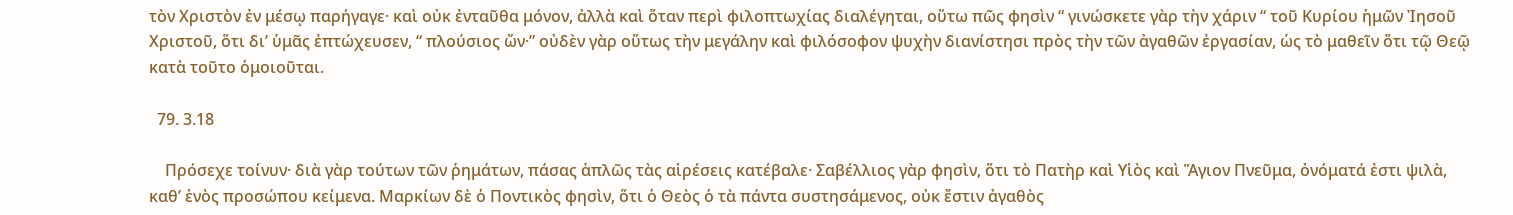τὸν Χριστὸν ἐν μέσῳ παρήγαγε· καὶ οὐκ ἐνταῦθα μόνον, ἀλλὰ καὶ ὅταν περὶ φιλοπτωχίας διαλέγηται, οὕτω πῶς φησὶν “ γινώσκετε γὰρ τὴν χάριν “ τοῦ Κυρίου ἡμῶν Ἰησοῦ Χριστοῦ, ὅτι δι’ ὑμᾶς ἐπτώχευσεν, “ πλούσιος ὤν·” οὐδὲν γὰρ οὕτως τὴν μεγάλην καὶ φιλόσοφον ψυχὴν διανίστησι πρὸς τὴν τῶν ἀγαθῶν ἐργασίαν, ὡς τὸ μαθεῖν ὅτι τῷ Θεῷ κατὰ τοῦτο ὁμοιοῦται.

  79. 3.18

    Πρόσεχε τοίνυν· διὰ γὰρ τούτων τῶν ῥημάτων, πάσας ἁπλῶς τὰς αἱρέσεις κατέβαλε· Σαβέλλιος γὰρ φησὶν, ὅτι τὸ Πατὴρ καὶ Υἱὸς καὶ Ἅγιον Πνεῦμα, ὀνόματά ἐστι ψιλὰ, καθ’ ἑνὸς προσώπου κείμενα. Μαρκίων δὲ ὁ Ποντικὸς φησὶν, ὅτι ὁ Θεὸς ὁ τὰ πάντα συστησάμενος, οὐκ ἔστιν ἀγαθὸς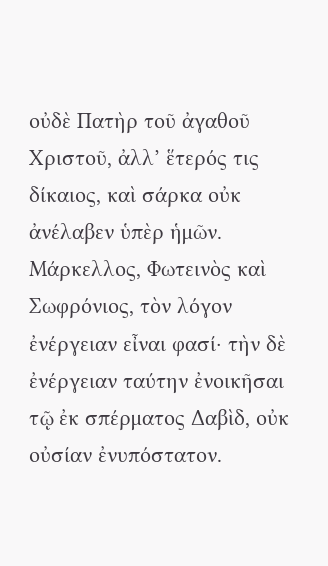οὐδὲ Πατὴρ τοῦ ἀγαθοῦ Χριστοῦ, ἀλλ’ ἕτερός τις δίκαιος, καὶ σάρκα οὐκ ἀνέλαβεν ὑπὲρ ἡμῶν. Μάρκελλος, Φωτεινὸς καὶ Σωφρόνιος, τὸν λόγον ἐνέργειαν εἶναι φασί· τὴν δὲ ἐνέργειαν ταύτην ἐνοικῆσαι τῷ ἐκ σπέρματος Δαβὶδ, οὐκ οὐσίαν ἐνυπόστατον.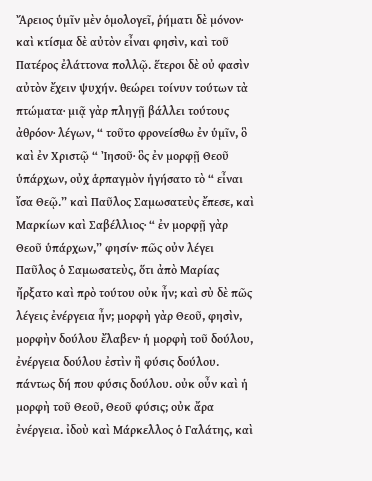Ἄρειος ὑμῖν μὲν ὁμολογεῖ, ῥήματι δὲ μόνον· καὶ κτίσμα δὲ αὐτὸν εἶναι φησὶν, καὶ τοῦ Πατέρος ἐλάττονα πολλῷ. ἕτεροι δὲ οὐ φασὶν αὐτὸν ἔχειν ψυχήν. θεώρει τοίνυν τούτων τὰ πτώματα· μιᾷ γὰρ πληγῇ βάλλει τούτους ἀθρόον· λέγων, “ τοῦτο φρονείσθω ἐν ὑμῖν, ὃ καὶ ἐν Χριστῷ “ Ἰησοῦ· ὃς ἐν μορφῇ Θεοῦ ὑπάρχων, οὐχ ἁρπαγμὸν ἡγήσατο τὸ “ εἶναι ἴσα Θεῷ.” καὶ Παῦλος Σαμωσατεὺς ἔπεσε, καὶ Μαρκίων καὶ Σαβέλλιος· “ ἐν μορφῇ γὰρ Θεοῦ ὑπάρχων,” φησίν· πῶς οὐν λέγει Παῦλος ὁ Σαμωσατεὺς, ὅτι ἀπὸ Μαρίας ἤρξατο καὶ πρὸ τούτου οὐκ ἦν; καὶ σὺ δὲ πῶς λέγεις ἐνέργεια ἦν; μορφὴ γὰρ Θεοῦ, φησὶν, μορφὴν δούλου ἔλαβεν· ἡ μορφὴ τοῦ δούλου, ἐνέργεια δούλου ἐστὶν ἢ φύσις δούλου. πάντως δή που φύσις δούλου. οὐκ οὖν καὶ ἡ μορφὴ τοῦ Θεοῦ, Θεοῦ φύσις; οὐκ ἄρα ἐνέργεια. ἰδοὺ καὶ Μάρκελλος ὁ Γαλάτης, καὶ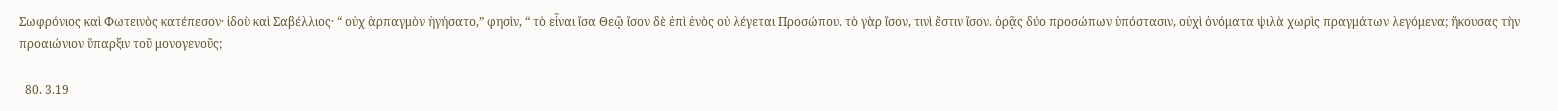Σωφρόνιος καὶ Φωτεινὸς κατέπεσον· ἰδοὺ καὶ Σαβέλλιος· “ οὐχ ἁρπαγμὸν ἡγήσατο,” φησὶν, “ τὸ εἶναι ἴσα Θεῷ ἴσον δὲ ἐπὶ ἑνὸς οὐ λέγεται Προσώπου. τὸ γὰρ ἴσον, τινὶ ἔστιν ἴσον. ὁρᾷς δύο προσώπων ὑπόστασιν, οὐχὶ ὀνόματα ψιλὰ χωρὶς πραγμάτων λεγόμενα; ἤκουσας τὴν προαιώνιον ὕπαρξιν τοῦ μονογενοῦς;

  80. 3.19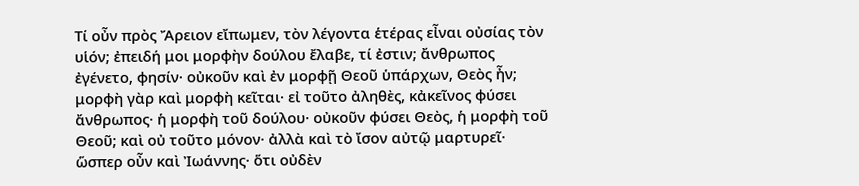Τί οὖν πρὸς Ἄρειον εἴπωμεν, τὸν λέγοντα ἑτέρας εἶναι οὐσίας τὸν υἱόν; ἐπειδή μοι μορφὴν δούλου ἔλαβε, τί ἐστιν; ἄνθρωπος ἐγένετο, φησίν· οὐκοῦν καὶ ἐν μορφῇ Θεοῦ ὑπάρχων, Θεὸς ἦν; μορφὴ γὰρ καὶ μορφὴ κεῖται· εἰ τοῦτο ἀληθὲς, κἀκεῖνος φύσει ἄνθρωπος· ἡ μορφὴ τοῦ δούλου· οὐκοῦν φύσει Θεὸς, ἡ μορφὴ τοῦ Θεοῦ; καὶ οὐ τοῦτο μόνον· ἀλλὰ καὶ τὸ ἴσον αὐτῷ μαρτυρεῖ· ὥσπερ οὖν καὶ Ἰωάννης· ὅτι οὐδὲν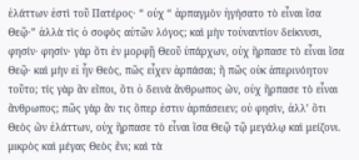ἐλάττων ἐστὶ τοῦ Πατέρος· “ οὐχ “ ἁρπαγμὸν ἡγήσατο τὸ εἶναι ἴσα Θεῷ·” ἀλλὰ τὶς ὁ σοφὸς αὐτῶν λόγος; καὶ μὴν τοὐναντίον δείκνυσι, φησίν· φησίν· γὰρ ὅτι ἐν μορφῇ Θεοῦ ὑπάρχων, οὐχ ἥρπασε τὸ εἶναι ἴσα Θεῷ· καὶ μὴν εἰ ἦν Θεὸς, πῶς εἶχεν ἁρπάσαι; ἢ πῶς οὐκ ἀπερινόητον τοῦτο; τίς γὰρ ἂν εἴποι, ὅτι ὁ δεινὰ ἄνθρωπος ὢν, οὐχ ἥρπασε τὸ εἶναι ἄνθρωπος; πῶς γὰρ ἄν τις ὅπερ ἐστιν ἁρπάσειεν; οὐ φησὶν, ἀλλ’ ὅτι Θεὸς ὢν ἐλάττων, οὐχ ἥρπασε τὸ εἶναι ἴσα Θεῷ τῷ μεγάλῳ καὶ μείζονι. μικρὸς καὶ μέγας Θεὸς ἔνι; καὶ τὰ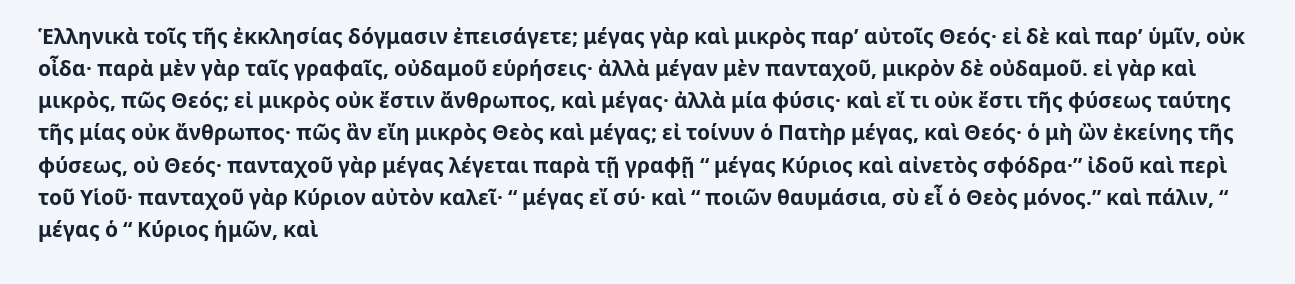Ἑλληνικὰ τοῖς τῆς ἐκκλησίας δόγμασιν ἐπεισάγετε; μέγας γὰρ καὶ μικρὸς παρ’ αὐτοῖς Θεός· εἰ δὲ καὶ παρ’ ὑμῖν, οὐκ οἶδα· παρὰ μὲν γὰρ ταῖς γραφαῖς, οὐδαμοῦ εὑρήσεις· ἀλλὰ μέγαν μὲν πανταχοῦ, μικρὸν δὲ οὐδαμοῦ. εἰ γὰρ καὶ μικρὸς, πῶς Θεός; εἰ μικρὸς οὐκ ἔστιν ἄνθρωπος, καὶ μέγας· ἀλλὰ μία φύσις· καὶ εἴ τι οὐκ ἔστι τῆς φύσεως ταύτης τῆς μίας οὐκ ἄνθρωπος· πῶς ἂν εἴη μικρὸς Θεὸς καὶ μέγας; εἰ τοίνυν ὁ Πατὴρ μέγας, καὶ Θεός· ὁ μὴ ὢν ἐκείνης τῆς φύσεως, οὐ Θεός· πανταχοῦ γὰρ μέγας λέγεται παρὰ τῇ γραφῇ “ μέγας Κύριος καὶ αἰνετὸς σφόδρα·” ἰδοῦ καὶ περὶ τοῦ Υἱοῦ· πανταχοῦ γὰρ Κύριον αὐτὸν καλεῖ· “ μέγας εἴ σύ· καὶ “ ποιῶν θαυμάσια, σὺ εἶ ὁ Θεὸς μόνος.” καὶ πάλιν, “ μέγας ὁ “ Κύριος ἡμῶν, καὶ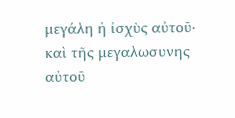μεγάλη ἡ ἰσχὺς αὐτοῦ· καὶ τῆς μεγαλωσυνης αὐτοῦ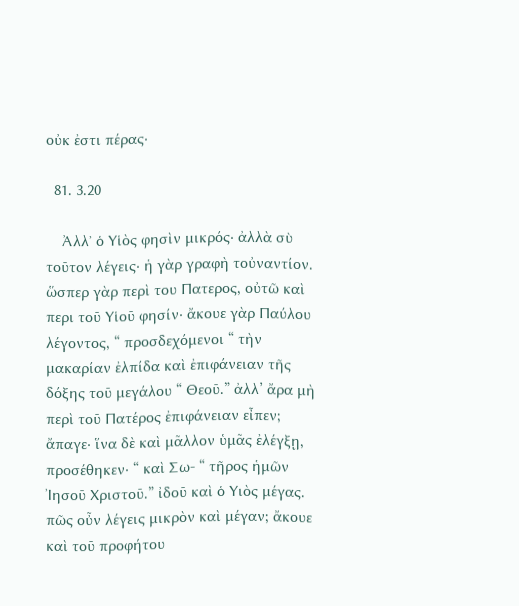οὐκ ἐστι πέρας·

  81. 3.20

    Ἀλλ᾿ ὁ Υἱὸς φησὶν μικρός· ἀλλὰ σὺ τοῦτον λέγεις· ἡ γὰρ γραφὴ τοὐναντίον. ὥσπερ γὰρ περὶ του Πατερος, οὐτῶ καὶ περι τοῦ Υἱοῦ φησίν· ἄκουε γὰρ Παύλου λέγοντος, “ προσδεχόμενοι “ τὴν μακαρίαν ἐλπίδα καὶ ἐπιφάνειαν τῆς δόξης τοῦ μεγάλου “ Θεοῦ.” ἀλλ’ ἄρα μὴ περὶ τοῦ Πατέρος ἐπιφάνειαν εἶπεν; ἄπαγε· ἵνα δὲ καὶ μᾶλλον ὑμᾶς ἐλέγξῃ, προσέθηκεν· “ καὶ Σω- “ τῆρος ἡμῶν Ἰησοῦ Χριστοῦ.” ἰδοῦ καὶ ὁ Υιὸς μέγας. πῶς οὖν λέγεις μικρὸν καὶ μέγαν; ἄκουε καὶ τοῦ προφήτου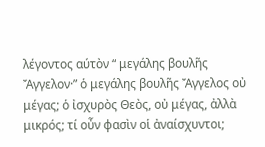λέγοντος αύτὸν “ μεγάλης βουλῆς Ἄγγελον·” ὁ μεγάλης βουλῆς Ἄγγελος οὐ μέγας; ὁ ἰσχυρὸς Θεὸς, οὐ μέγας, ἀλλὰ μικρός; τί οὖν φασὶν οἱ ἀναίσχυντοι;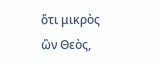ὅτι μικρὸς ὢν Θεὸς,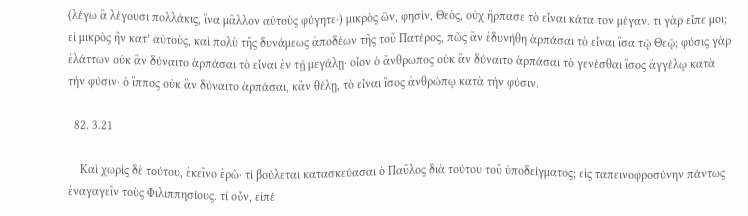(λέγω ἃ λέγουσι πολλάκις, ἵνα μᾶλλον αὐτοὺς φύγητε·) μικρὸς ὣν, φησὶν, Θεὸς, οὐχ ἥρπασε τὸ εἶναι κάτα τον μέγαν. τι γὰρ εἶπε μοι; εἰ μικρὸς ἢν κατ’ αὐτοὺς, καὶ πολὺ τῆς δυνάμεως ἀποδέων τῆς τοῦ Πατέρος, πῶς ἂν ἐδυνήθη ἁρπάσαι τὸ εἶναι ἴσα τῷ Θεῷ; φύσις γὰρ ἐλάττων οὐκ ἂν δύναιτο ἁρπάσαι τὸ εἶναι ἐν τῇ μεγάλῃ· οἷον ὁ ἄνθρωπος οὐκ ἂν δύναιτο ἁρπάσαι τὸ γενέσθαι ἵσος ἀγγέλῳ κατὰ τὴν φύσιν· ὁ ἵππος οὐκ ἃν δύναιτο ἁρπάσαι, κἂν θέλῃ, τὸ εἶναι ἴσος ἀνθρώπῳ κατὰ τὴν φύσιν.

  82. 3.21

    Καὶ χωρὶς δὲ τούτου, ἐκεῖνο ἐρῶ· τί βούλεται κατασκεύασαι ὁ Παῦλος διὰ τούτου τοῦ ὑποδείγματος; εἰς ταπεινοφροσύνην πάντως ἐναγαγεῖν τοὺς Φιλιππησίους. τί οὖν, εἰπέ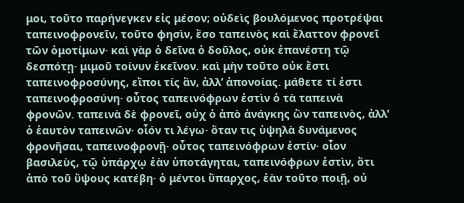μοι, τοῦτο παρήνεγκεν εἰς μέσον; οὐδεὶς βουλόμενος προτρέψαι ταπεινοφρονεῖν, τοῦτο φησὶν, ἒσο ταπεινὸς καὶ ἔλαττον φρονεῖ τῶν ὁμοτίμων· καὶ γὰρ ὁ δεῖνα ὁ δοῦλος, οὐκ ἐπανέστη τῷ δεσπότῃ· μιμοῦ τοίνυν ἐκεῖνον. καὶ μὴν τοῦτο οὐκ ἔστι ταπεινοφροσύνης, εἴποι τίς ἃν, ἀλλ’ ἀπονοίας. μάθετε τί ἐστι ταπεινοφροσύνη· οὗτος ταπεινόφρων ἐστὶν ὁ τὰ ταπεινὰ φρονῶν. ταπεινὰ δὲ φρονεῖ, οὐχ ὁ ἀπὸ ἀνάγκης ὣν ταπεινὸς, ἀλλ’ ὁ ἑαυτὸν ταπεινῶν· οἷόν τι λέγω· ὅταν τις ὑψηλὰ δυνάμενος φρονῆσαι, ταπεινοφρονῇ· οὗτος ταπεινόφρων ἐστίν· οἷον βασιλεὺς, τῷ ὑπάρχῳ ἐὰν ὑποτάγηται, ταπεινόφρων ἐστὶν, ὅτι ἀπὸ τοῦ ὕψους κατέβη· ὁ μέντοι ὕπαρχος, ἐὰν τοῦτο ποιῇ, οὐ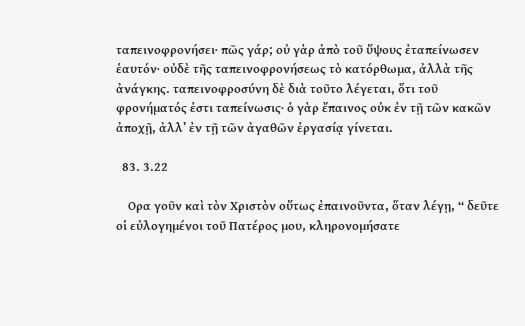ταπεινοφρονήσει· πῶς γάρ; οὐ γὰρ ἀπὸ τοῦ ὕψους ἐταπείνωσεν ἑαυτόν· οὐδὲ τῆς ταπεινοφρονήσεως τὸ κατόρθωμα, ἀλλὰ τῆς ἀνάγκης. ταπεινοφροσύνη δὲ διὰ τοῦτο λέγεται, ὅτι τοῦ φρονήματός ἐστι ταπείνωσις· ὁ γὰρ ἔπαινος οὐκ ἐν τῇ τῶν κακῶν ἀποχῇ, ἀλλ’ ἐν τῇ τῶν ἀγαθῶν ἐργασίᾳ γίνεται.

  83. 3.22

    Ορα γοῦν καὶ τὸν Χριστὸν οὕτως ἐπαινοῦντα, ὅταν λέγῃ, “ δεῦτε οἱ εὐλογημένοι τοῦ Πατέρος μου, κληρονομήσατε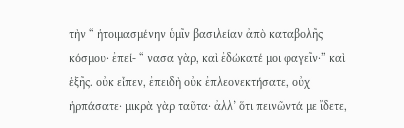τὴν “ ἡτοιμασμένην ὑμῖν βασιλείαν ἀπὸ καταβολῆς κόσμου· ἐπεί- “ νασα γὰρ, καὶ ἐδώκατέ μοι φαγεῖν·” καὶ ἑξῆς. οὐκ εἶπεν, ἐπειδὴ οὐκ ἐπλεονεκτήσατε, οὐχ ἡρπάσατε· μικρὰ γὰρ ταῦτα· ἀλλ’ ὅτι πεινῶντά με ἴδετε,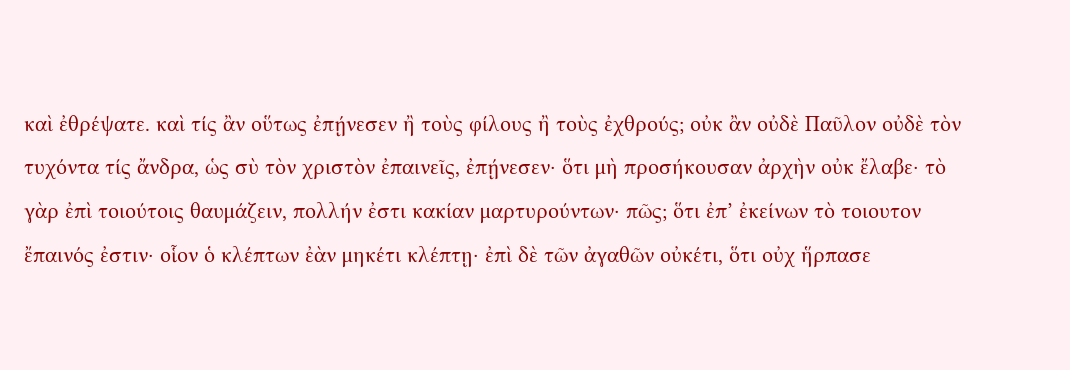καὶ ἐθρέψατε. καὶ τίς ἂν οὕτως ἐπῄνεσεν ἢ τοὺς φίλους ἢ τοὺς ἐχθρούς; οὐκ ἂν οὐδὲ Παῦλον οὐδὲ τὸν τυχόντα τίς ἄνδρα, ὡς σὺ τὸν χριστὸν ἐπαινεῖς, ἐπῄνεσεν· ὅτι μὴ προσήκουσαν ἀρχὴν οὐκ ἔλαβε· τὸ γὰρ ἐπὶ τοιούτοις θαυμάζειν, πολλήν ἐστι κακίαν μαρτυρούντων· πῶς; ὅτι ἐπ’ ἐκείνων τὸ τοιουτον ἔπαινός ἐστιν· οἷον ὁ κλέπτων ἐὰν μηκέτι κλέπτῃ· ἐπὶ δὲ τῶν ἀγαθῶν οὐκέτι, ὅτι οὐχ ἥρπασε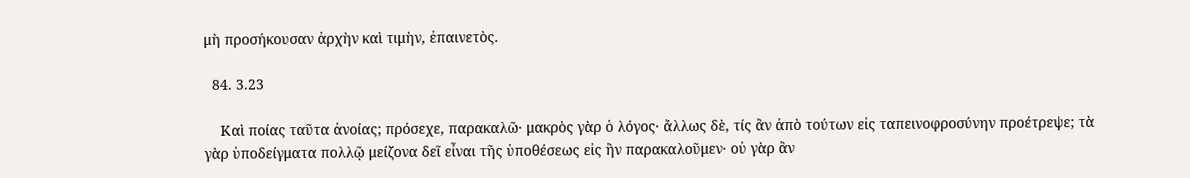μὴ προσήκουσαν ἀρχὴν καὶ τιμὴν, ἐπαινετὸς.

  84. 3.23

    Καὶ ποίας ταῦτα ἀνοίας; πρόσεχε, παρακαλῶ· μακρὸς γὰρ ὁ λόγος· ἄλλως δὲ, τίς ἂν ἀπὸ τούτων εἰς ταπεινοφροσύνην προέτρεψε; τὰ γὰρ ὑποδείγματα πολλῷ μείζονα δεῖ εἶναι τῆς ὑποθέσεως εἰς ἣν παρακαλοῦμεν· οὐ γὰρ ἂν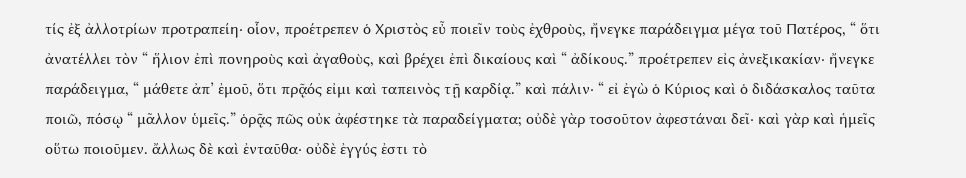τίς ἐξ ἀλλοτρίων προτραπείη· οἷον, προέτρεπεν ὁ Χριστὸς εὖ ποιεῖν τοὺς ἐχθροὺς, ἤνεγκε παράδειγμα μέγα τοῦ Πατέρος, “ ὅτι ἀνατέλλει τὸν “ ἥλιον ἐπὶ πονηροὺς καὶ ἀγαθοὺς, καὶ βρέχει ἐπὶ δικαίους καὶ “ ἀδίκους.” προέτρεπεν εἰς ἀνεξικακίαν· ἤνεγκε παράδειγμα, “ μάθετε ἀπ’ ἐμοῦ, ὅτι πρᾷός εἰμι καὶ ταπεινὸς τῇ καρδίᾳ.” καὶ πάλιν· “ εἰ ἐγὼ ὁ Κύριος καὶ ὁ διδάσκαλος ταῦτα ποιῶ, πόσῳ “ μᾶλλον ὑμεῖς.” ὁρᾷς πῶς οὐκ ἀφέστηκε τὰ παραδείγματα; οὐδὲ γὰρ τοσοῦτον ἀφεστάναι δεῖ· καὶ γὰρ καὶ ἡμεῖς οὕτω ποιοῦμεν. ἄλλως δὲ καὶ ἐνταῦθα· οὐδὲ ἐγγύς ἐστι τὸ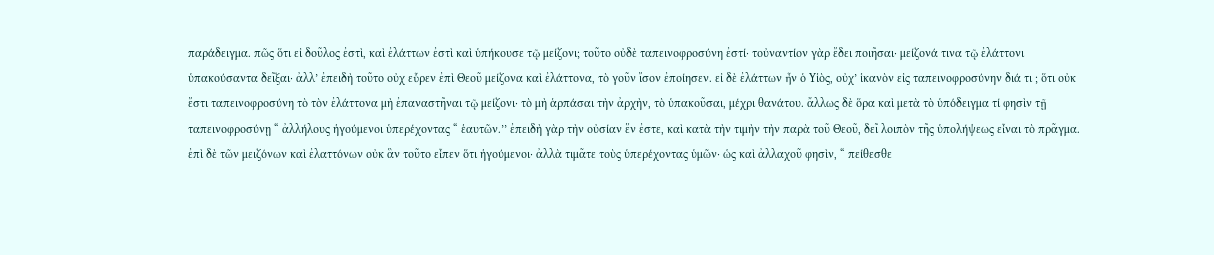παράδειγμα. πῶς ὅτι εἰ δοῦλος ἐστὶ, καὶ ἐλάττων ἐστὶ καὶ ὑπήκουσε τῷ μείζονι; τοῦτο οὐδὲ ταπεινοφροσύνη ἐστί· τοὐναντίον γὰρ ἔδει ποιῆσαι· μείζονά τινα τῷ ἐλάττονι ὑπακούσαντα δεῖξαι· ἀλλ’ ἐπειδὴ τοῦτο οὐχ εὗρεν ἐπὶ Θεοῦ μείζονα καὶ ἐλάττονα, τὸ γοῦν ἴσον ἐποίησεν. εἰ δὲ ἐλάττων ἦν ὁ Υἱὸς, οὐχ’ ἱκανὸν εἰς ταπεινοφροσύνην διά τι ; ὅτι οὐκ ἔστι ταπεινοφροσύνη τὸ τὸν ἐλάττονα μὴ ἐπαναστῆναι τῷ μείζονι· τὸ μὴ ἁρπάσαι τὴν ἀρχὴν, τὸ ὑπακοῦσαι, μέχρι θανάτου. ἄλλως δὲ ὅρα καὶ μετὰ τὸ ὑπόδειγμα τί φησὶν τῇ ταπεινοφροσύνῃ “ ἀλλήλους ἡγούμενοι ὑπερέχοντας “ ἑαυτῶν.’’ ἐπειδὴ γὰρ τὴν οὐσίαν ἕν ἐστε, καὶ κατὰ τὴν τιμὴν τὴν παρὰ τοῦ Θεοῦ, δεῖ λοιπὸν τῆς ὑπολήψεως εἶναι τὸ πρᾶγμα. ἐπὶ δὲ τῶν μειζόνων καὶ ἐλαττόνων οὐκ ἃν τοῦτο εἶπεν ὅτι ἡγούμενοι· ἀλλὰ τιμᾶτε τοὺς ὑπερέχοντας ὑμῶν· ὡς καὶ ἀλλαχοῦ φησὶν, “ πείθεσθε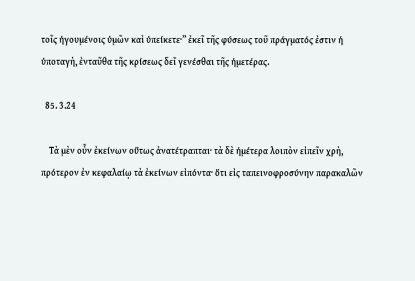τοῖς ἡγουμένοις ὑμῶν καὶ ὑπείκετε·’’ ἐκεῖ τῆς φύσεως τοῦ πράγματός ἐστιν ἡ ὑποταγὴ, ἐνταῦθα τῆς κρίσεως δεῖ γενέσθαι τῆς ἡμετέρας.

  85. 3.24

    Τὰ μὲν οὖν ἐκείνων οὕτως ἀνατέτραπται· τὰ δὲ ἡμέτερα λοιπὸν εἰπεῖν χρὴ, πρότερον ἐν κεφαλαίῳ τὰ ἐκείνων εἰπόντα· ὅτι εἰς ταπεινοφροσύνην παρακαλῶν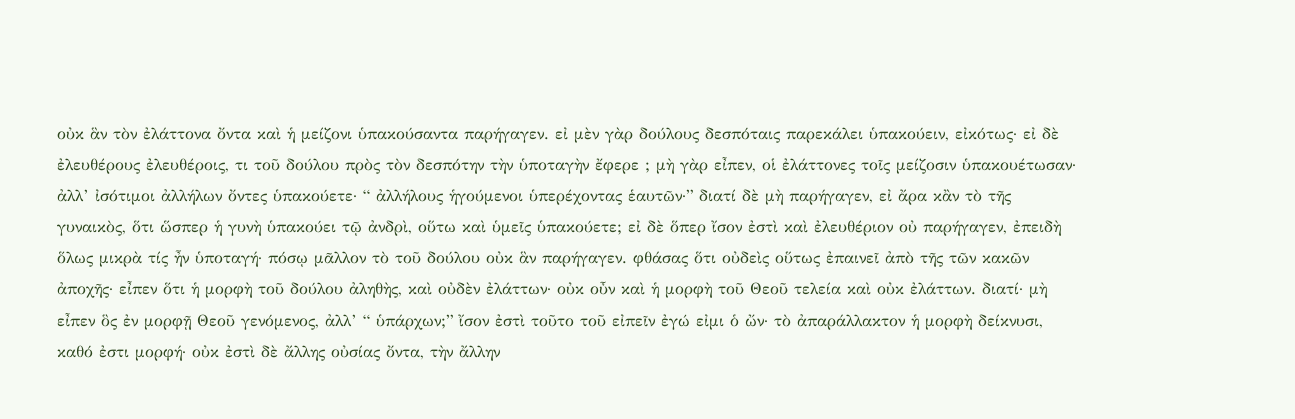οὐκ ἃν τὸν ἐλάττονα ὄντα καὶ ἡ μείζονι ὑπακούσαντα παρήγαγεν. εἰ μὲν γὰρ δούλους δεσπόταις παρεκάλει ὑπακούειν, εἰκότως· εἰ δὲ ἐλευθέρους ἐλευθέροις, τι τοῦ δούλου πρὸς τὸν δεσπότην τὴν ὑποταγὴν ἔφερε ; μὴ γὰρ εἶπεν, οἱ ἐλάττονες τοῖς μείζοσιν ὑπακουέτωσαν· ἀλλ’ ἰσότιμοι ἀλλήλων ὄντες ὑπακούετε· “ ἀλλήλους ἡγούμενοι ὑπερέχοντας ἑαυτῶν·” διατί δὲ μὴ παρήγαγεν, εἰ ἄρα κἂν τὸ τῆς γυναικὸς, ὅτι ὥσπερ ἡ γυνὴ ὑπακούει τῷ ἀνδρὶ, οὕτω καὶ ὑμεῖς ὑπακούετε; εἰ δὲ ὅπερ ἴσον ἐστὶ καὶ ἐλευθέριον οὐ παρήγαγεν, ἐπειδὴ ὅλως μικρὰ τίς ἦν ὑποταγή· πόσῳ μᾶλλον τὸ τοῦ δούλου οὐκ ἃν παρήγαγεν. φθάσας ὅτι οὐδεὶς οὕτως ἐπαινεῖ ἀπὸ τῆς τῶν κακῶν ἀποχῆς· εἶπεν ὅτι ἡ μορφὴ τοῦ δούλου ἀληθὴς, καὶ οὐδὲν ἐλάττων· οὐκ οὖν καὶ ἡ μορφὴ τοῦ Θεοῦ τελεία καὶ οὐκ ἐλάττων. διατί· μὴ εἶπεν ὃς ἐν μορφῇ Θεοῦ γενόμενος, ἀλλ’ “ ὑπάρχων;” ἴσον ἐστὶ τοῦτο τοῦ εἰπεῖν ἐγώ εἰμι ὁ ὤν· τὸ ἀπαράλλακτον ἡ μορφὴ δείκνυσι, καθό ἐστι μορφή· οὐκ ἐστὶ δὲ ἄλλης οὐσίας ὄντα, τὴν ἄλλην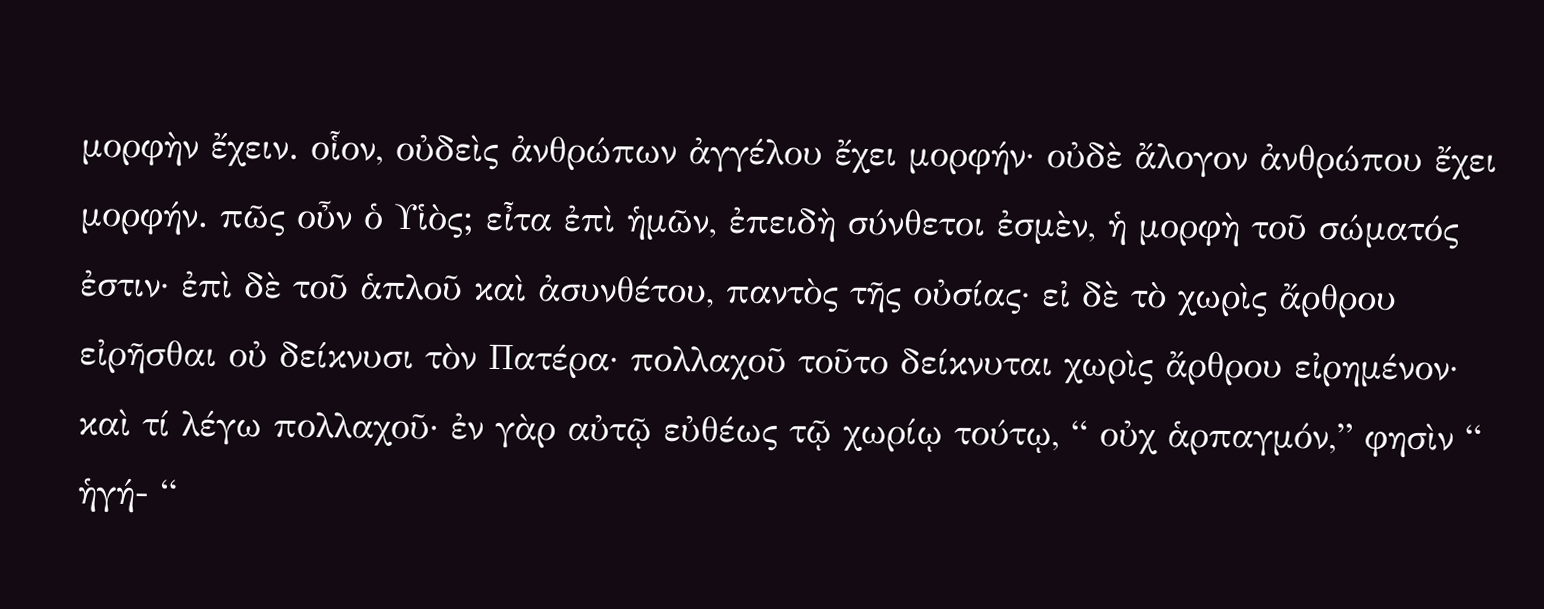μορφὴν ἔχειν. οἷον, οὐδεὶς ἀνθρώπων ἀγγέλου ἔχει μορφήν· οὐδὲ ἄλογον ἀνθρώπου ἔχει μορφήν. πῶς οὖν ὁ Υἱὸς; εἶτα ἐπὶ ἡμῶν, ἐπειδὴ σύνθετοι ἐσμὲν, ἡ μορφὴ τοῦ σώματός ἐστιν· ἐπὶ δὲ τοῦ ἁπλοῦ καὶ ἀσυνθέτου, παντὸς τῆς οὐσίας· εἰ δὲ τὸ χωρὶς ἄρθρου εἰρῆσθαι οὐ δείκνυσι τὸν Πατέρα· πολλαχοῦ τοῦτο δείκνυται χωρὶς ἄρθρου εἰρημένον· καὶ τί λέγω πολλαχοῦ· ἐν γὰρ αὐτῷ εὐθέως τῷ χωρίῳ τούτῳ, “ οὐχ ἁρπαγμόν,” φησὶν “ ἡγή- “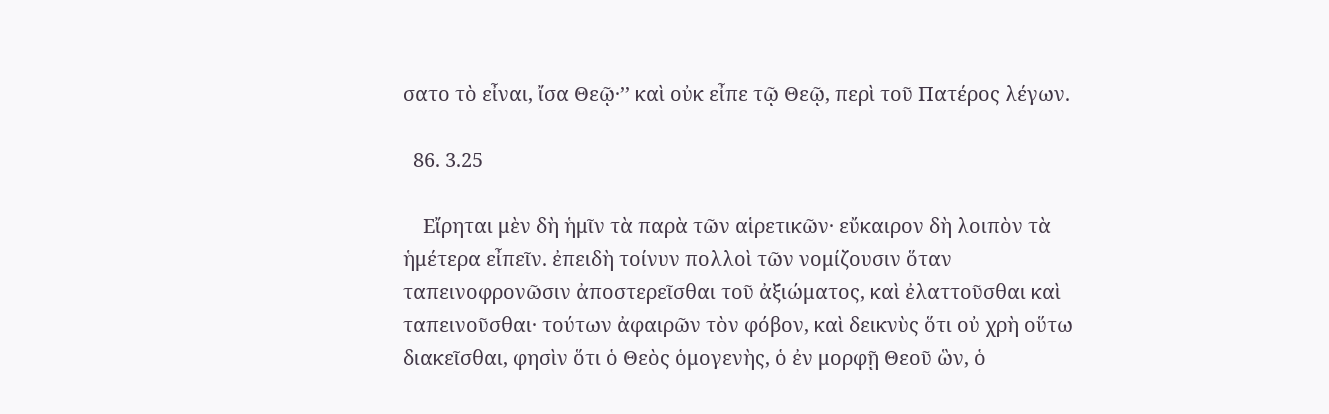σατο τὸ εἶναι, ἴσα Θεῷ·’’ καὶ οὐκ εἶπε τῷ Θεῷ, περὶ τοῦ Πατέρος λέγων.

  86. 3.25

    Εἴρηται μὲν δὴ ἡμῖν τὰ παρὰ τῶν αἱρετικῶν· εὔκαιρον δὴ λοιπὸν τὰ ἡμέτερα εἶπεῖν. ἐπειδὴ τοίνυν πολλοὶ τῶν νομίζουσιν ὅταν ταπεινοφρονῶσιν ἀποστερεῖσθαι τοῦ ἀξιώματος, καὶ ἐλαττοῦσθαι καὶ ταπεινοῦσθαι· τούτων ἀφαιρῶν τὸν φόβον, καὶ δεικνὺς ὅτι οὐ χρὴ οὕτω διακεῖσθαι, φησὶν ὅτι ὁ Θεὸς ὁμογενὴς, ὁ ἐν μορφῇ Θεοῦ ὣν, ὁ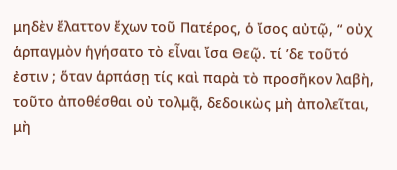μηδὲν ἔλαττον ἔχων τοῦ Πατέρος, ὁ ἴσος αὐτῷ, “ οὐχ ἁρπαγμὸν ἡγήσατο τὸ εἶναι ἴσα Θεῷ. τί ’δε τοῦτό ἐστιν ; ὅταν ἁρπάσῃ τίς καὶ παρὰ τὸ προσῆκον λαβὴ, τοῦτο ἀποθέσθαι οὐ τολμᾷ, δεδοικὼς μὴ ἀπολεῖται, μὴ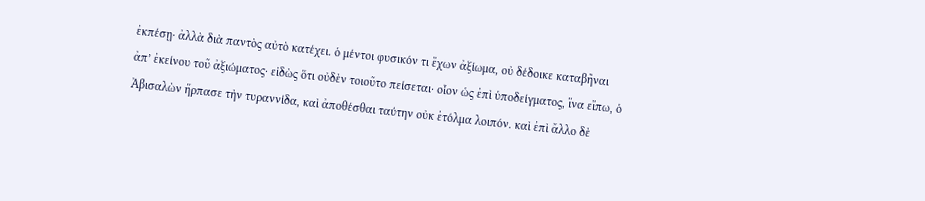ἐκπέσῃ· ἀλλὰ διὰ παντὸς αὐτὸ κατέχει. ὁ μέντοι φυσικόν τι ἔχων ἀξίωμα, οὐ δέδοικε καταβῆναι ἀπ’ ἐκείνου τοῦ ἀξιώματος· εἰδὼς ὅτι οὐδὲν τοιοῦτο πείσεται· οἷον ὡς ἐπὶ ὑποδείγματος, ἵνα εἴπω, ὁ Ἀβισαλὼν ἥρπασε τὴν τυραννίδα, καὶ ἀποθέσθαι ταύτην οὐκ ἐτόλμα λοιπόν. καὶ ἐπὶ ἄλλο δὲ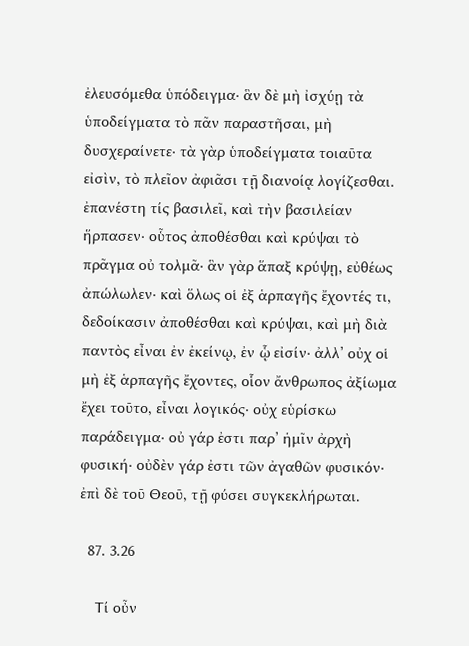ἐλευσόμεθα ὑπόδειγμα· ἃν δὲ μὴ ἰσχύῃ τὰ ὑποδείγματα τὸ πᾶν παραστῆσαι, μὴ δυσχεραίνετε· τὰ γὰρ ὑποδείγματα τοιαῦτα εἰσὶν, τὸ πλεῖον ἀφιᾶσι τῇ διανοίᾳ λογίζεσθαι. ἐπανέστη τίς βασιλεῖ, καὶ τὴν βασιλείαν ἥρπασεν· οὗτος ἀποθέσθαι καὶ κρύψαι τὸ πρᾶγμα οὐ τολμᾶ· ἃν γὰρ ἅπαξ κρύψῃ, εὐθέως ἀπώλωλεν· καὶ ὅλως οἱ ἐξ ἁρπαγῆς ἔχοντές τι, δεδοίκασιν ἀποθέσθαι καὶ κρύψαι, καὶ μὴ διὰ παντὸς εἶναι ἐν ἐκείνῳ, ἐν ᾧ εἰσίν· ἀλλ’ οὐχ οἱ μὴ ἐξ ἁρπαγῆς ἔχοντες, οἷον ἄνθρωπος ἀξίωμα ἔχει τοῦτο, εἶναι λογικός· οὐχ εὑρίσκω παράδειγμα· οὐ γάρ ἐστι παρ’ ἡμῖν ἀρχὴ φυσική· οὐδὲν γάρ ἐστι τῶν ἀγαθῶν φυσικόν· ἐπὶ δὲ τοῦ Θεοῦ, τῇ φύσει συγκεκλήρωται.

  87. 3.26

    Τί οὖν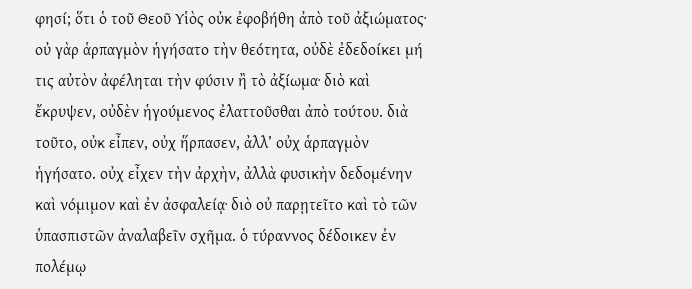φησί; ὅτι ὁ τοῦ Θεοῦ Υἱὸς οὐκ ἐφοβήθη ἀπὸ τοῦ ἀξιώματος· οὐ γὰρ ἁρπαγμὸν ἡγήσατο τὴν θεότητα, οὐδὲ ἐδεδοίκει μή τις αὐτὸν ἀφέληται τὴν φύσιν ἢ τὸ ἀξίωμα· διὸ καὶ ἔκρυψεν, οὐδὲν ἡγούμενος ἐλαττοῦσθαι ἀπὸ τούτου. διὰ τοῦτο, οὐκ εἶπεν, οὐχ ἥρπασεν, ἀλλ’ οὐχ ἁρπαγμὸν ἡγήσατο. οὐχ εἶχεν τὴν ἀρχὴν, ἀλλὰ φυσικὴν δεδομένην καὶ νόμιμον καὶ ἐν ἀσφαλείᾳ· διὸ οὐ παρῃτεῖτο καὶ τὸ τῶν ὑπασπιστῶν ἀναλαβεῖν σχῆμα. ὁ τύραννος δέδοικεν ἐν πολέμῳ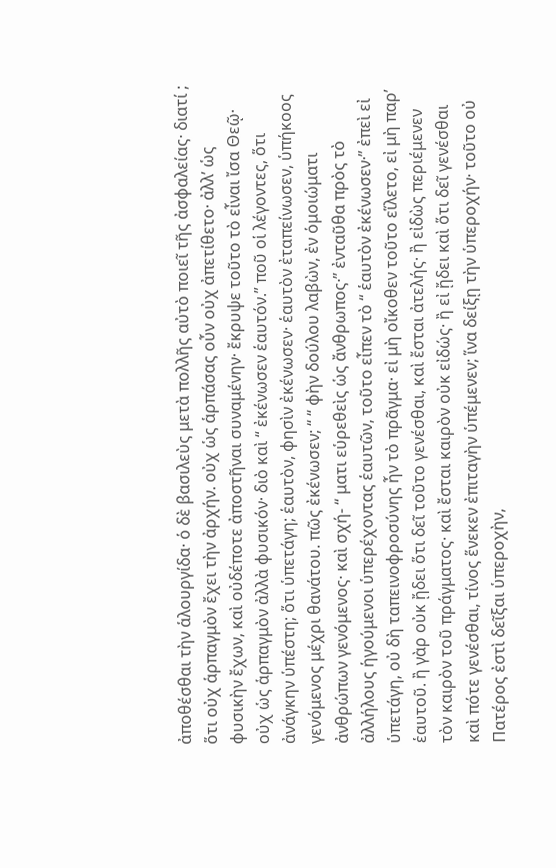ἀποθέσθαι τὴν ἁλουργίδα· ὁ δὲ βασιλεὺς μετὰ πολλῆς αὐτὸ ποιεῖ τῆς ἀσφαλείας· διατί ; ὅτι οὐχ ἁρπαγμὸν ἔχει τὴν ἀρχήν. οὐχ ὡς ἁρπάσας οὖν οὐχ ἀπετίθετο· ἀλλ’ ὡς φυσικὴν ἔχων, καὶ οὐδέποτε ἀποστῆναι συναμένην· ἔκρυψε τοῦτο τὸ εἶναι ἴσα Θεῷ· οὐχ ὡς ἁρπαγμὸν ἀλλὰ φυσικόν· διὸ καὶ “ ἐκένωσεν ἑαυτόν.” ποῦ οἱ λέγοντες, ὅτι ἀνάγκην ὑπέστη; ὅτι ὑπετάγη; ἑαυτὸν, φησὶν ἐκένωσεν· ἑαυτὸν ἐταπείνωσεν, ὑπήκοος γενόμενος μέχρι θανάτου. πῶς ἐκένωσεν; “ “ φὴν δούλου λαβὼν, ἐν ὁμοιώματι ἀνθρώπων γενόμενος· καὶ σχή- “ ματι εὑρεθεὶς ὡς ἄνθρωπος·” ἐνταῦθα πρὸς τὸ ἀλλήλους ἡγούμενοι ὑπερέχοντας ἑαυτῶν, τοῦτο εἶπεν τὸ “ ἑαυτὸν ἐκένωσεν·” ἐπεὶ εἰ ὑπετάγη, οὐ δὴ ταπεινοφροσύνης ἦν τὸ πρᾶγμα· εἰ μὴ οἴκοθεν τοῦτο εἵλετο, εἰ μὴ παρ’ ἑαυτοῦ. ἢ γὰρ οὐκ ᾔδει ὅτι δεῖ τοῦτο γενέσθαι, καὶ ἔσται ἀτελής· ἢ εἰδὼς περιέμενεν τὸν καιρὸν τοῦ πράγματος· καὶ ἔσται καιρὸν οὐκ εἰδώς· ἢ εἰ ᾔδει καὶ ὅτι δεῖ γενέσθαι καὶ πότε γενέσθαι, τίνος ἕνεκεν ἐπιταγὴν ὑπέμενεν; ἵνα δείξῃ τὴν ὑπεροχήν· τοῦτο οὐ Πατέρος ἐστὶ δεῖξαι ὑπεροχὴν,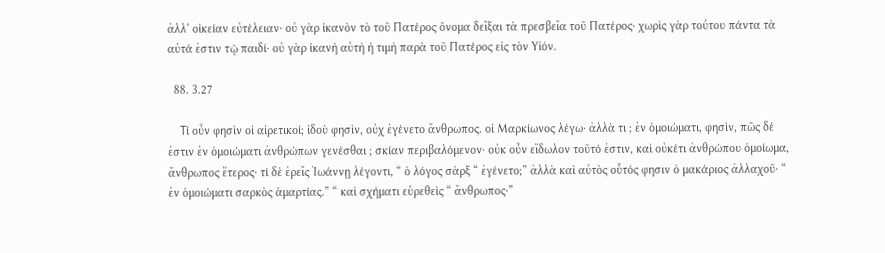ἀλλ’ οἰκείαν εὐτέλειαν· οὐ γὰρ ἱκανὸν τὸ τοῦ Πατέρος ὄνομα δεῖξαι τὰ πρεσβεῖα τοῦ Πατέρος· χωρὶς γὰρ τούτου πάντα τὰ αὐτά ἐστιν τῷ παιδί· οὐ γὰρ ἱκανὴ αὑτὴ ἡ τιμὴ παρὰ τοῦ Πατέρος εἰς τὸν Υἰόν.

  88. 3.27

    Τί οὖν φησὶν οἱ αἱρετικοί; ἰδοὺ φησὶν, οὐχ ἐγένετο ἄνθρωπος. οἱ Μαρκίωνος λέγω· ἀλλὰ τι ; ἐν ὁμοιώματι, φησὶν, πῶς δέ ἐστιν ἐν ὁμοιώματι ἀνθρώπων γενέσθαι ; σκίαν περιβαλόμενον· οὐκ οὖν εἴδωλον τοῦτό ἐστιν, καὶ οὐκέτι ἀνθρώπου ὁμοίωμα, ἄνθρωπος ἕτερος· τί δὲ ἐρεῖς Ἰωάννῃ λέγοντι, “ ὁ λόγος σὰρξ “ ἐγένετο;” ἀλλὰ καὶ αὐτὸς οὗτός φησιν ὁ μακάριος ἀλλαχοῦ· “ ἐν ὁμοιώματι σαρκὸς ἁμαρτίας.” “ καὶ σχήματι εὑρεθεὶς “ ἄνθρωπος·”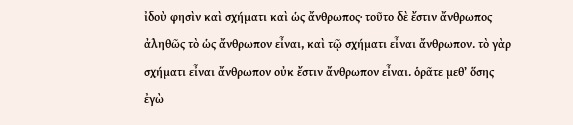ἰδοὺ φησὶν καὶ σχήματι καὶ ὡς ἄνθρωπος· τοῦτο δὲ ἔστιν ἄνθρωπος ἀληθῶς τὸ ὡς ἄνθρωπον εἶναι, καὶ τῷ σχήματι εἶναι ἄνθρωπον. τὸ γὰρ σχήματι εἶναι ἄνθρωπον οὐκ ἔστιν ἄνθρωπον εἶναι. ὁρᾶτε μεθ’ ὅσης ἐγὼ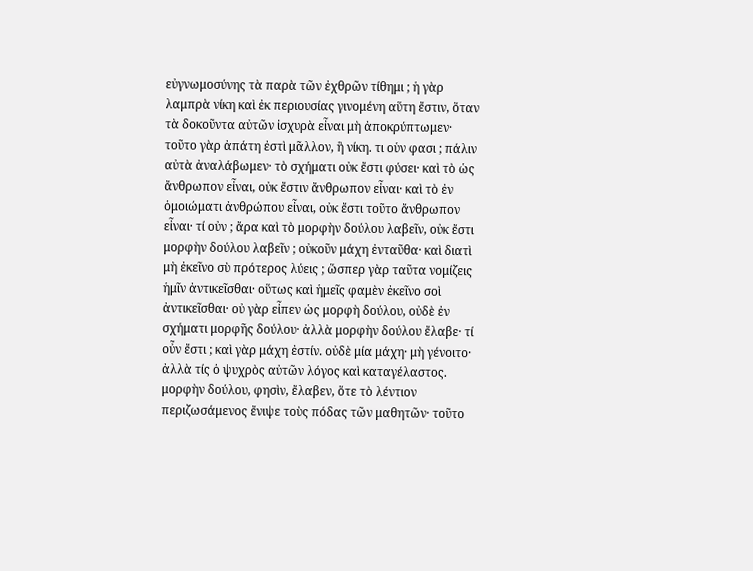εὐγνωμοσύνης τὰ παρὰ τῶν ἐχθρῶν τίθημι ; ἡ γὰρ λαμπρὰ νίκη καὶ ἐκ περιουσίας γινομένη αὕτη ἔστιν, ὅταν τὰ δοκοῦντα αὐτῶν ἰσχυρὰ εἶναι μὴ ἀποκρύπτωμεν· τοῦτο γὰρ ἀπάτη ἐστὶ μᾶλλον, ἣ νίκη. τι οὑν φασι ; πάλιν αὐτὰ ἀναλάβωμεν· τὸ σχήματι οὐκ ἔστι φύσει· καὶ τὸ ὡς ἄνθρωπον εἶναι, οὐκ ἔστιν ἄνθρωπον εἶναι· καὶ τὸ ἐν ὁμοιώματι ἀνθρώπου εἶναι, οὐκ ἔστι τοῦτο ἄνθρωπον εἶναι· τί οὐν ; ἄρα καὶ τὸ μορφὴν δούλου λαβεῖν, οὐκ ἔστι μορφὴν δούλου λαβεῖν ; οὐκοῦν μάχη ἐνταῦθα· καὶ διατὶ μὴ ἐκεῖνο σὺ πρότερος λύεις ; ὥσπερ γὰρ ταῦτα νομίζεις ἡμῖν ἀντικεῖσθαι· οὕτως καὶ ἡμεῖς φαμὲν ἐκεῖνο σοὶ ἀντικεῖσθαι· οὐ γὰρ εἶπεν ὡς μορφὴ δούλου, οὐδὲ ἐν σχήματι μορφῆς δούλου· ἀλλὰ μορφὴν δούλου ἔλαβε· τί οὖν ἔστι ; καὶ γὰρ μάχη ἐστίν. οὐδὲ μία μάχη· μὴ γένοιτο· ἀλλὰ τίς ὁ ψυχρὸς αὐτῶν λόγος καὶ καταγέλαστος. μορφὴν δούλου, φησὶν, ἔλαβεν, ὅτε τὸ λέντιον περιζωσάμενος ἔνιψε τοὺς πόδας τῶν μαθητῶν· τοῦτο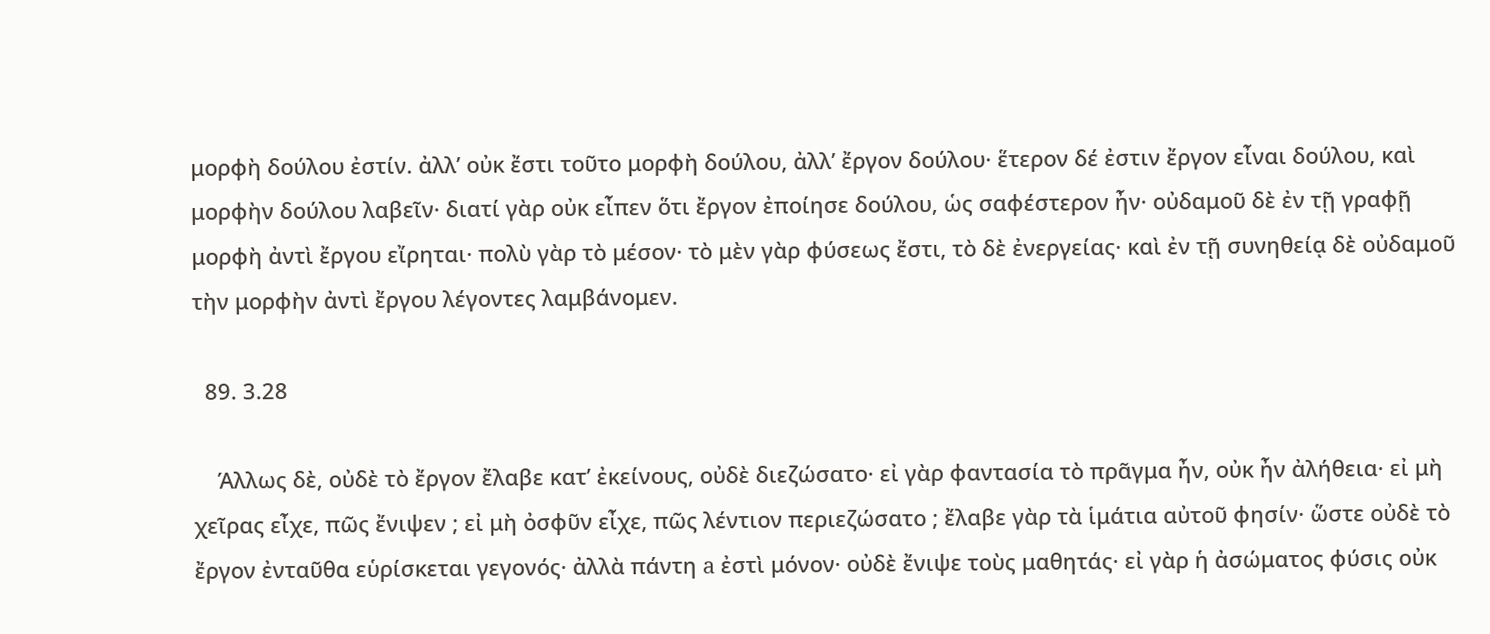μορφὴ δούλου ἐστίν. ἀλλ’ οὐκ ἔστι τοῦτο μορφὴ δούλου, ἀλλ’ ἔργον δούλου· ἕτερον δέ ἐστιν ἔργον εἶναι δούλου, καὶ μορφὴν δούλου λαβεῖν· διατί γὰρ οὐκ εἶπεν ὅτι ἔργον ἐποίησε δούλου, ὡς σαφέστερον ἦν· οὐδαμοῦ δὲ ἐν τῇ γραφῇ μορφὴ ἀντὶ ἔργου εἴρηται· πολὺ γὰρ τὸ μέσον· τὸ μὲν γὰρ φύσεως ἔστι, τὸ δὲ ἐνεργείας· καὶ ἐν τῇ συνηθείᾳ δὲ οὐδαμοῦ τὴν μορφὴν ἀντὶ ἔργου λέγοντες λαμβάνομεν.

  89. 3.28

    Άλλως δὲ, οὐδὲ τὸ ἔργον ἔλαβε κατ’ ἐκείνους, οὐδὲ διεζώσατο· εἰ γὰρ φαντασία τὸ πρᾶγμα ἦν, οὐκ ἦν ἀλήθεια· εἰ μὴ χεῖρας εἶχε, πῶς ἔνιψεν ; εἰ μὴ ὀσφῦν εἶχε, πῶς λέντιον περιεζώσατο ; ἔλαβε γὰρ τὰ ἱμάτια αὐτοῦ φησίν· ὥστε οὐδὲ τὸ ἔργον ἐνταῦθα εὑρίσκεται γεγονός· ἀλλὰ πάντη a ἐστὶ μόνον· οὐδὲ ἔνιψε τοὺς μαθητάς· εἰ γὰρ ἡ ἀσώματος φύσις οὐκ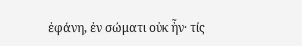ἐφάνη, ἐν σώματι οὐκ ἦν· τίς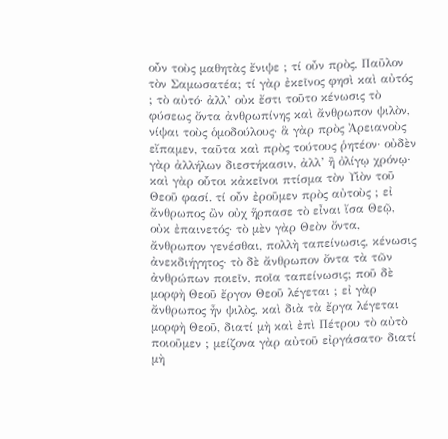οὖν τοὺς μαθητὰς ἔνιψε ; τί οὖν πρὸς, Παῦλον τὸν Σαμωσατέα; τί γὰρ ἐκεῖνος φησὶ καὶ αὐτός ; τὸ αὐτό· ἀλλ’ οὐκ ἔστι τοῦτο κένωσις τὸ φύσεως ὄντα ἀνθρωπίνης καὶ ἄνθρωπον ψιλὸν, νίψαι τοὺς ὁμοδούλους· ἃ γὰρ πρὸς Ἀρειανοὺς εἴπαμεν, ταῦτα καὶ πρὸς τούτους ῥητέον· οὐδὲν γὰρ ἀλλήλων διεστήκασιν, ἀλλ’ ἢ ὀλίγῳ χρόνῳ· καὶ γὰρ οὗτοι κἀκεῖνοι πτίσμα τὸν Υἱὸν τοῦ Θεοῦ φασί. τί οὖν ἐροῦμεν πρὸς αὐτοὺς ; εἰ ἄνθρωπος ὢν οὐχ ἥρπασε τὸ εἶναι ἴσα Θεῷ, οὐκ ἐπαινετός· τὸ μὲν γὰρ Θεὸν ὄντα, ἄνθρωπον γενέσθαι, πολλὴ ταπείνωσις, κένωσις ἀνεκδιήγητος· τὸ δὲ ἄνθρωπον ὄντα τὰ τῶν ἀνθρώπων ποιεῖν, ποῖα ταπείνωσις; ποῦ δὲ μορφὴ Θεοῦ ἔργον Θεοῦ λέγεται ; εἰ γὰρ ἄνθρωπος ἦν ψιλὸς, καὶ διὰ τὰ ἔργα λέγεται μορφὴ Θεοῦ, διατί μὴ καὶ ἐπὶ Πέτρου τὸ αὐτὸ ποιοῦμεν ; μείζονα γὰρ αὐτοῦ εἰργάσατο· διατί μὴ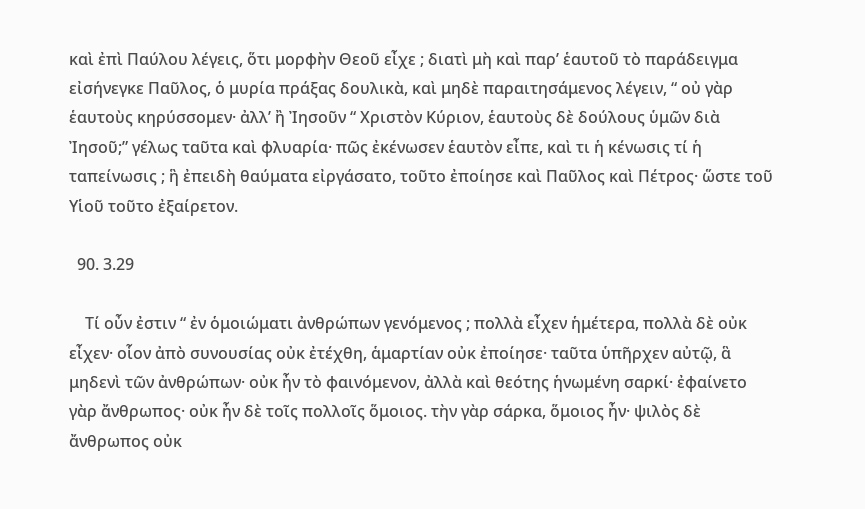καὶ ἐπὶ Παύλου λέγεις, ὅτι μορφὴν Θεοῦ εἶχε ; διατὶ μὴ καὶ παρ’ ἑαυτοῦ τὸ παράδειγμα εἰσήνεγκε Παῦλος, ὁ μυρία πράξας δουλικὰ, καὶ μηδὲ παραιτησάμενος λέγειν, “ οὐ γὰρ ἑαυτοὺς κηρύσσομεν· ἀλλ’ ἢ Ἰησοῦν “ Χριστὸν Κύριον, ἑαυτοὺς δὲ δούλους ὑμῶν διὰ Ἰησοῦ;” γέλως ταῦτα καὶ φλυαρία· πῶς ἐκένωσεν ἑαυτὸν εἶπε, καὶ τι ἡ κένωσις τί ἡ ταπείνωσις ; ἣ ἐπειδὴ θαύματα εἰργάσατο, τοῦτο ἐποίησε καὶ Παῦλος καὶ Πέτρος· ὥστε τοῦ Υἱοῦ τοῦτο ἐξαίρετον.

  90. 3.29

    Τί οὖν ἐστιν “ ἐν ὁμοιώματι ἀνθρώπων γενόμενος ; πολλὰ εἶχεν ἡμέτερα, πολλὰ δὲ οὐκ εἶχεν· οἷον ἀπὸ συνουσίας οὐκ ἐτέχθη, ἁμαρτίαν οὐκ ἐποίησε· ταῦτα ὑπῆρχεν αὐτῷ, ἃ μηδενὶ τῶν ἀνθρώπων· οὐκ ἦν τὸ φαινόμενον, ἀλλὰ καὶ θεότης ἡνωμένη σαρκί· ἐφαίνετο γὰρ ἄνθρωπος· οὐκ ἦν δὲ τοῖς πολλοῖς ὅμοιος. τὴν γὰρ σάρκα, ὅμοιος ἦν· ψιλὸς δὲ ἄνθρωπος οὐκ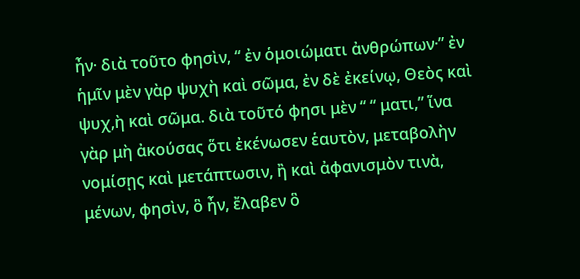ἦν· διὰ τοῦτο φησὶν, “ ἐν ὁμοιώματι ἀνθρώπων·” ἐν ἡμῖν μὲν γὰρ ψυχὴ καὶ σῶμα, ἐν δὲ ἐκείνῳ, Θεὸς καὶ ψυχ,ὴ καὶ σῶμα. διὰ τοῦτό φησι μὲν “ “ ματι,” ἵνα γὰρ μὴ ἀκούσας ὅτι ἐκένωσεν ἑαυτὸν, μεταβολὴν νομίσῃς καὶ μετάπτωσιν, ἢ καὶ ἀφανισμὸν τινὰ, μένων, φησὶν, ὃ ἦν, ἔλαβεν ὃ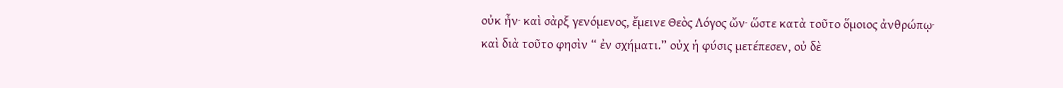οὐκ ἦν· καὶ σὰρξ γενόμενος, ἔμεινε Θεὸς Λόγος ὤν· ὥστε κατὰ τοῦτο ὅμοιος ἀνθρώπῳ· καὶ διὰ τοῦτο φησὶν “ ἐν σχήματι.” οὐχ ἡ φύσις μετέπεσεν, οὐ δὲ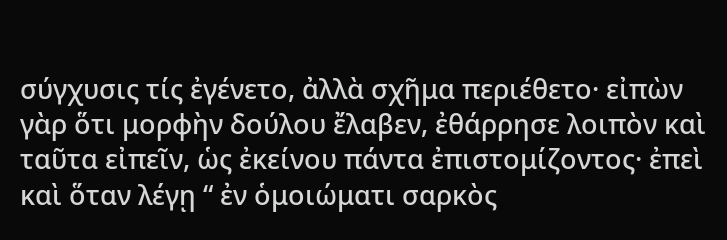σύγχυσις τίς ἐγένετο, ἀλλὰ σχῆμα περιέθετο· εἰπὼν γὰρ ὅτι μορφὴν δούλου ἔλαβεν, ἐθάρρησε λοιπὸν καὶ ταῦτα εἰπεῖν, ὡς ἐκείνου πάντα ἐπιστομίζοντος· ἐπεὶ καὶ ὅταν λέγῃ “ ἐν ὁμοιώματι σαρκὸς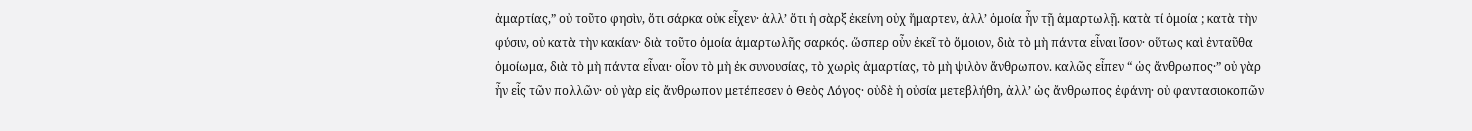ἀμαρτίας,” οὐ τοῦτο φησὶν, ὅτι σάρκα οὐκ εἶχεν· ἀλλ’ ὅτι ἡ σὰρξ ἐκείνη οὐχ ἥμαρτεν, ἀλλ’ ὁμοία ἦν τῇ ἁμαρτωλῇ. κατὰ τί ὁμοία ; κατὰ τὴν φύσιν, οὐ κατὰ τὴν κακίαν· διὰ τοῦτο ὁμοία ἁμαρτωλῆς σαρκός. ὥσπερ οὖν ἐκεῖ τὸ ὅμοιον, διὰ τὸ μὴ πάντα εἶναι ἴσον· οὕτως καὶ ἐνταῦθα ὁμοίωμα, διὰ τὸ μὴ πάντα εἶναι· οἷον τὸ μὴ ἐκ συνουσίας, τὸ χωρὶς ἁμαρτίας, τὸ μὴ ψιλὸν ἄνθρωπον. καλῶς εἶπεν “ ὡς ἄνθρωπος·” οὐ γὰρ ἦν εἷς τῶν πολλῶν· οὐ γὰρ εἰς ἄνθρωπον μετέπεσεν ὁ Θεὸς Λόγος· οὐδὲ ἡ οὐσία μετεβλήθη, ἀλλ’ ὡς ἄνθρωπος ἐφάνη· οὐ φαντασιοκοπῶν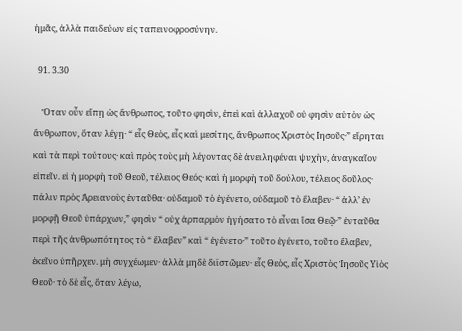ἡμᾶς, ἀλλὰ παιδεύων εἰς ταπεινοφροσύνην.

  91. 3.30

    Ὅταν οὖν εἴπῃ ὡς ἄνθρωπος, τοῦτο φησὶν, ἐπεὶ καὶ ἀλλαχοῦ οὐ φησὶν αὐτὸν ὡς ἄνθρωπον, ὅταν λέγῃ· “ εἷς Θεὸς, εἷς καὶ μεσίτης, ἄνθρωπος Χριστὸς Ιησοῦς·” εἴρηται καὶ τὰ περὶ τούτους· καὶ πρὸς τοὺς μὴ λέγοντας δὲ ἀνειληφέναι ψυχὴν, ἀναγκαῖον εἰπεῖν. εἰ ἡ μορφὴ τοῦ Θεοῦ, τέλειος Θεός· καὶ ἡ μορφὴ τοῦ δούλου, τέλειος δοῦλος· πάλιν πρὸς Ἀρειανοὺς ἐνταῦθα· οὐδαμοῦ τὸ ἐγένετο, οὐδαμοῦ τὸ ἔλαβεν· “ ἀλλ’ ἐν μορφῇ Θεοῦ ὑπάρχων,” φησὶν “ οὐχ ἀρπαρμὸν ἡγήσατο τὸ εἶναι ἴσα Θεῷ·” ἐνταῦθα περὶ τῆς ἀνθρωπότητος τὸ “ ἔλαβεν” καὶ “ ἐγένετο·” τοῦτο ἐγένετο, τοῦτο ἔλαβεν, ἐκεῖνο ὑπῆρχεν. μὴ συγχέωμεν· ἀλλὰ μηδὲ διϊστῶμεν· εἷς Θεὸς, εἷς Χριστὸς Ἰησοῦς Υἱὸς Θεοῦ· τὸ δὲ εἷς, ὅταν λέγω,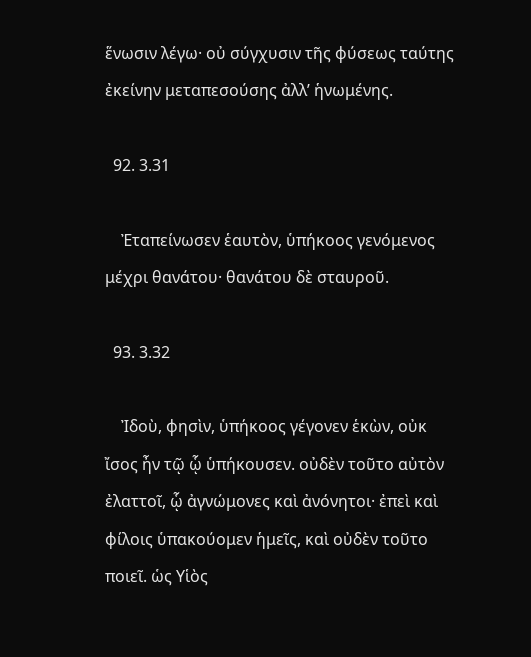ἕνωσιν λέγω· οὐ σύγχυσιν τῆς φύσεως ταύτης ἐκείνην μεταπεσούσης ἀλλ’ ἡνωμένης.

  92. 3.31

    Ἐταπείνωσεν ἑαυτὸν, ὑπήκοος γενόμενος μέχρι θανάτου· θανάτου δὲ σταυροῦ.

  93. 3.32

    Ἰδοὺ, φησὶν, ὑπήκοος γέγονεν ἑκὼν, οὐκ ἴσος ἦν τῷ ᾧ ὑπήκουσεν. οὐδὲν τοῦτο αὐτὸν ἐλαττοῖ, ᾧ ἀγνώμονες καὶ ἀνόνητοι· ἐπεὶ καὶ φίλοις ὑπακούομεν ἡμεῖς, καὶ οὐδὲν τοῦτο ποιεῖ. ὡς Υἱὸς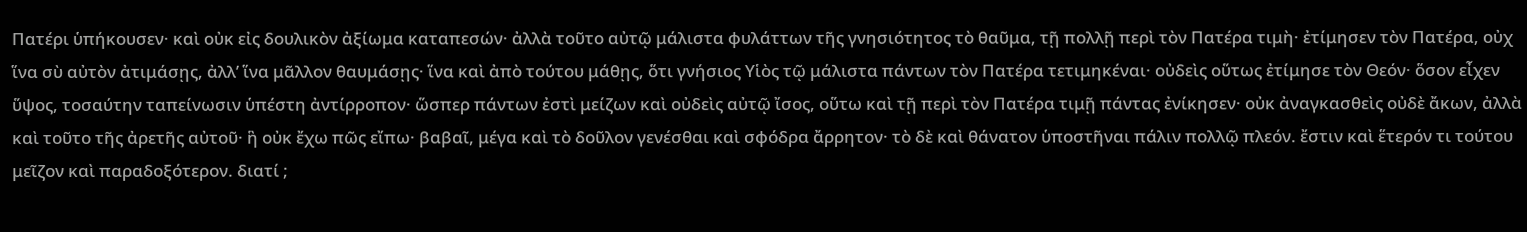Πατέρι ὑπήκουσεν· καὶ οὐκ εἰς δουλικὸν ἀξίωμα καταπεσών· ἀλλὰ τοῦτο αὐτῷ μάλιστα φυλάττων τῆς γνησιότητος τὸ θαῦμα, τῇ πολλῇ περὶ τὸν Πατέρα τιμὴ· ἐτίμησεν τὸν Πατέρα, οὐχ ἵνα σὺ αὐτὸν ἀτιμάσῃς, ἀλλ’ ἵνα μᾶλλον θαυμάσῃς· ἵνα καὶ ἀπὸ τούτου μάθῃς, ὅτι γνήσιος Υἱὸς τῷ μάλιστα πάντων τὸν Πατέρα τετιμηκέναι· οὐδεὶς οὕτως ἐτίμησε τὸν Θεόν· ὅσον εἶχεν ὕψος, τοσαύτην ταπείνωσιν ὑπέστη ἀντίρροπον· ὥσπερ πάντων ἐστὶ μείζων καὶ οὐδεὶς αὐτῷ ἴσος, οὕτω καὶ τῇ περὶ τὸν Πατέρα τιμῇ πάντας ἐνίκησεν· οὐκ ἀναγκασθεὶς οὐδὲ ἄκων, ἀλλὰ καὶ τοῦτο τῆς ἀρετῆς αὐτοῦ· ἣ οὐκ ἔχω πῶς εἴπω· βαβαῖ, μέγα καὶ τὸ δοῦλον γενέσθαι καὶ σφόδρα ἄρρητον· τὸ δὲ καὶ θάνατον ὑποστῆναι πάλιν πολλῷ πλεόν. ἔστιν καὶ ἕτερόν τι τούτου μεῖζον καὶ παραδοξότερον. διατί ;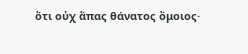ὅτι οὐχ ἅπας θάνατος ὅμοιος·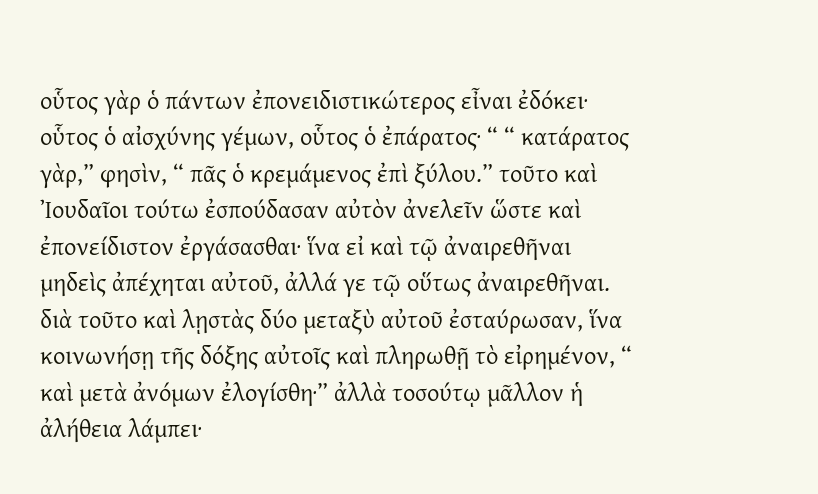οὗτος γὰρ ὁ πάντων ἐπονειδιστικώτερος εἶναι ἐδόκει· οὗτος ὁ αἰσχύνης γέμων, οὗτος ὁ ἐπάρατος· “ “ κατάρατος γὰρ,” φησὶν, “ πᾶς ὁ κρεμάμενος ἐπὶ ξύλου.” τοῦτο καὶ Ἰουδαῖοι τούτω ἐσπούδασαν αὐτὸν ἀνελεῖν ὥστε καὶ ἐπονείδιστον ἐργάσασθαι· ἵνα εἰ καὶ τῷ ἀναιρεθῆναι μηδεὶς ἀπέχηται αὐτοῦ, ἀλλά γε τῷ οὕτως ἀναιρεθῆναι. διὰ τοῦτο καὶ λῃστὰς δύο μεταξὺ αὐτοῦ ἐσταύρωσαν, ἵνα κοινωνήσῃ τῆς δόξης αὐτοῖς καὶ πληρωθῇ τὸ εἰρημένον, “ καὶ μετὰ ἀνόμων ἐλογίσθη·” ἀλλὰ τοσούτῳ μᾶλλον ἡ ἀλήθεια λάμπει·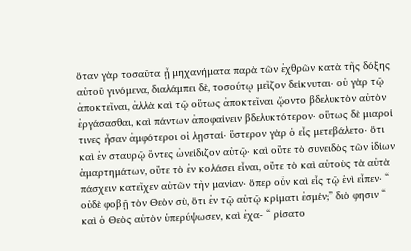ὅταν γὰρ τοσαῦτα ᾖ μηχανήματα παρὰ τῶν ἐχθρῶν κατὰ τῆς δόξης αὐτοῦ γινόμενα, διαλάμπει δὲ, τοσούτῳ μεῖζον δείκνυται· οὐ γὰρ τῷ ἀποκτεῖναι, ἀλλὰ καὶ τῷ οὕτως ἀποκτεῖναι ᾤοντο βδελυκτὸν αὐτὸν ἐργάσασθαι, καὶ πάντων ἀποφαίνειν βδελυκτότερον· οὕτως δὲ μιαροί τινες ἦσαν ἀμφότεροι οἱ λῃσταί· ὕστερον γὰρ ὁ εἷς μετεβάλετο· ὅτι καὶ ἐν σταυρῷ ὄντες ὠνείδιζον αὐτῷ· καὶ οὔτε τὸ συνειδὸς τῶν ἰδίων ἁμαρτημάτων, οὔτε τὸ ἐν κολάσει εἶναι, οὔτε τὸ καὶ αὐτοὺς τὰ αὐτὰ πάσχειν κατεῖχεν αὐτῶν τὴν μανίαν· ὅπερ οὖν καὶ εἷς τῷ ἑνὶ εἶπεν· “ οὐδὲ φοβῇ τὸν Θεὸν σὺ, ὅτι ἐν τῷ αὐτῷ κρίματι ἐσμέν;” διὸ φησιν “ καὶ ὁ Θεὸς αὐτὸν ὑπερύψωσεν, καὶ ἐχα- “ ρίσατο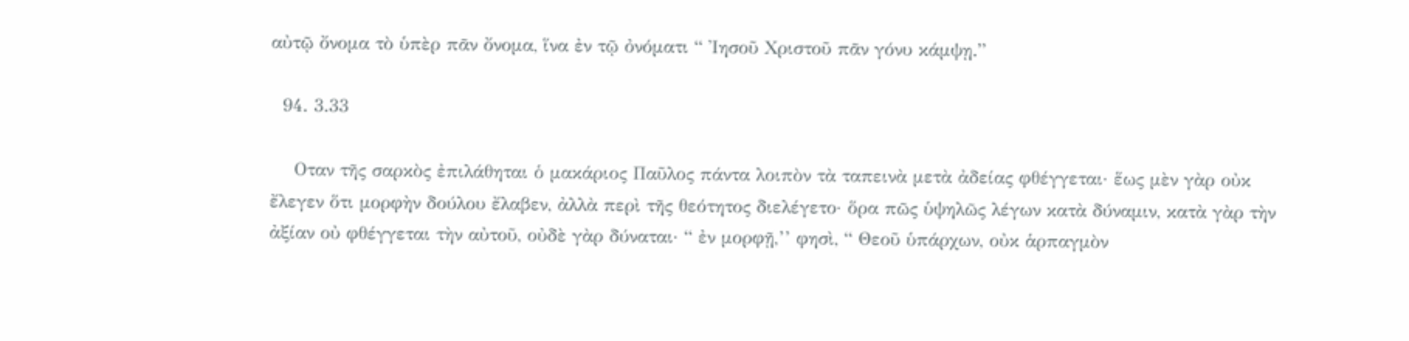αὐτῷ ὄνομα τὸ ὑπὲρ πᾶν ὄνομα, ἵνα ἐν τῷ ὀνόματι “ Ἰησοῦ Χριστοῦ πᾶν γόνυ κάμψῃ.”

  94. 3.33

    Οταν τῆς σαρκὸς ἐπιλάθηται ὁ μακάριος Παῦλος πάντα λοιπὸν τὰ ταπεινὰ μετὰ ἀδείας φθέγγεται· ἕως μὲν γὰρ οὐκ ἔλεγεν ὅτι μορφὴν δούλου ἔλαβεν, ἀλλὰ περὶ τῆς θεότητος διελέγετο· ὅρα πῶς ὑψηλῶς λέγων κατὰ δύναμιν, κατὰ γὰρ τὴν ἀξίαν οὐ φθέγγεται τὴν αὐτοῦ, οὐδὲ γὰρ δύναται· “ ἐν μορφῇ,’’ φησὶ, “ Θεοῦ ὑπάρχων, οὐκ ἁρπαγμὸν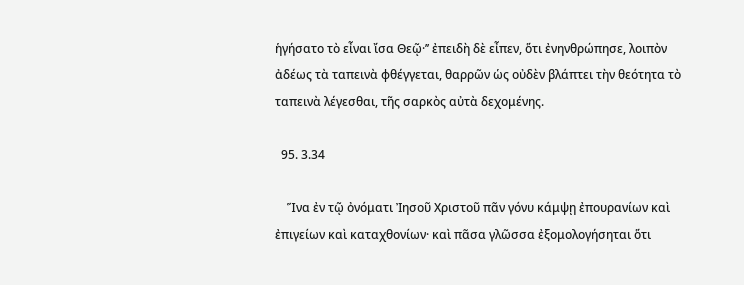ἡγήσατο τὸ εἶναι ἴσα Θεῷ·’’ ἐπειδὴ δὲ εἶπεν, ὅτι ἐνηνθρώπησε, λοιπὸν ἀδέως τὰ ταπεινὰ φθέγγεται, θαρρῶν ὡς οὐδὲν βλάπτει τὴν θεότητα τὸ ταπεινὰ λέγεσθαι, τῆς σαρκὸς αὐτὰ δεχομένης.

  95. 3.34

    Ἵνα ἐν τῷ ὀνόματι Ἰησοῦ Χριστοῦ πᾶν γόνυ κάμψῃ ἐπουρανίων καὶ ἐπιγείων καὶ καταχθονίων· καὶ πᾶσα γλῶσσα ἐξομολογήσηται ὅτι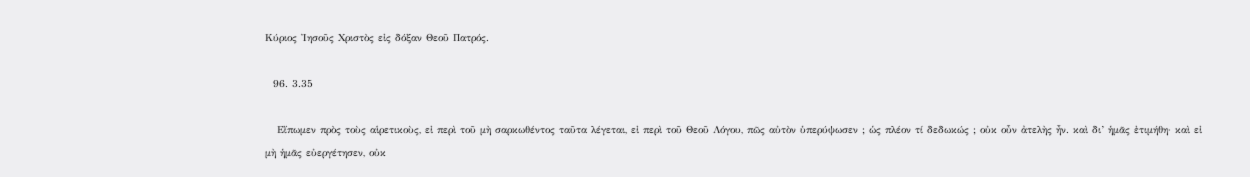Κύριος Ἰησοῦς Χριστὸς εἰς δόξαν Θεοῦ Πατρός.

  96. 3.35

    Eἴπωμεν πρὸς τοὺς αἱρετικοὺς, εἰ περὶ τοῦ μὴ σαρκωθέντος ταῦτα λέγεται, εἰ περὶ τοῦ Θεοῦ Λόγου, πῶς αὐτὸν ὑπερύψωσεν ; ὡς πλέον τί δεδωκώς ; οὐκ οὖν ἀτελὴς ἦν. καὶ δι’ ἡμᾶς ἐτιμήθη· καὶ εἰ μὴ ἡμᾶς εὐεργέτησεν, οὐκ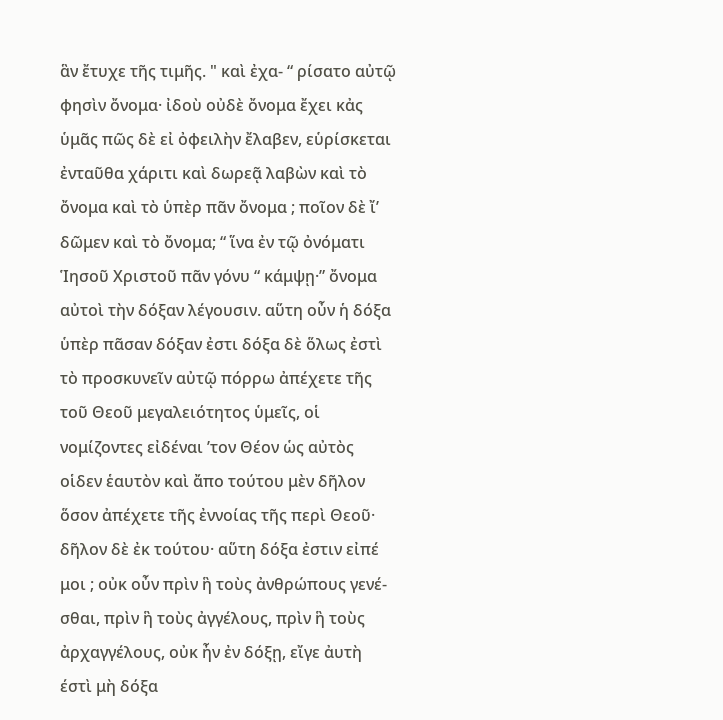ἃν ἔτυχε τῆς τιμῆς. " καὶ ἐχα- “ ρίσατο αὐτῷ φησὶν ὄνομα· ἰδοὺ οὐδὲ ὄνομα ἔχει κἀς ὑμᾶς πῶς δὲ εἰ ὀφειλὴν ἔλαβεν, εὑρίσκεται ἐνταῦθα χάριτι καὶ δωρεᾷ λαβὼν καὶ τὸ ὄνομα καὶ τὸ ὑπὲρ πᾶν ὄνομα ; ποῖον δὲ ἴ’ δῶμεν καὶ τὸ ὄνομα; “ ἵνα ἐν τῷ ὀνόματι Ἱησοῦ Χριστοῦ πᾶν γόνυ “ κάμψῃ·” ὄνομα αὐτοὶ τὴν δόξαν λέγουσιν. αὕτη οὖν ἡ δόξα ὑπὲρ πᾶσαν δόξαν ἐστι δόξα δὲ ὅλως ἐστὶ τὸ προσκυνεῖν αὐτῷ πόρρω ἀπέχετε τῆς τοῦ Θεοῦ μεγαλειότητος ὑμεῖς, οἱ νομίζοντες εἰδέναι ’τον Θέον ὡς αὐτὸς οἱδεν ἑαυτὸν καὶ ἄπο τούτου μὲν δῆλον ὅσον ἀπέχετε τῆς ἐννοίας τῆς περὶ Θεοῦ· δῆλον δὲ ἐκ τούτου· αὕτη δόξα ἐστιν εἰπέ μοι ; οὐκ οὖν πρὶν ἣ τοὺς ἀνθρώπους γενέ- σθαι, πρὶν ἣ τοὺς ἀγγέλους, πρὶν ἣ τοὺς ἀρχαγγέλους, οὐκ ἦν ἐν δόξῃ, εἴγε ἀυτὴ έστὶ μὴ δόξα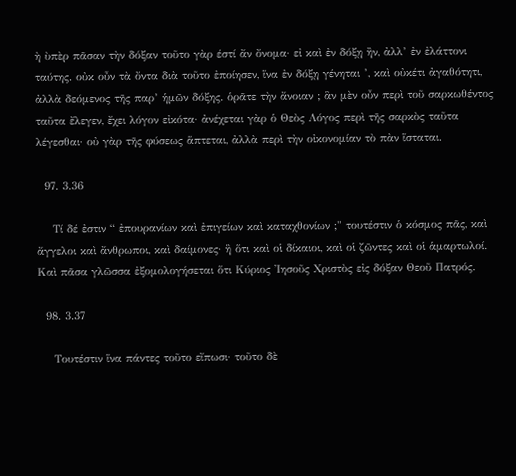ὴ ὺπὲρ πᾶσαν τὴν δόξαν τοῦτο γὰρ έστί ἄν ὄνομα· εἰ καὶ ἐν δόξῃ ἢν, ἀλλ’ ἐν ἐλάττονι ταύτης. οὐκ οὖν τὰ ὄντα διὰ τοῦτο ἐποίησεν, ἵνα ἐν δόξῃ γένηται ’, καὶ οὐκέτι ἀγαθότητι, ἀλλὰ δεόμενος τῆς παρ’ ἡμῶν δόξης. ὁρᾶτε τὴν ἄνοιαν ; ἃν μὲν οὖν περὶ τοῦ σαρκωθέντος ταῦτα ἔλεγεν, ἔχει λόγον εἰκότα· ἀνέχεται γὰρ ὁ Θεὸς Λόγος περὶ τῆς σαρκὸς ταῦτα λέγεσθαι· οὐ γὰρ τῆς φύσεως ἅπτεται, ἀλλὰ περὶ τὴν οἰκονομίαν τὸ πὰν ἵσταται.

  97. 3.36

    Τί δέ ἐστιν “ ἐπουρανίων καὶ ἐπιγείων καὶ καταχθονίων ;" τουτέστιν ὁ κόσμος πᾶς, καὶ ἄγγελοι καὶ ἄνθρωποι, καὶ δαίμονες· ἣ ὅτι καὶ οἱ δίκαιοι, καὶ οἱ ζῶντες καὶ οἱ ἁμαρτωλοί. Καὶ πᾶσα γλῶσσα ἐξομολογήσεται ὅτι Κύριος Ἰησοῦς Χριστὸς εἰς δόξαν Θεοῦ Πατρός.

  98. 3.37

    Τουτέστιν ἵνα πάντες τοῦτο εἴπωσι· τοῦτο δὲ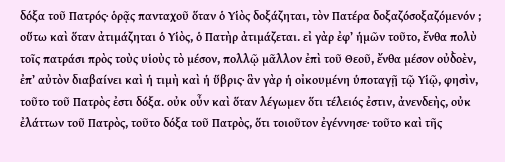δόξα τοῦ Πατρός· ὁρᾷς πανταχοῦ ὅταν ὁ Υἱὸς δοξάζηται, τὸν Πατέρα δοξαζόσοξαζόμενόν ; οὕτω καὶ ὅταν ἀτιμάζηται ὁ Υἱὸς, ὁ Πατὴρ ἀτιμάζεται. εἰ γὰρ ἐφ’ ἡμῶν τοῦτο, ἔνθα πολὺ τοῖς πατράσι πρὸς τοὺς υἱοὺς τὸ μέσον, πολλῷ μᾶλλον ἐπὶ τοῦ Θεοῦ, ἔνθα μέσον οὐδ̀οὲν, ἐπ’ αὐτὸν διαβαίνει καὶ ἡ τιμὴ καὶ ἡ ὕβρις· ἃν γὰρ ἡ οἰκουμένη ὑποταγῇ τῷ Υἱῷ, φησὶν, τοῦτο τοῦ Πατρὸς ἐστι δόξα. οὐκ οὖν καὶ ὅταν λέγωμεν ὅτι τέλειός ἐστιν, ἀνενδεὴς, οὐκ ἐλάττων τοῦ Πατρὸς, τοῦτο δόξα τοῦ Πατρὸς, ὅτι τοιοῦτον ἐγέννησε· τοῦτο καὶ τῆς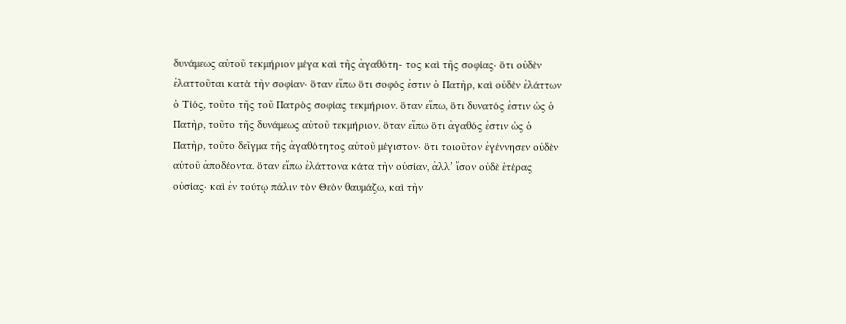δυνάμεως αὐτοῦ τεκμήριον μέγα καὶ τῆς ἀγαθότη- τος καὶ τῆς σοφίας· ὅτι οὐδὲν ἐλαττοῦται κατὰ τὴν σοφίαν· ὅταν εἴπω ὅτι σοφός ἐστιν ὁ Πατὴρ, καὶ οὐδὲν ἐλάττων ὁ Τίός, τοῦτο τῆς τοῦ Πατρὸς σοφίας τεκμήριον. ὅταν εἴπω, ὅτι δυνατός ἐστιν ὡς ὁ Πατὴρ, τοῦτο τῆς δυνάμεως αὐτοῦ τεκμήριον. ὅταν εἴπω ὅτι ἀγαθός ἐστιν ὡς ὁ Πατὴρ, τοῦτο δεῖγμα τῆς ἀγαθότητος αὐτοῦ μέγιστον· ὅτι τοιοῦτον ἐγέννησεν οὐδὲν αὐτοῦ ἀποδέοντα. ὅταν εἴπω ἐλάττονα κάτα τὴν οὐσίαν, ἀλλ’ ἴσον οὐδὲ ἑτέρας οὐσίας· καὶ ἐν τούτῳ πάλιν τὸν Θεὸν θαυμάζω, καὶ τὴν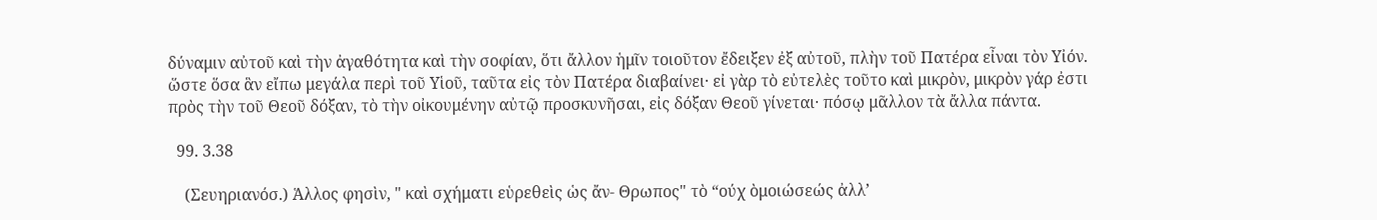δύναμιν αὐτοῦ καὶ τὴν ἀγαθότητα καὶ τὴν σοφίαν, ὅτι ἄλλον ἡμῖν τοιοῦτον ἔδειξεν ἐξ αὐτοῦ, πλὴν τοῦ Πατέρα εἶναι τὸν Υἰόν. ὥστε ὅσα ἃν εἴπω μεγάλα περὶ τοῦ Υἱοῦ, ταῦτα εἰς τὸν Πατέρα διαβαίνει· εἰ γὰρ τὸ εὐτελὲς τοῦτο καὶ μικρὸν, μικρὸν γάρ ἐστι πρὸς τὴν τοῦ Θεοῦ δόξαν, τὸ τὴν οἰκουμένην αὐτῷ προσκυνῆσαι, εἰς δόξαν Θεοῦ γίνεται· πόσῳ μᾶλλον τὰ ἄλλα πάντα.

  99. 3.38

    (Σευηριανόσ.) Ἁλλος φησὶν, " καὶ σχήματι εὑρεθεὶς ὡς ἄν- Θρωπος" τὸ “ούχ ὸμοιώσεώς ἀλλ’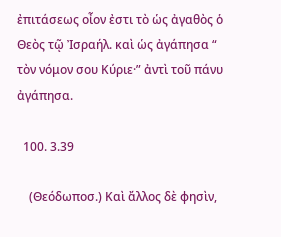ἐπιτάσεως οἶον ἐστι τὸ ὡς ἀγαθὸς ὁ Θεὸς τῷ Ἰσραήλ. καὶ ὡς ἀγάπησα “ τὸν νόμον σου Κύριε·” ἀντὶ τοῦ πάνυ ἀγάπησα.

  100. 3.39

    (Θεόδωποσ.) Καὶ ἄλλος δὲ φησὶν,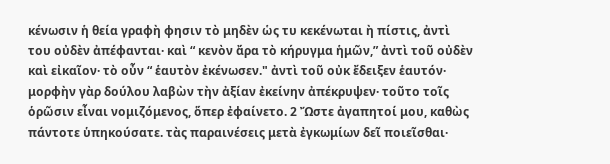κένωσιν ἡ θεία γραφὴ φησιν τὸ μηδὲν ὡς τυ κεκένωται ὴ πίστις, ἀντὶ του οὐδὲν ἀπέφανται· καὶ “ κενὸν ἄρα τὸ κήρυγμα ἡμῶν,” ἀντὶ τοῦ οὐδὲν καὶ εἰκαῖον· τὸ οὖν “ ἑαυτὸν ἐκένωσεν." ἀντὶ τοῦ οὐκ ἔδειξεν ἑαυτόν· μορφὴν γὰρ δούλου λαβὼν τὴν ἀξίαν ἐκείνην ἀπέκρυψεν· τοῦτο τοῖς ὁρῶσιν εἶναι νομιζόμενος, ὅπερ ἐφαίνετο. 2 Ὤστε ἀγαπητοί μου, καθὼς πάντοτε ὑπηκούσατε. τὰς παραινέσεις μετὰ ἐγκωμίων δεῖ ποιεῖσθαι·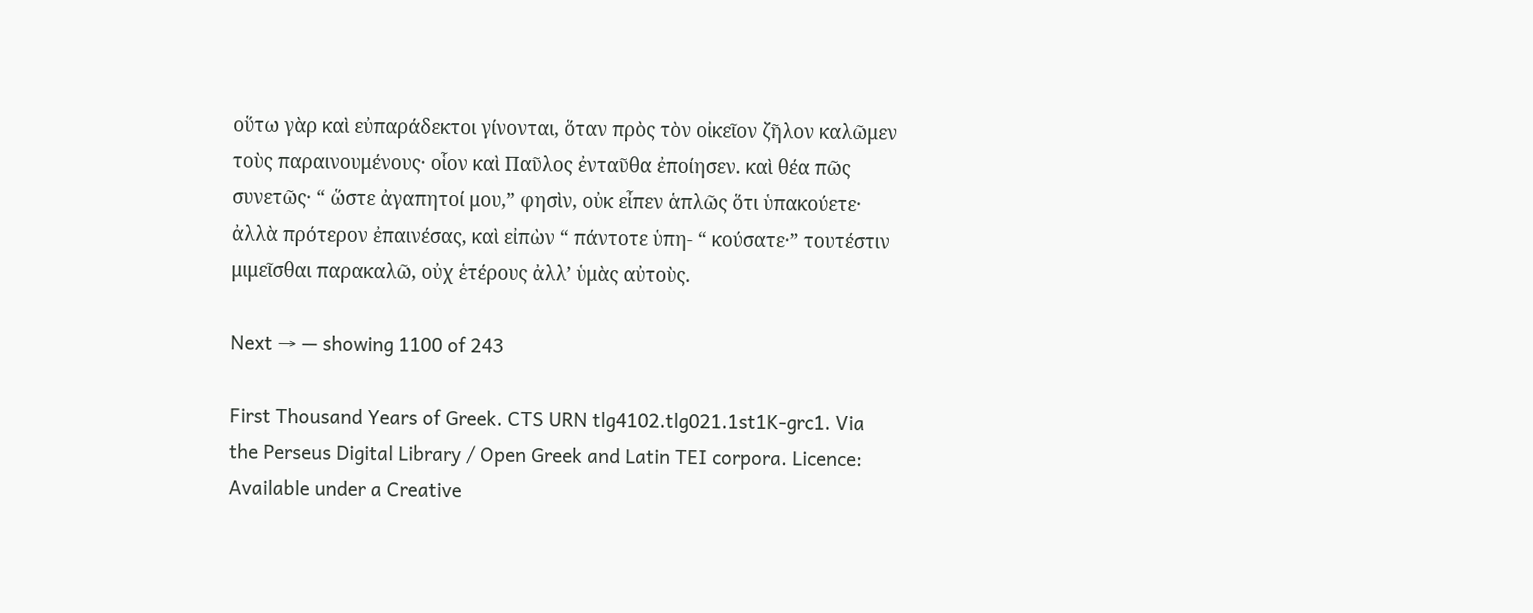οὕτω γὰρ καὶ εὐπαράδεκτοι γίνονται, ὅταν πρὸς τὸν οἰκεῖον ζῆλον καλῶμεν τοὺς παραινουμένους· οἷον καὶ Παῦλος ἐνταῦθα ἐποίησεν. καὶ θέα πῶς συνετῶς· “ ὥστε ἀγαπητοί μου,” φησὶν, οὐκ εἶπεν ἁπλῶς ὅτι ὑπακούετε· ἀλλὰ πρότερον ἐπαινέσας, καὶ εἰπὼν “ πάντοτε ὑπη- “ κούσατε·” τουτέστιν μιμεῖσθαι παρακαλῶ, οὐχ ἑτέρους ἀλλ’ ὑμὰς αὐτοὺς.

Next → — showing 1100 of 243

First Thousand Years of Greek. CTS URN tlg4102.tlg021.1st1K-grc1. Via the Perseus Digital Library / Open Greek and Latin TEI corpora. Licence: Available under a Creative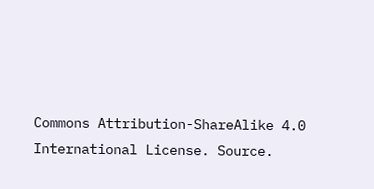Commons Attribution-ShareAlike 4.0 International License. Source.